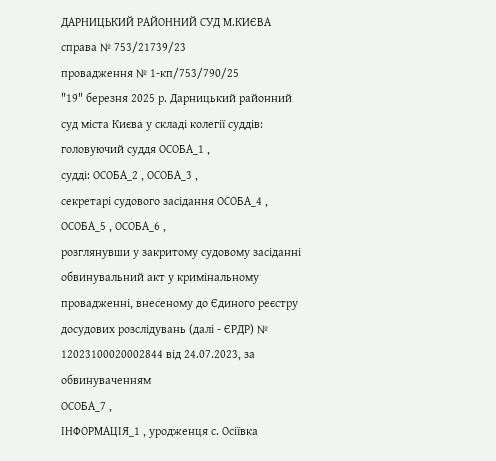ДАРНИЦЬКИЙ РАЙОННИЙ СУД М.КИЄВА
справа № 753/21739/23
провадження № 1-кп/753/790/25
"19" березня 2025 р. Дарницький районний суд міста Києва у складі колегії суддів:
головуючий суддя ОСОБА_1 ,
судді: ОСОБА_2 , ОСОБА_3 ,
секретарі судового засідання ОСОБА_4 , ОСОБА_5 , ОСОБА_6 ,
розглянувши у закритому судовому засіданні обвинувальний акт у кримінальному провадженні, внесеному до Єдиного реєстру досудових розслідувань (далі - ЄРДР) № 12023100020002844 від 24.07.2023, за обвинуваченням
ОСОБА_7 ,
ІНФОРМАЦІЯ_1 , уродженця с. Осіївка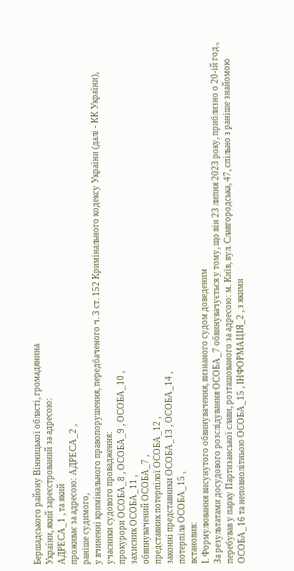Бершадського району Вінницької області, громадянина
України, який зареєстрований за адресою:
АДРЕСА_1 , та який
проживає за адресою: АДРЕСА_2 ,
раніше судимого,
у вчиненні кримінального правопорушення, передбаченого ч. 3 ст. 152 Кримінального кодексу України (далі - КК України),
учасники судового провадження:
прокурори ОСОБА_8 , ОСОБА_9 , ОСОБА_10 ,
захисник ОСОБА_11 ,
обвинувачений ОСОБА_7 ,
представник потерпілої ОСОБА_12 ,
законні представники ОСОБА_13 , ОСОБА_14 ,
потерпіла ОСОБА_15 ,
встановив:
І. Формулювання висунутого обвинувачення, визнаного судом доведеним
За результатами досудового розслідування ОСОБА_7 обвинувачується у тому, що він 23 липня 2023 року, приблизно о 20-ій год., перебував у парку Партизанської слави, розташованого за адресою: м. Київ, вул. Славгородська, 47, спільно з раніше знайомою ОСОБА_16 та неповнолітньою ОСОБА_15 , ІНФОРМАЦІЯ_2 , з якими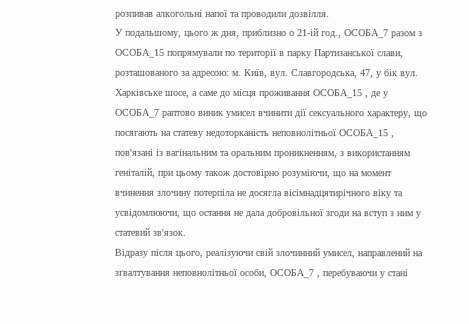розпивав алкогольні напої та проводили дозвілля.
У подальшому, цього ж дня, приблизно о 21-ій год., ОСОБА_7 разом з ОСОБА_15 попрямували по території в парку Партизанської слави, розташованого за адресою: м. Київ, вул. Славгородська, 47, у бік вул. Харківське шосе, а саме до місця проживання ОСОБА_15 , де у ОСОБА_7 раптово виник умисел вчинити дії сексуального характеру, що посягають на статеву недоторканість неповнолітньої ОСОБА_15 , пов'язані із вагінальним та оральним проникненням, з використанням геніталій, при цьому також достовірно розуміючи, що на момент вчинення злочину потерпіла не досягла вісімнадцятирічного віку та усвідомлюючи, що остання не дала добровільної згоди на вступ з ним у статевий зв'язок.
Відразу після цього, реалізуючи свій злочинний умисел, направлений на зґвалтування неповнолітньої особи, ОСОБА_7 , перебуваючи у стані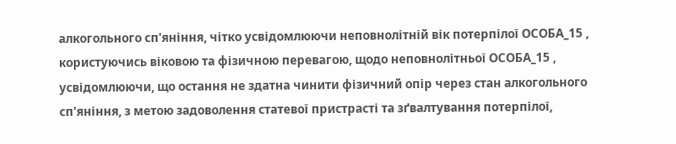алкогольного сп'яніння, чітко усвідомлюючи неповнолітній вік потерпілої ОСОБА_15 , користуючись віковою та фізичною перевагою, щодо неповнолітньої ОСОБА_15 , усвідомлюючи, що остання не здатна чинити фізичний опір через стан алкогольного сп'яніння, з метою задоволення статевої пристрасті та зґвалтування потерпілої,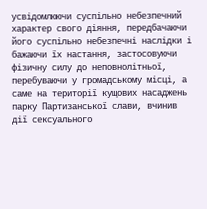усвідомлюючи суспільно небезпечний характер свого діяння, передбачаючи його суспільно небезпечні наслідки і бажаючи їх настання, застосовуючи фізичну силу до неповнолітньої, перебуваючи у громадському місці, а саме на території кущових насаджень парку Партизанської слави, вчинив дії сексуального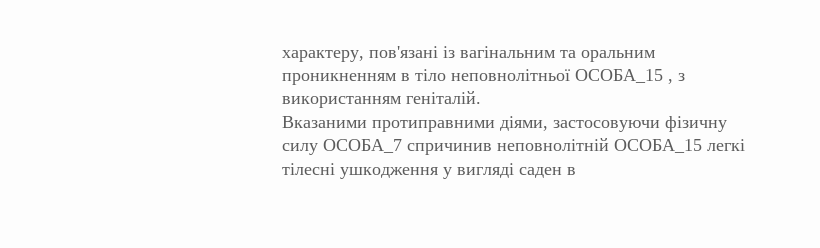характеру, пов'язані із вагінальним та оральним проникненням в тіло неповнолітньої ОСОБА_15 , з використанням геніталій.
Вказаними протиправними діями, застосовуючи фізичну силу ОСОБА_7 спричинив неповнолітній ОСОБА_15 легкі тілесні ушкодження у вигляді саден в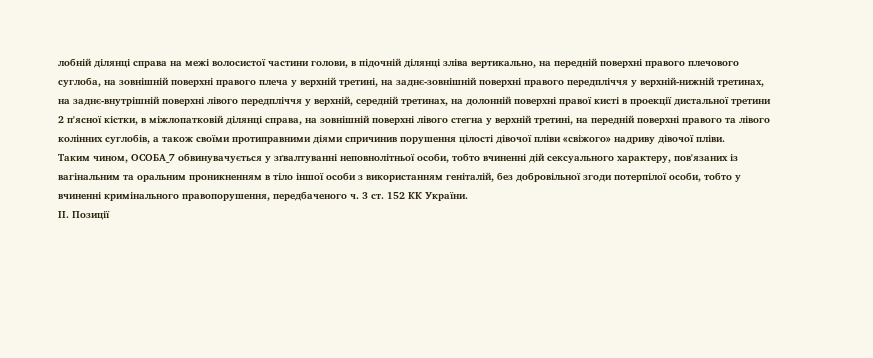лобній ділянці справа на межі волосистої частини голови, в підочній ділянці зліва вертикально, на передній поверхні правого плечового суглоба, на зовнішній поверхні правого плеча у верхній третині, на заднє-зовнішній поверхні правого передпліччя у верхній-нижній третинах, на заднє-внутрішній поверхні лівого передпліччя у верхній, середній третинах, на долонній поверхні правої кисті в проекції дистальної третини 2 п'ясної кістки, в міжлопатковій ділянці справа, на зовнішній поверхні лівого стегна у верхній третині, на передній поверхні правого та лівого колінних суглобів, а також своїми протиправними діями спричинив порушення цілості дівочої пліви «свіжого» надриву дівочої пліви.
Таким чином, ОСОБА_7 обвинувачується у зґвалтуванні неповнолітньої особи, тобто вчиненні дій сексуального характеру, пов'язаних із вагінальним та оральним проникненням в тіло іншої особи з використанням геніталій, без добровільної згоди потерпілої особи, тобто у вчиненні кримінального правопорушення, передбаченого ч. 3 ст. 152 КК України.
ІІ. Позиції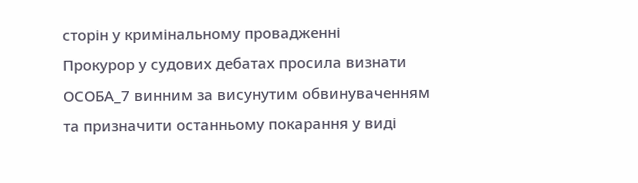сторін у кримінальному провадженні
Прокурор у судових дебатах просила визнати ОСОБА_7 винним за висунутим обвинуваченням та призначити останньому покарання у виді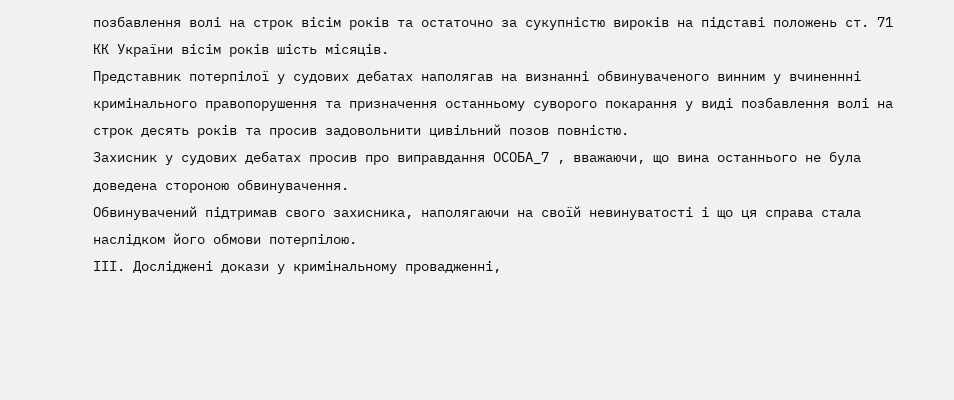позбавлення волі на строк вісім років та остаточно за сукупністю вироків на підставі положень ст. 71 КК України вісім років шість місяців.
Представник потерпілої у судових дебатах наполягав на визнанні обвинуваченого винним у вчиненнні кримінального правопорушення та призначення останньому суворого покарання у виді позбавлення волі на строк десять років та просив задовольнити цивільний позов повністю.
Захисник у судових дебатах просив про виправдання ОСОБА_7 , вважаючи, що вина останнього не була доведена стороною обвинувачення.
Обвинувачений підтримав свого захисника, наполягаючи на своїй невинуватості і що ця справа стала наслідком його обмови потерпілою.
ІІІ. Досліджені докази у кримінальному провадженні,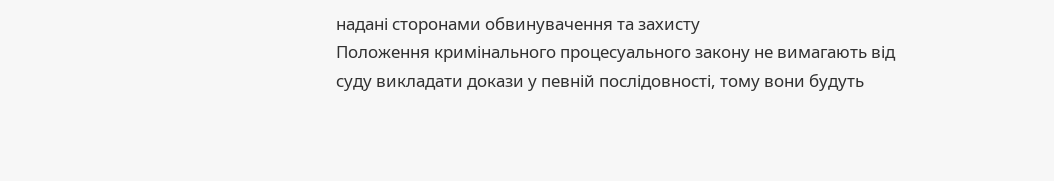надані сторонами обвинувачення та захисту
Положення кримінального процесуального закону не вимагають від суду викладати докази у певній послідовності, тому вони будуть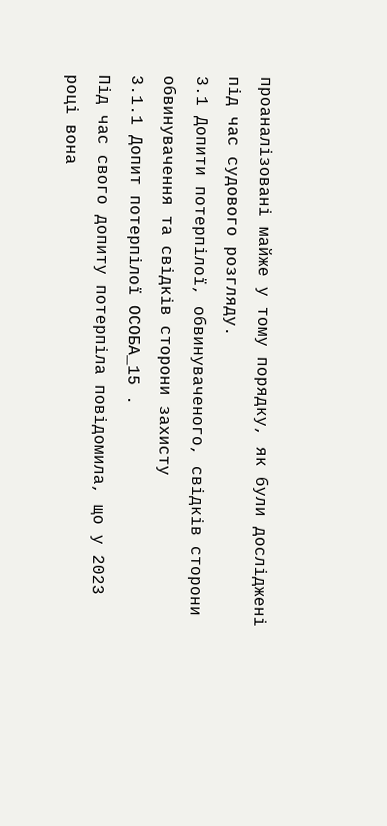проаналізовані майже у тому порядку, як були досліджені під час судового розгляду.
3.1 Допити потерпілої, обвинуваченого, свідків сторони обвинувачення та свідків сторони захисту
3.1.1 Допит потерпілої ОСОБА_15 .
Під час свого допиту потерпіла повідомила, що у 2023 році вона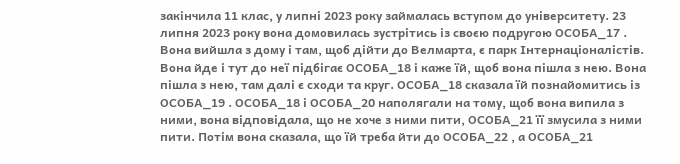закінчила 11 клас, у липні 2023 року займалась вступом до університету. 23 липня 2023 року вона домовилась зустрітись із своєю подругою ОСОБА_17 . Вона вийшла з дому і там, щоб дійти до Велмарта, є парк Інтернаціоналістів. Вона йде і тут до неї підбігає ОСОБА_18 і каже їй, щоб вона пішла з нею. Вона пішла з нею, там далі є сходи та круг. ОСОБА_18 сказала їй познайомитись із ОСОБА_19 . ОСОБА_18 і ОСОБА_20 наполягали на тому, щоб вона випила з ними, вона відповідала, що не хоче з ними пити, ОСОБА_21 її змусила з ними пити. Потім вона сказала, що їй треба йти до ОСОБА_22 , а ОСОБА_21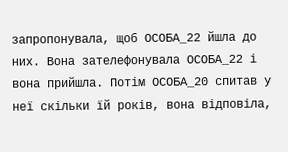запропонувала, щоб ОСОБА_22 йшла до них. Вона зателефонувала ОСОБА_22 і вона прийшла. Потім ОСОБА_20 спитав у неї скільки їй років, вона відповіла,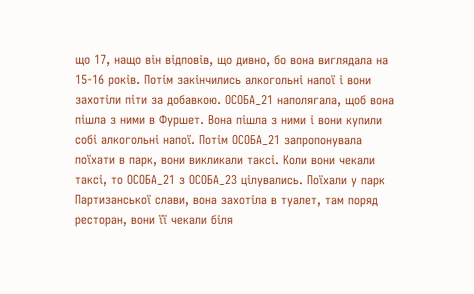що 17, нащо він відповів, що дивно, бо вона виглядала на 15-16 років. Потім закінчились алкогольні напої і вони захотіли піти за добавкою. ОСОБА_21 наполягала, щоб вона пішла з ними в Фуршет. Вона пішла з ними і вони купили собі алкогольні напої. Потім ОСОБА_21 запропонувала поїхати в парк, вони викликали таксі. Коли вони чекали таксі, то ОСОБА_21 з ОСОБА_23 цілувались. Поїхали у парк Партизанської слави, вона захотіла в туалет, там поряд ресторан, вони її чекали біля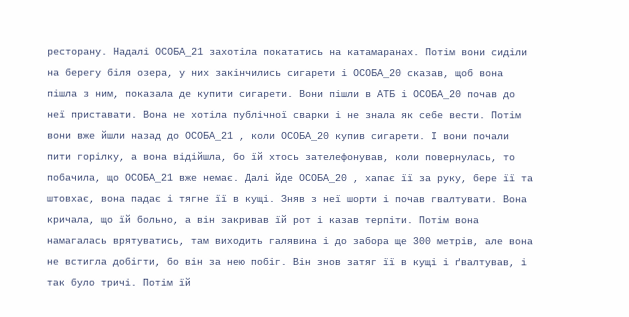ресторану. Надалі ОСОБА_21 захотіла покататись на катамаранах. Потім вони сиділи на берегу біля озера, у них закінчились сигарети і ОСОБА_20 сказав, щоб вона пішла з ним, показала де купити сигарети. Вони пішли в АТБ і ОСОБА_20 почав до неї приставати. Вона не хотіла публічної сварки і не знала як себе вести. Потім вони вже йшли назад до ОСОБА_21 , коли ОСОБА_20 купив сигарети. І вони почали пити горілку, а вона відійшла, бо їй хтось зателефонував, коли повернулась, то побачила, що ОСОБА_21 вже немає. Далі йде ОСОБА_20 , хапає її за руку, бере її та штовхає, вона падає і тягне її в кущі. Зняв з неї шорти і почав гвалтувати. Вона кричала, що їй больно, а він закривав їй рот і казав терпіти. Потім вона намагалась врятуватись, там виходить галявина і до забора ще 300 метрів, але вона не встигла добігти, бо він за нею побіг. Він знов затяг її в кущі і ґвалтував, і так було тричі. Потім їй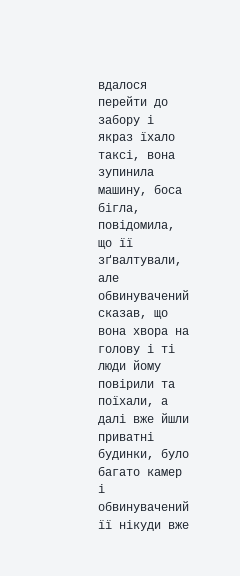вдалося перейти до забору і якраз їхало таксі, вона зупинила машину, боса бігла, повідомила, що її зґвалтували, але обвинувачений сказав, що вона хвора на голову і ті люди йому повірили та поїхали, а далі вже йшли приватні будинки, було багато камер і обвинувачений її нікуди вже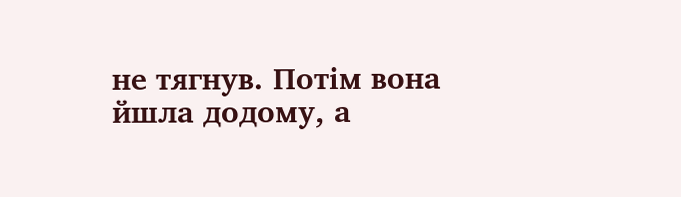не тягнув. Потім вона йшла додому, а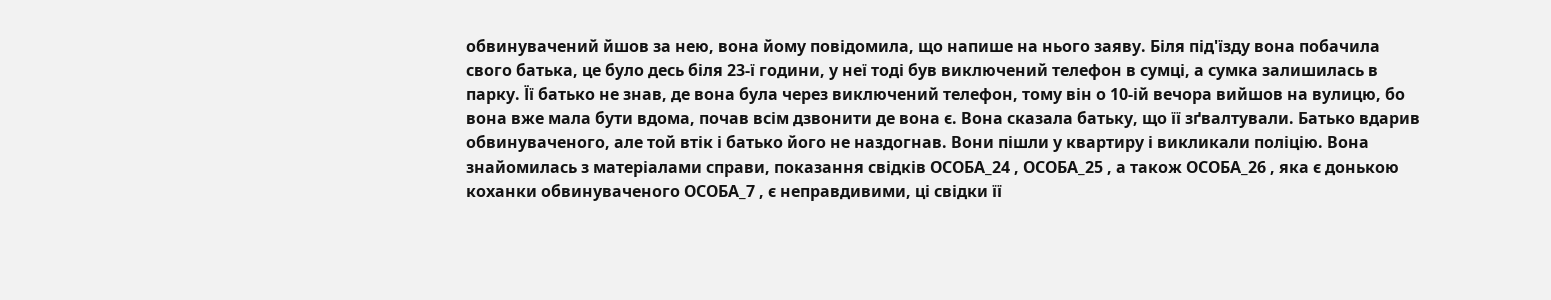обвинувачений йшов за нею, вона йому повідомила, що напише на нього заяву. Біля під'їзду вона побачила свого батька, це було десь біля 23-ї години, у неї тоді був виключений телефон в сумці, а сумка залишилась в парку. Її батько не знав, де вона була через виключений телефон, тому він о 10-ій вечора вийшов на вулицю, бо вона вже мала бути вдома, почав всім дзвонити де вона є. Вона сказала батьку, що її зґвалтували. Батько вдарив обвинуваченого, але той втік і батько його не наздогнав. Вони пішли у квартиру і викликали поліцію. Вона знайомилась з матеріалами справи, показання свідків ОСОБА_24 , ОСОБА_25 , а також ОСОБА_26 , яка є донькою коханки обвинуваченого ОСОБА_7 , є неправдивими, ці свідки її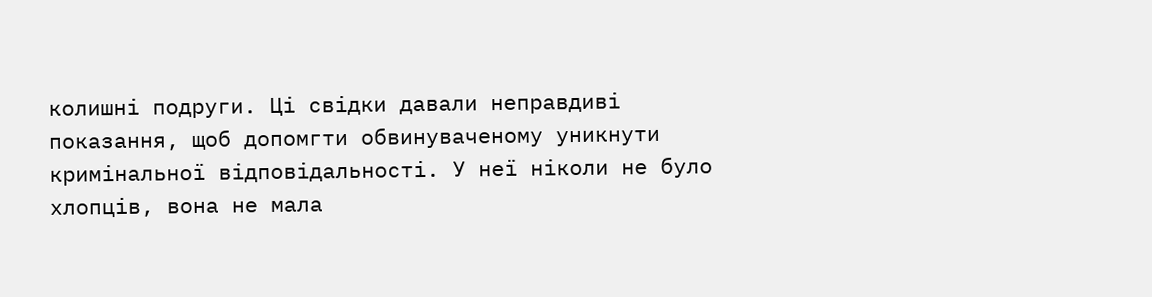колишні подруги. Ці свідки давали неправдиві показання, щоб допомгти обвинуваченому уникнути кримінальної відповідальності. У неї ніколи не було хлопців, вона не мала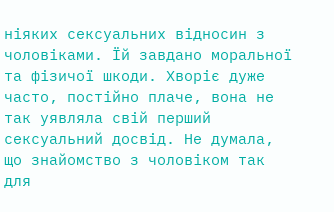ніяких сексуальних відносин з чоловіками. Їй завдано моральної та фізичої шкоди. Хворіє дуже часто, постійно плаче, вона не так уявляла свій перший сексуальний досвід. Не думала, що знайомство з чоловіком так для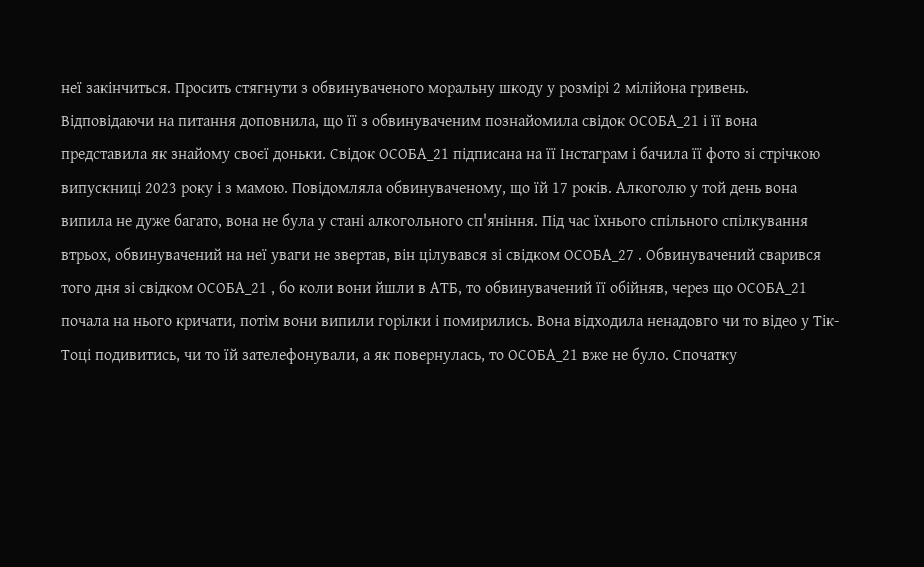неї закінчиться. Просить стягнути з обвинуваченого моральну шкоду у розмірі 2 мілійона гривень.
Відповідаючи на питання доповнила, що її з обвинуваченим познайомила свідок ОСОБА_21 і її вона представила як знайому своєї доньки. Свідок ОСОБА_21 підписана на її Інстаграм і бачила її фото зі стрічкою випускниці 2023 року і з мамою. Повідомляла обвинуваченому, що їй 17 років. Алкоголю у той день вона випила не дуже багато, вона не була у стані алкогольного сп'яніння. Під час їхнього спільного спілкування втрьох, обвинувачений на неї уваги не звертав, він цілувався зі свідком ОСОБА_27 . Обвинувачений сварився того дня зі свідком ОСОБА_21 , бо коли вони йшли в АТБ, то обвинувачений її обійняв, через що ОСОБА_21 почала на нього кричати, потім вони випили горілки і помирились. Вона відходила ненадовго чи то відео у Тік-Тоці подивитись, чи то їй зателефонували, а як повернулась, то ОСОБА_21 вже не було. Спочатку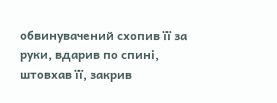обвинувачений схопив її за руки, вдарив по спині, штовхав її, закрив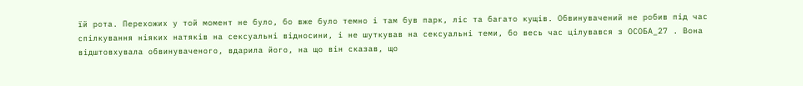їй рота. Перехожих у той момент не було, бо вже було темно і там був парк, ліс та багато кущів. Обвинувачений не робив під час спілкування ніяких натяків на сексуальні відносини, і не шуткував на сексуальні теми, бо весь час цілувався з ОСОБА_27 . Вона відштовхувала обвинуваченого, вдарила його, на що він сказав, що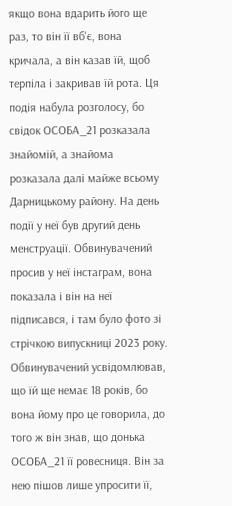якщо вона вдарить його ще раз, то він її вб'є, вона кричала, а він казав їй, щоб терпіла і закривав їй рота. Ця подія набула розголосу, бо свідок ОСОБА_21 розказала знайомій, а знайома розказала далі майже всьому Дарницькому району. На день події у неї був другий день менструації. Обвинувачений просив у неї інстаграм, вона показала і він на неї підписався, і там було фото зі стрічкою випускниці 2023 року. Обвинувачений усвідомлював, що їй ще немає 18 років, бо вона йому про це говорила, до того ж він знав, що донька ОСОБА_21 її ровесниця. Він за нею пішов лише упросити її,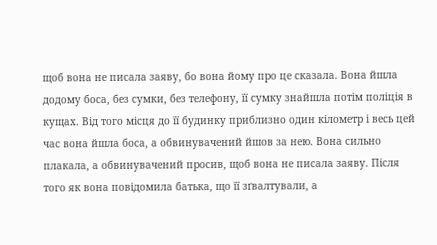щоб вона не писала заяву, бо вона йому про це сказала. Вона йшла додому боса, без сумки, без телефону, її сумку знайшла потім поліція в кущах. Від того місця до її будинку приблизно один кілометр і весь цей час вона йшла боса, а обвинувачений йшов за нею. Вона сильно плакала, а обвинувачений просив, щоб вона не писала заяву. Після того як вона повідомила батька, що її зґвалтували, а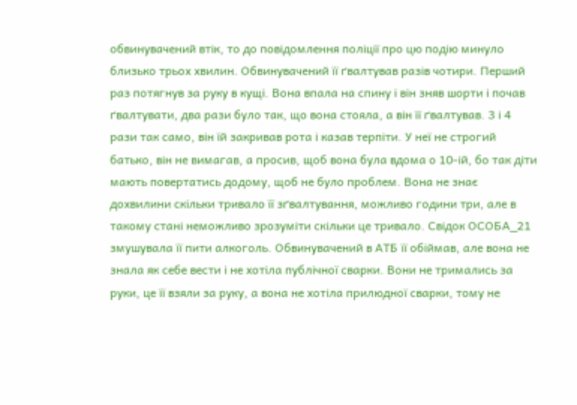обвинувачений втік, то до повідомлення поліції про цю подію минуло близько трьох хвилин. Обвинувачений її ґвалтував разів чотири. Перший раз потягнув за руку в кущі. Вона впала на спину і він зняв шорти і почав ґвалтувати, два рази було так, що вона стояла, а він її ґвалтував. 3 і 4 рази так само, він їй закривав рота і казав терпіти. У неї не строгий батько, він не вимагав, а просив, щоб вона була вдома о 10-ій, бо так діти мають повертатись додому, щоб не було проблем. Вона не знає дохвилини скільки тривало її зґвалтування, можливо години три, але в такому стані неможливо зрозуміти скільки це тривало. Свідок ОСОБА_21 змушувала її пити алкоголь. Обвинувачений в АТБ її обіймав, але вона не знала як себе вести і не хотіла публічної сварки. Вони не тримались за руки, це її взяли за руку, а вона не хотіла прилюдної сварки, тому не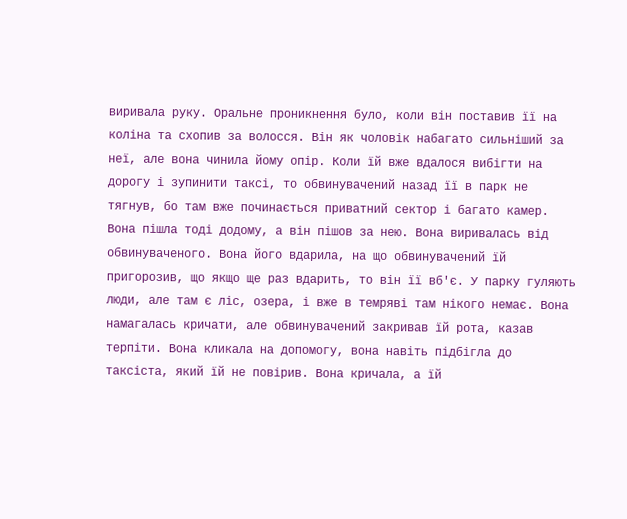виривала руку. Оральне проникнення було, коли він поставив її на коліна та схопив за волосся. Він як чоловік набагато сильніший за неї, але вона чинила йому опір. Коли їй вже вдалося вибігти на дорогу і зупинити таксі, то обвинувачений назад її в парк не тягнув, бо там вже починається приватний сектор і багато камер. Вона пішла тоді додому, а він пішов за нею. Вона виривалась від обвинуваченого. Вона його вдарила, на що обвинувачений їй пригорозив, що якщо ще раз вдарить, то він її вб'є. У парку гуляють люди, але там є ліс, озера, і вже в темряві там нікого немає. Вона намагалась кричати, але обвинувачений закривав їй рота, казав терпіти. Вона кликала на допомогу, вона навіть підбігла до таксіста, який їй не повірив. Вона кричала, а їй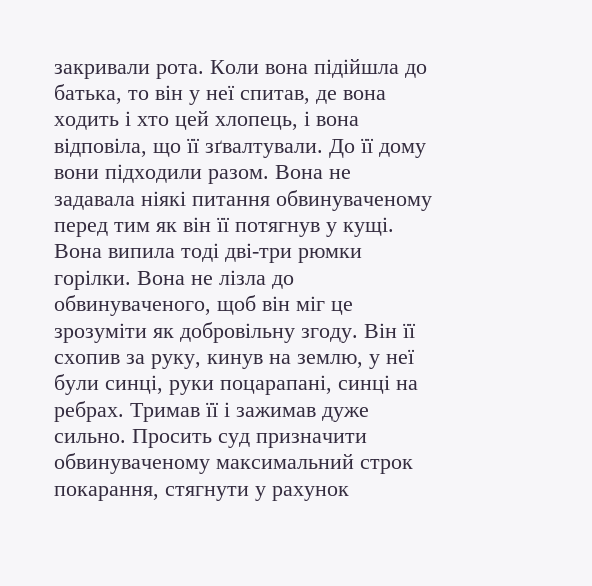закривали рота. Коли вона підійшла до батька, то він у неї спитав, де вона ходить і хто цей хлопець, і вона відповіла, що її зґвалтували. До її дому вони підходили разом. Вона не задавала ніякі питання обвинуваченому перед тим як він її потягнув у кущі. Вона випила тоді дві-три рюмки горілки. Вона не лізла до обвинуваченого, щоб він міг це зрозуміти як добровільну згоду. Він її схопив за руку, кинув на землю, у неї були синці, руки поцарапані, синці на ребрах. Тримав її і зажимав дуже сильно. Просить суд призначити обвинуваченому максимальний строк покарання, стягнути у рахунок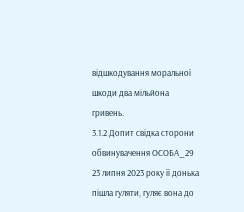відшкодування моральної шкоди два мільйона гривень.
3.1.2 Допит свідка сторони обвинувачення ОСОБА_29
23 липня 2023 року її донька пішла гуляти, гуляє вона до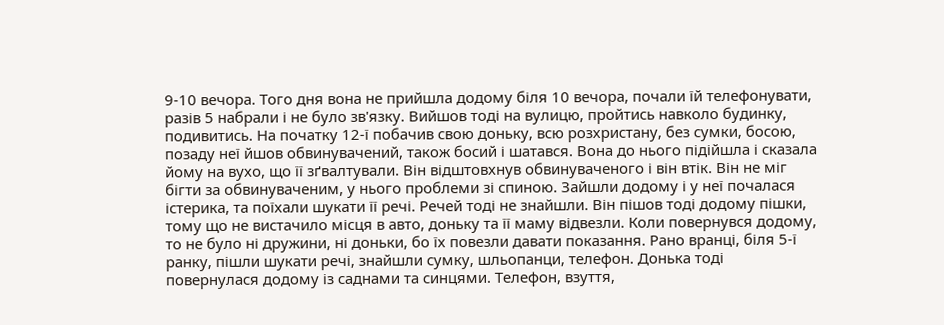9-10 вечора. Того дня вона не прийшла додому біля 10 вечора, почали їй телефонувати, разів 5 набрали і не було зв'язку. Вийшов тоді на вулицю, пройтись навколо будинку, подивитись. На початку 12-ї побачив свою доньку, всю розхристану, без сумки, босою, позаду неї йшов обвинувачений, також босий і шатався. Вона до нього підійшла і сказала йому на вухо, що її зґвалтували. Він відштовхнув обвинуваченого і він втік. Він не міг бігти за обвинуваченим, у нього проблеми зі спиною. Зайшли додому і у неї почалася істерика, та поїхали шукати її речі. Речей тоді не знайшли. Він пішов тоді додому пішки, тому що не вистачило місця в авто, доньку та її маму відвезли. Коли повернувся додому, то не було ні дружини, ні доньки, бо їх повезли давати показання. Рано вранці, біля 5-ї ранку, пішли шукати речі, знайшли сумку, шльопанци, телефон. Донька тоді повернулася додому із саднами та синцями. Телефон, взуття,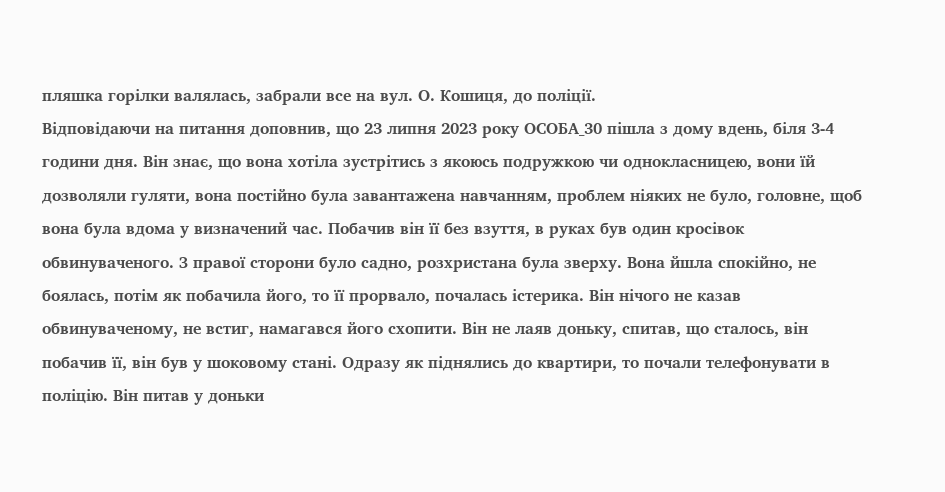пляшка горілки валялась, забрали все на вул. О. Кошиця, до поліції.
Відповідаючи на питання доповнив, що 23 липня 2023 року ОСОБА_30 пішла з дому вдень, біля 3-4 години дня. Він знає, що вона хотіла зустрітись з якоюсь подружкою чи однокласницею, вони їй дозволяли гуляти, вона постійно була завантажена навчанням, проблем ніяких не було, головне, щоб вона була вдома у визначений час. Побачив він її без взуття, в руках був один кросівок обвинуваченого. З правої сторони було садно, розхристана була зверху. Вона йшла спокійно, не боялась, потім як побачила його, то її прорвало, почалась істерика. Він нічого не казав обвинуваченому, не встиг, намагався його схопити. Він не лаяв доньку, спитав, що сталось, він побачив її, він був у шоковому стані. Одразу як піднялись до квартири, то почали телефонувати в поліцію. Він питав у доньки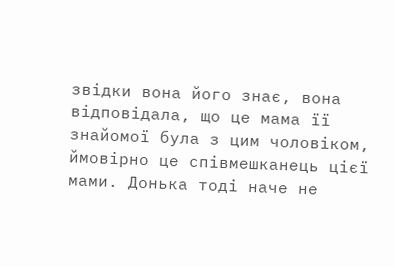звідки вона його знає, вона відповідала, що це мама її знайомої була з цим чоловіком, ймовірно це співмешканець цієї мами. Донька тоді наче не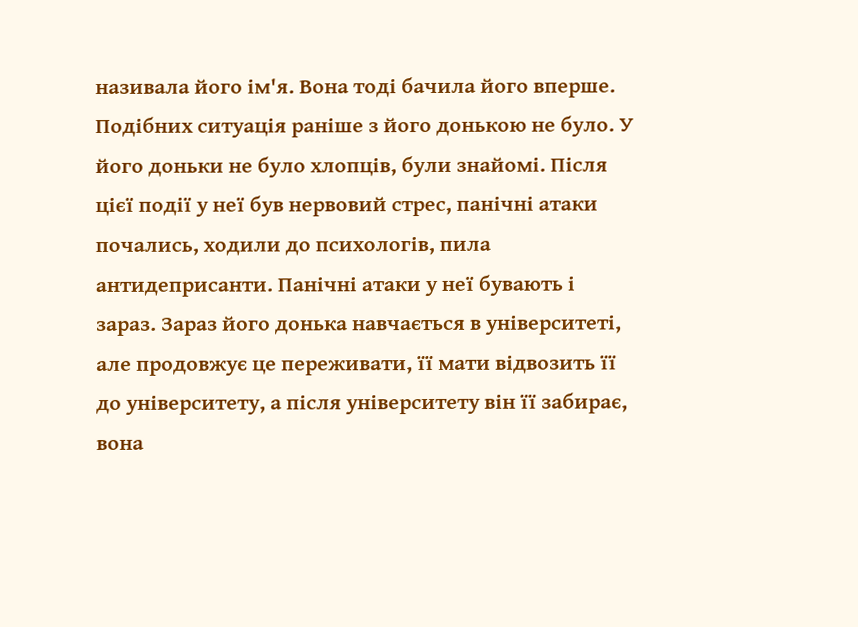називала його ім'я. Вона тоді бачила його вперше. Подібних ситуація раніше з його донькою не було. У його доньки не було хлопців, були знайомі. Після цієї події у неї був нервовий стрес, панічні атаки почались, ходили до психологів, пила антидеприсанти. Панічні атаки у неї бувають і зараз. Зараз його донька навчається в університеті, але продовжує це переживати, її мати відвозить її до університету, а після університету він її забирає, вона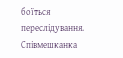боїться переслідування. Співмешканка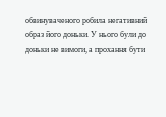обвинуваченого робила негативний образ його доньки. У нього були до доньки не вимоги, а прохання бути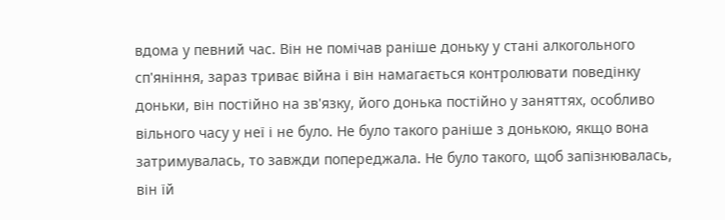вдома у певний час. Він не помічав раніше доньку у стані алкогольного сп'яніння, зараз триває війна і він намагається контролювати поведінку доньки, він постійно на зв'язку, його донька постійно у заняттях, особливо вільного часу у неї і не було. Не було такого раніше з донькою, якщо вона затримувалась, то завжди попереджала. Не було такого, щоб запізнювалась, він їй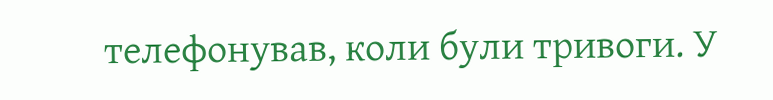телефонував, коли були тривоги. У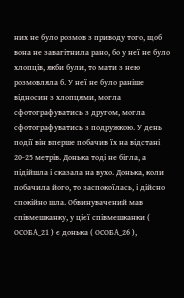них не було розмов з приводу того, щоб вона не завагітнила рано, бо у неї не було хлопців, якби були, то мати з нею розмовляла б. У неї не було раніше відносин з хлопцями, могла сфотографуватись з другом, могла сфотографуватись з подружкою. У день події він вперше побачив їх на відстані 20-25 метрів. Донька тоді не бігла, а підійшла і сказала на вухо. Донька, коли побачила його, то заспокоїлась, і дійсно спокійно шла. Обвинувачений мав співмешканку, у цієї співмешканки ( ОСОБА_21 ) є донька ( ОСОБА_26 ),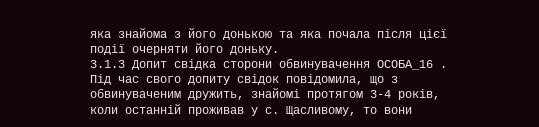яка знайома з його донькою та яка почала після цієї події очерняти його доньку.
3.1.3 Допит свідка сторони обвинувачення ОСОБА_16 .
Під час свого допиту свідок повідомила, що з обвинуваченим дружить, знайомі протягом 3-4 років, коли останній проживав у с. Щасливому, то вони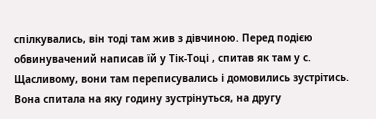спілкувались, він тоді там жив з дівчиною. Перед подією обвинувачений написав їй у Тік-Тоці , спитав як там у с. Щасливому, вони там переписувались і домовились зустрітись. Вона спитала на яку годину зустрінуться, на другу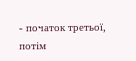- початок третьої, потім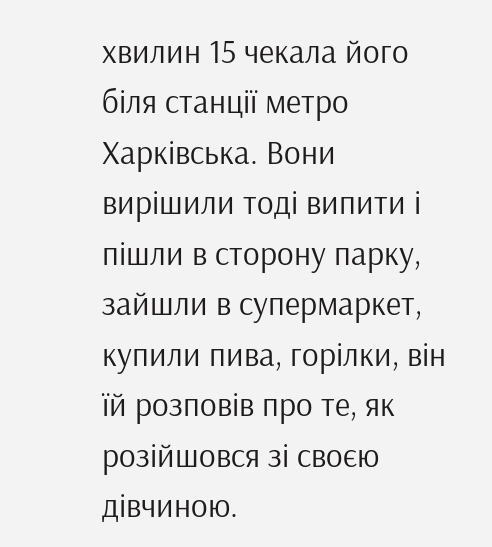хвилин 15 чекала його біля станції метро Харківська. Вони вирішили тоді випити і пішли в сторону парку, зайшли в супермаркет, купили пива, горілки, він їй розповів про те, як розійшовся зі своєю дівчиною.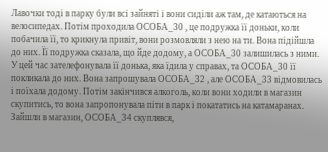Лавочки тоді в парку були всі зайняті і вони сиділи аж там, де катаються на велосипедах. Потім проходила ОСОБА_30 , це подружка її доньки, коли побачила її, то крикнула привіт, вони розмовляли з нею на ти. Вона підійшла до них. Її подружка сказала, що йде додому, а ОСОБА_30 залишилась з ними. У цей час зателефонувала її донька, яка їдила у справах, та ОСОБА_30 її покликала до них. Вона запрошувала ОСОБА_32 , але ОСОБА_33 відмовилась і поїхала додому. Потім закінчився алкоголь, коли вони ходили в магазин скупитись, то вона запропонувала піти в парк і покататись на катамаранах. Зайшли в магазин, ОСОБА_34 скуплявся,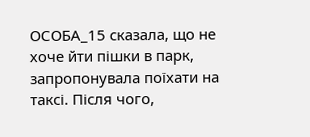ОСОБА_15 сказала, що не хоче йти пішки в парк, запропонувала поїхати на таксі. Після чого,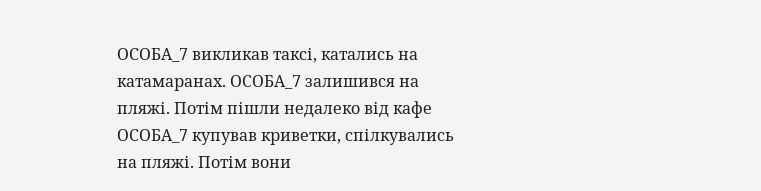ОСОБА_7 викликав таксі, катались на катамаранах. ОСОБА_7 залишився на пляжі. Потім пішли недалеко від кафе ОСОБА_7 купував криветки, спілкувались на пляжі. Потім вони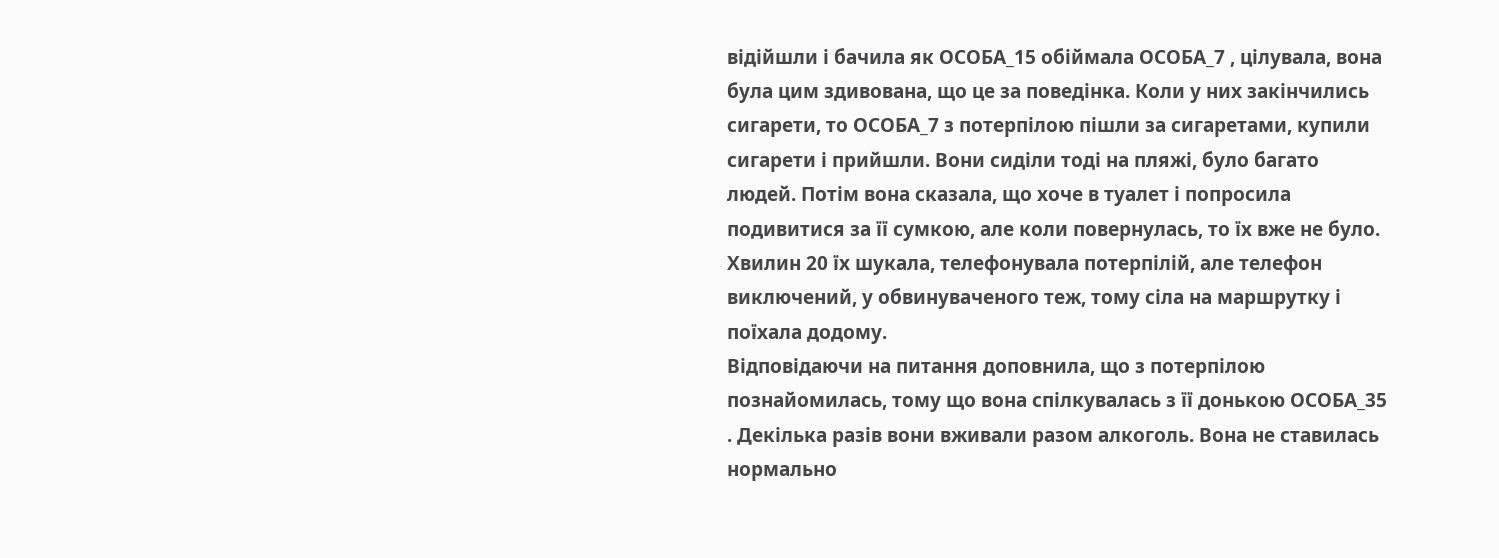відійшли і бачила як ОСОБА_15 обіймала ОСОБА_7 , цілувала, вона була цим здивована, що це за поведінка. Коли у них закінчились сигарети, то ОСОБА_7 з потерпілою пішли за сигаретами, купили сигарети і прийшли. Вони сиділи тоді на пляжі, було багато людей. Потім вона сказала, що хоче в туалет і попросила подивитися за її сумкою, але коли повернулась, то їх вже не було. Хвилин 20 їх шукала, телефонувала потерпілій, але телефон виключений, у обвинуваченого теж, тому сіла на маршрутку і поїхала додому.
Відповідаючи на питання доповнила, що з потерпілою познайомилась, тому що вона спілкувалась з її донькою ОСОБА_35 . Декілька разів вони вживали разом алкоголь. Вона не ставилась нормально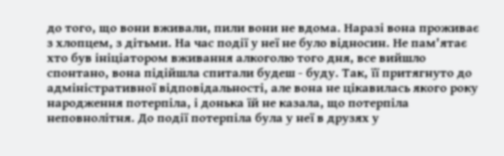до того, що вони вживали, пили вони не вдома. Наразі вона проживає з хлопцем, з дітьми. На час події у неї не було відносин. Не пам'ятає хто був ініціатором вживання алкоголю того дня, все вийшло спонтано, вона підійшла спитали будеш - буду. Так, її притягнуто до адміністративної відповідальності, але вона не цікавилась якого року народження потерпіла, і донька їй не казала, що потерпіла неповнолітня. До події потерпіла була у неї в друзях у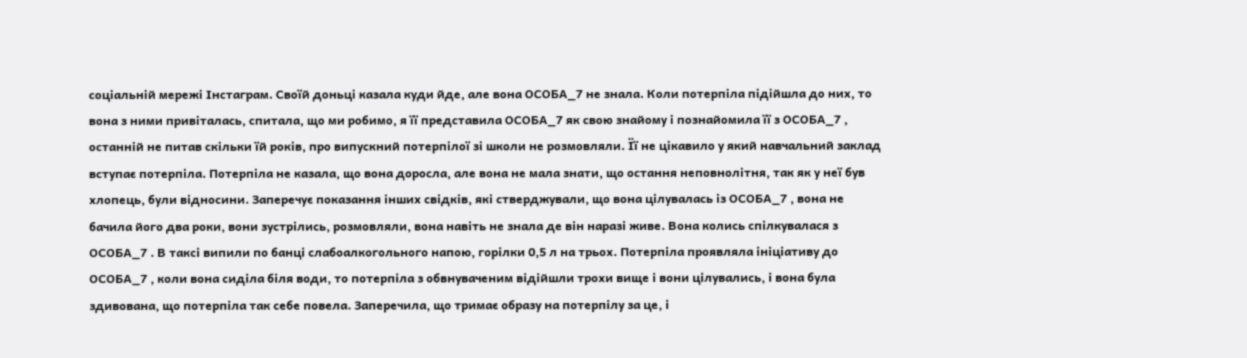соціальній мережі Інстаграм. Своїй доньці казала куди йде, але вона ОСОБА_7 не знала. Коли потерпіла підійшла до них, то вона з ними привіталась, спитала, що ми робимо, я її представила ОСОБА_7 як свою знайому і познайомила її з ОСОБА_7 , останній не питав скільки їй років, про випускний потерпілої зі школи не розмовляли. Її не цікавило у який навчальний заклад вступає потерпіла. Потерпіла не казала, що вона доросла, але вона не мала знати, що остання неповнолітня, так як у неї був хлопець, були відносини. Заперечує показання інших свідків, які стверджували, що вона цілувалась із ОСОБА_7 , вона не бачила його два роки, вони зустрілись, розмовляли, вона навіть не знала де він наразі живе. Вона колись спілкувалася з ОСОБА_7 . В таксі випили по банці слабоалкогольного напою, горілки 0,5 л на трьох. Потерпіла проявляла ініціативу до ОСОБА_7 , коли вона сиділа біля води, то потерпіла з обвнуваченим відійшли трохи вище і вони цілувались, і вона була здивована, що потерпіла так себе повела. Заперечила, що тримає образу на потерпілу за це, і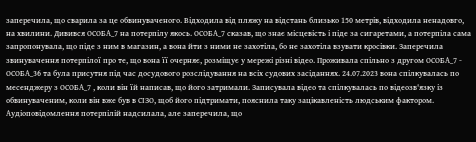заперечила, що сварила за це обвинуваченого. Відходила від пляжу на відстань близько 150 метрів, відходила ненадовго, на хвилини. Дивився ОСОБА_7 на потерпілу якось. ОСОБА_7 сказав, що знає місцевість і піде за сигаретами, а потерпіла сама запропонувала, що піде з ним в магазин, а вона йти з ними не захотіла, бо не захотіла взувати кросівки. Заперечила звинувачення потерпілої про те, що вона її очерняє, розміщує у мережі різні відео. Проживала спільно з другом ОСОБА_7 - ОСОБА_36 та була присутня під час досудового розслідування на всіх судових засіданнях. 24.07.2023 вона спілкувалась по месенджеру з ОСОБА_7 , коли він їй написав, що його затримали. Записувала відео та спілкувалась по відеозв'язку із обвинуваченим, коли він вже був в СІЗО, щоб його підтримати, пояснила таку зацікавленість людським фактором. Аудіоповідомлення потерпілій надсилала, але заперечила, що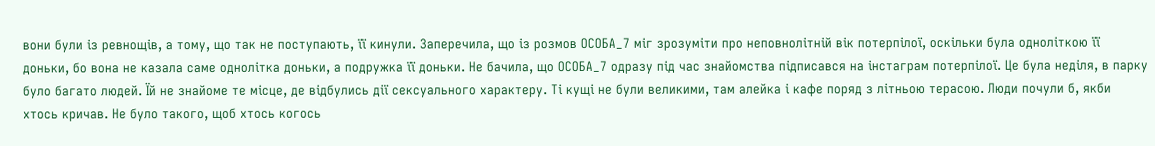вони були із ревнощів, а тому, що так не поступають, її кинули. Заперечила, що із розмов ОСОБА_7 міг зрозуміти про неповнолітній вік потерпілої, оскільки була одноліткою її доньки, бо вона не казала саме однолітка доньки, а подружка її доньки. Не бачила, що ОСОБА_7 одразу під час знайомства підписався на інстаграм потерпілої. Це була неділя, в парку було багато людей. Їй не знайоме те місце, де відбулись дії сексуального характеру. Ті кущі не були великими, там алейка і кафе поряд з літньою терасою. Люди почули б, якби хтось кричав. Не було такого, щоб хтось когось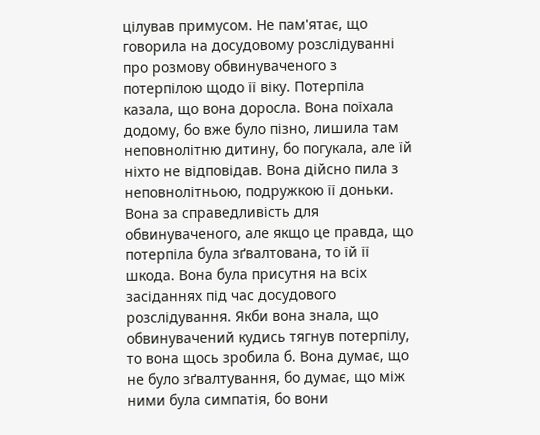цілував примусом. Не пам'ятає, що говорила на досудовому розслідуванні про розмову обвинуваченого з потерпілою щодо її віку. Потерпіла казала, що вона доросла. Вона поїхала додому, бо вже було пізно, лишила там неповнолітню дитину, бо погукала, але їй ніхто не відповідав. Вона дійсно пила з неповнолітньою, подружкою її доньки. Вона за справедливість для обвинуваченого, але якщо це правда, що потерпіла була зґвалтована, то їй її шкода. Вона була присутня на всіх засіданнях під час досудового розслідування. Якби вона знала, що обвинувачений кудись тягнув потерпілу, то вона щось зробила б. Вона думає, що не було зґвалтування, бо думає, що між ними була симпатія, бо вони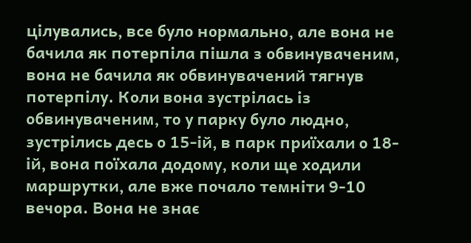цілувались, все було нормально, але вона не бачила як потерпіла пішла з обвинуваченим, вона не бачила як обвинувачений тягнув потерпілу. Коли вона зустрілась із обвинуваченим, то у парку було людно, зустрілись десь о 15-ій, в парк приїхали о 18-ій, вона поїхала додому, коли ще ходили маршрутки, але вже почало темніти 9-10 вечора. Вона не знає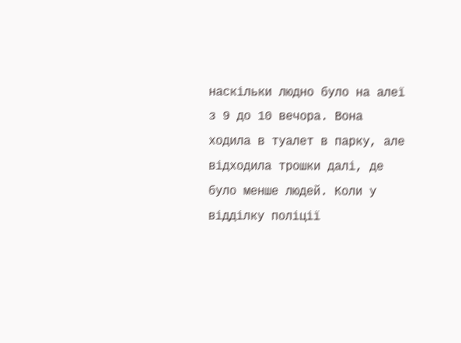наскільки людно було на алеї з 9 до 10 вечора. Вона ходила в туалет в парку, але відходила трошки далі, де було менше людей. Коли у відділку поліції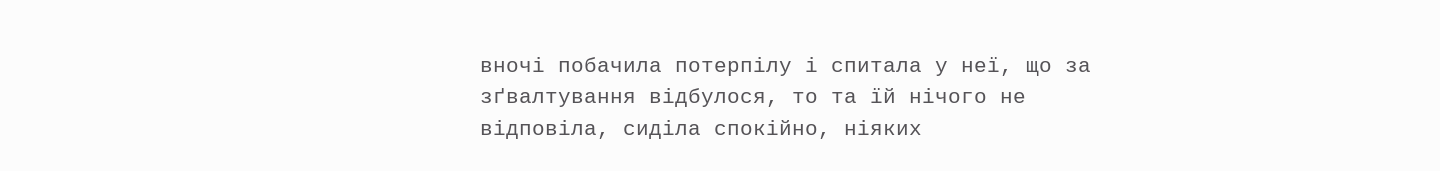вночі побачила потерпілу і спитала у неї, що за зґвалтування відбулося, то та їй нічого не відповіла, сиділа спокійно, ніяких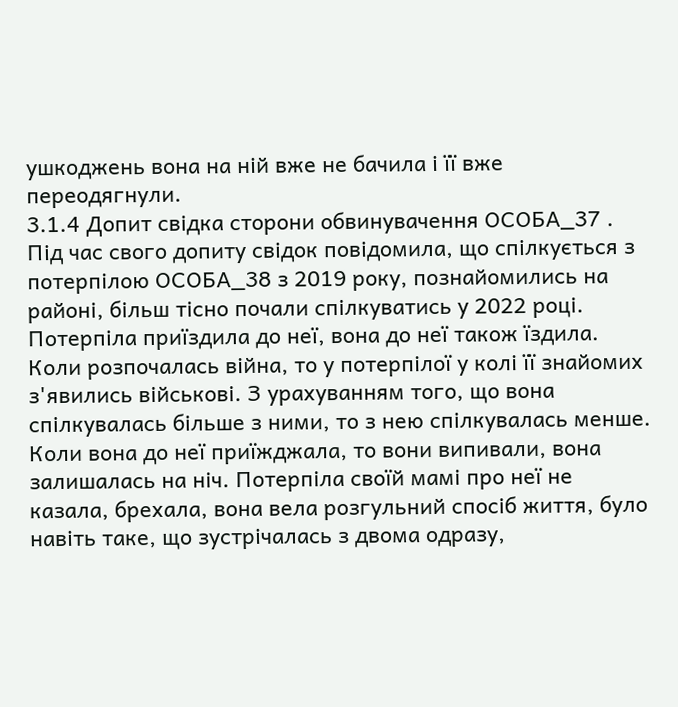ушкоджень вона на ній вже не бачила і її вже переодягнули.
3.1.4 Допит свідка сторони обвинувачення ОСОБА_37 .
Під час свого допиту свідок повідомила, що спілкується з потерпілою ОСОБА_38 з 2019 року, познайомились на районі, більш тісно почали спілкуватись у 2022 році. Потерпіла приїздила до неї, вона до неї також їздила. Коли розпочалась війна, то у потерпілої у колі її знайомих з'явились військові. З урахуванням того, що вона спілкувалась більше з ними, то з нею спілкувалась менше. Коли вона до неї приїжджала, то вони випивали, вона залишалась на ніч. Потерпіла своїй мамі про неї не казала, брехала, вона вела розгульний спосіб життя, було навіть таке, що зустрічалась з двома одразу,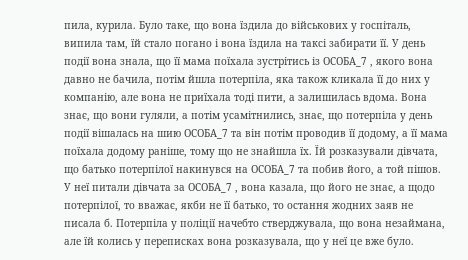пила, курила. Було таке, що вона їздила до військових у госпіталь, випила там, їй стало погано і вона їздила на таксі забирати її. У день події вона знала, що її мама поїхала зустрітись із ОСОБА_7 , якого вона давно не бачила, потім йшла потерпіла, яка також кликала її до них у компанію, але вона не приїхала тоді пити, а залишилась вдома. Вона знає, що вони гуляли, а потім усамітнились, знає, що потерпіла у день події вішалась на шию ОСОБА_7 та він потім проводив її додому, а її мама поїхала додому раніше, тому що не знайшла їх. Їй розказували дівчата, що батько потерпілої накинувся на ОСОБА_7 та побив його, а той пішов. У неї питали дівчата за ОСОБА_7 , вона казала, що його не знає, а щодо потерпілої, то вважає, якби не її батько, то остання жодних заяв не писала б. Потерпіла у поліції начебто стверджувала, що вона незаймана, але їй колись у переписках вона розказувала, що у неї це вже було.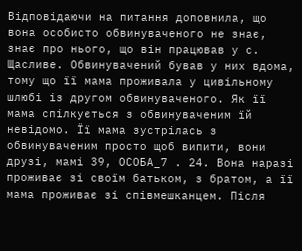Відповідаючи на питання доповнила, що вона особисто обвинуваченого не знає, знає про нього, що він працював у с. Щасливе. Обвинувачений бував у них вдома, тому що її мама проживала у цивільному шлюбі із другом обвинуваченого. Як її мама спілкується з обвинуваченим їй невідомо. Її мама зустрілась з обвинуваченим просто щоб випити, вони друзі, мамі 39, ОСОБА_7 . 24. Вона наразі проживає зі своїм батьком, з братом, а її мама проживає зі співмешканцем. Після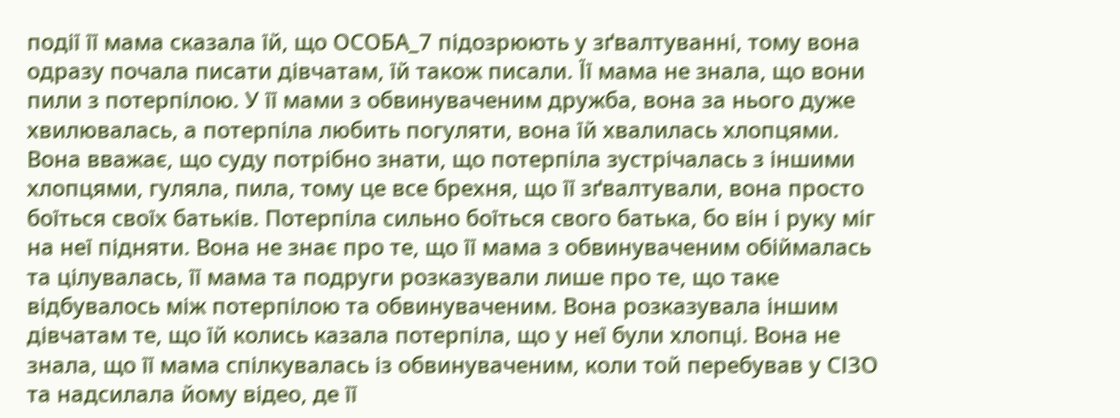події її мама сказала їй, що ОСОБА_7 підозрюють у зґвалтуванні, тому вона одразу почала писати дівчатам, їй також писали. Її мама не знала, що вони пили з потерпілою. У її мами з обвинуваченим дружба, вона за нього дуже хвилювалась, а потерпіла любить погуляти, вона їй хвалилась хлопцями. Вона вважає, що суду потрібно знати, що потерпіла зустрічалась з іншими хлопцями, гуляла, пила, тому це все брехня, що її зґвалтували, вона просто боїться своїх батьків. Потерпіла сильно боїться свого батька, бо він і руку міг на неї підняти. Вона не знає про те, що її мама з обвинуваченим обіймалась та цілувалась, її мама та подруги розказували лише про те, що таке відбувалось між потерпілою та обвинуваченим. Вона розказувала іншим дівчатам те, що їй колись казала потерпіла, що у неї були хлопці. Вона не знала, що її мама спілкувалась із обвинуваченим, коли той перебував у СІЗО та надсилала йому відео, де її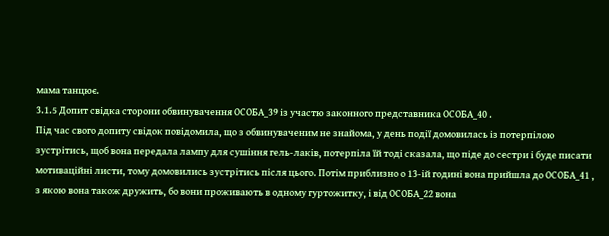мама танцює.
3.1.5 Допит свідка сторони обвинувачення ОСОБА_39 із участю законного представника ОСОБА_40 .
Під час свого допиту свідок повідомила, що з обвинуваченим не знайома, у день події домовилась із потерпілою зустрітись, щоб вона передала лампу для сушіння гель-лаків, потерпіла їй тоді сказала, що піде до сестри і буде писати мотиваційні листи, тому домовились зустрітись після цього. Потім приблизно о 13-ій годині вона прийшла до ОСОБА_41 , з якою вона також дружить, бо вони проживають в одному гуртожитку, і від ОСОБА_22 вона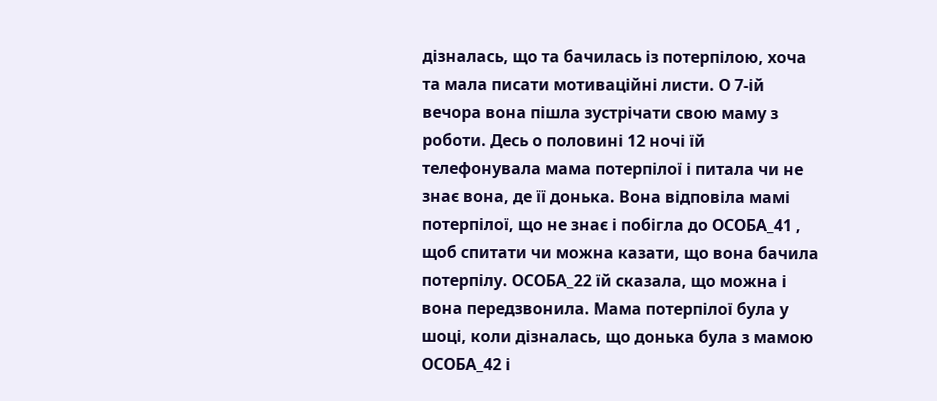дізналась, що та бачилась із потерпілою, хоча та мала писати мотиваційні листи. О 7-ій вечора вона пішла зустрічати свою маму з роботи. Десь о половині 12 ночі їй телефонувала мама потерпілої і питала чи не знає вона, де її донька. Вона відповіла мамі потерпілої, що не знає і побігла до ОСОБА_41 , щоб спитати чи можна казати, що вона бачила потерпілу. ОСОБА_22 їй сказала, що можна і вона передзвонила. Мама потерпілої була у шоці, коли дізналась, що донька була з мамою ОСОБА_42 і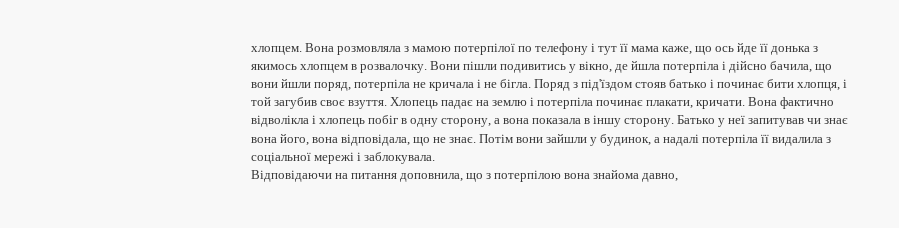хлопцем. Вона розмовляла з мамою потерпілої по телефону і тут її мама каже, що ось йде її донька з якимось хлопцем в розвалочку. Вони пішли подивитись у вікно, де йшла потерпіла і дійсно бачила, що вони йшли поряд, потерпіла не кричала і не бігла. Поряд з під'їздом стояв батько і починає бити хлопця, і той загубив своє взуття. Хлопець падає на землю і потерпіла починає плакати, кричати. Вона фактично відволікла і хлопець побіг в одну сторону, а вона показала в іншу сторону. Батько у неї запитував чи знає вона його, вона відповідала, що не знає. Потім вони зайшли у будинок, а надалі потерпіла її видалила з соціальної мережі і заблокувала.
Відповідаючи на питання доповнила, що з потерпілою вона знайома давно,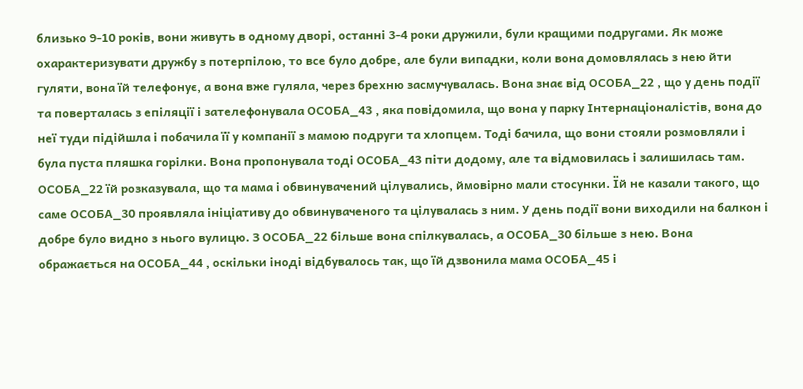близько 9-10 років, вони живуть в одному дворі, останні 3-4 роки дружили, були кращими подругами. Як може охарактеризувати дружбу з потерпілою, то все було добре, але були випадки, коли вона домовлялась з нею йти гуляти, вона їй телефонує, а вона вже гуляла, через брехню засмучувалась. Вона знає від ОСОБА_22 , що у день події та поверталась з епіляції і зателефонувала ОСОБА_43 , яка повідомила, що вона у парку Інтернаціоналістів, вона до неї туди підійшла і побачила її у компанії з мамою подруги та хлопцем. Тоді бачила, що вони стояли розмовляли і була пуста пляшка горілки. Вона пропонувала тоді ОСОБА_43 піти додому, але та відмовилась і залишилась там. ОСОБА_22 їй розказувала, що та мама і обвинувачений цілувались, ймовірно мали стосунки. Їй не казали такого, що саме ОСОБА_30 проявляла ініціативу до обвинуваченого та цілувалась з ним. У день події вони виходили на балкон і добре було видно з нього вулицю. З ОСОБА_22 більше вона спілкувалась, а ОСОБА_30 більше з нею. Вона ображається на ОСОБА_44 , оскільки іноді відбувалось так, що їй дзвонила мама ОСОБА_45 і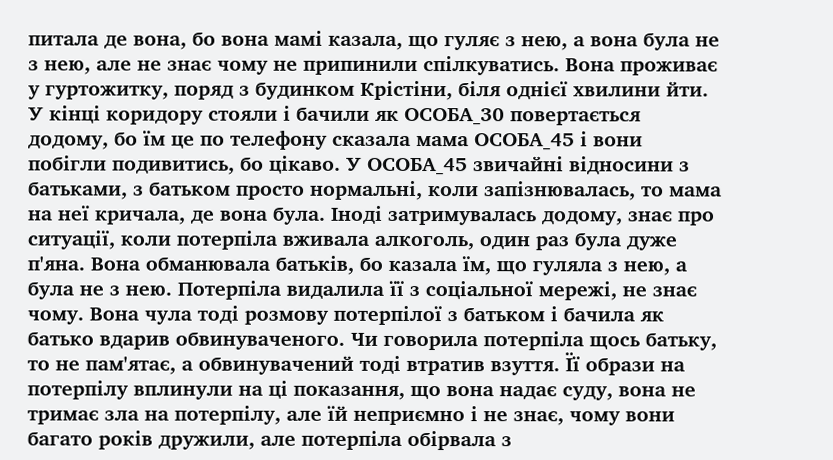питала де вона, бо вона мамі казала, що гуляє з нею, а вона була не з нею, але не знає чому не припинили спілкуватись. Вона проживає у гуртожитку, поряд з будинком Крістіни, біля однієї хвилини йти. У кінці коридору стояли і бачили як ОСОБА_30 повертається додому, бо їм це по телефону сказала мама ОСОБА_45 і вони побігли подивитись, бо цікаво. У ОСОБА_45 звичайні відносини з батьками, з батьком просто нормальні, коли запізнювалась, то мама на неї кричала, де вона була. Іноді затримувалась додому, знає про ситуації, коли потерпіла вживала алкоголь, один раз була дуже п'яна. Вона обманювала батьків, бо казала їм, що гуляла з нею, а була не з нею. Потерпіла видалила її з соціальної мережі, не знає чому. Вона чула тоді розмову потерпілої з батьком і бачила як батько вдарив обвинуваченого. Чи говорила потерпіла щось батьку, то не пам'ятає, а обвинувачений тоді втратив взуття. Її образи на потерпілу вплинули на ці показання, що вона надає суду, вона не тримає зла на потерпілу, але їй неприємно і не знає, чому вони багато років дружили, але потерпіла обірвала з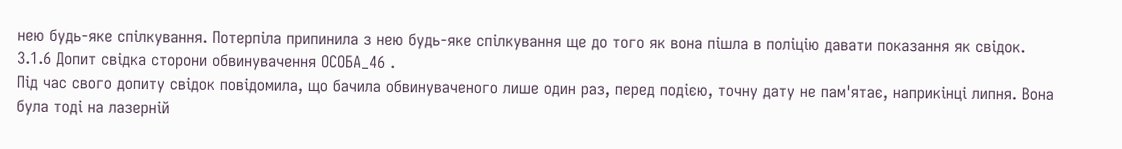нею будь-яке спілкування. Потерпіла припинила з нею будь-яке спілкування ще до того як вона пішла в поліцію давати показання як свідок.
3.1.6 Допит свідка сторони обвинувачення ОСОБА_46 .
Під час свого допиту свідок повідомила, що бачила обвинуваченого лише один раз, перед подією, точну дату не пам'ятає, наприкінці липня. Вона була тоді на лазерній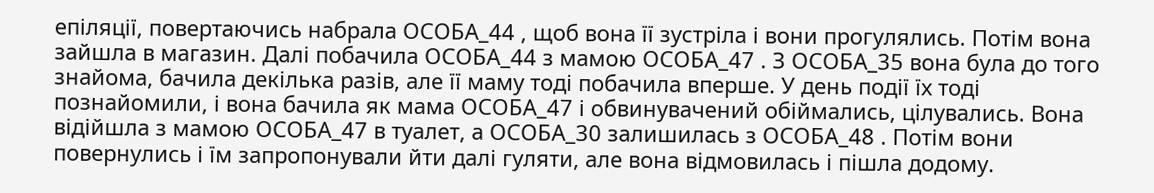епіляції, повертаючись набрала ОСОБА_44 , щоб вона її зустріла і вони прогулялись. Потім вона зайшла в магазин. Далі побачила ОСОБА_44 з мамою ОСОБА_47 . З ОСОБА_35 вона була до того знайома, бачила декілька разів, але її маму тоді побачила вперше. У день події їх тоді познайомили, і вона бачила як мама ОСОБА_47 і обвинувачений обіймались, цілувались. Вона відійшла з мамою ОСОБА_47 в туалет, а ОСОБА_30 залишилась з ОСОБА_48 . Потім вони повернулись і їм запропонували йти далі гуляти, але вона відмовилась і пішла додому.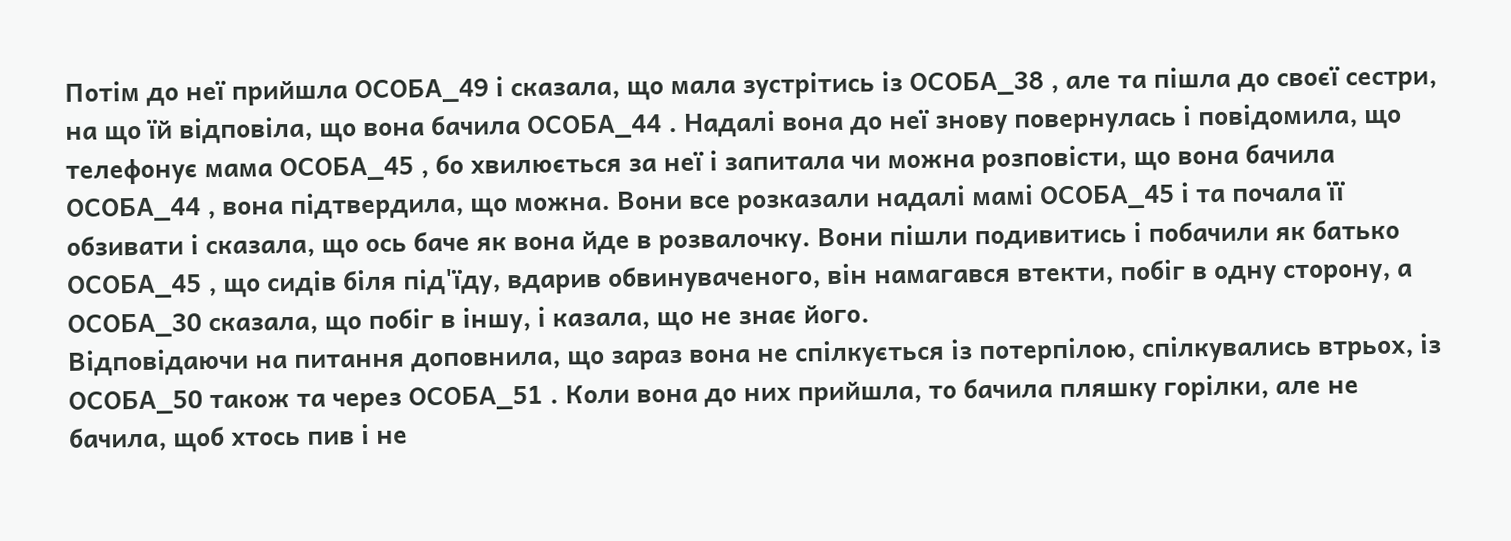Потім до неї прийшла ОСОБА_49 і сказала, що мала зустрітись із ОСОБА_38 , але та пішла до своєї сестри, на що їй відповіла, що вона бачила ОСОБА_44 . Надалі вона до неї знову повернулась і повідомила, що телефонує мама ОСОБА_45 , бо хвилюється за неї і запитала чи можна розповісти, що вона бачила ОСОБА_44 , вона підтвердила, що можна. Вони все розказали надалі мамі ОСОБА_45 і та почала її обзивати і сказала, що ось баче як вона йде в розвалочку. Вони пішли подивитись і побачили як батько ОСОБА_45 , що сидів біля під'їду, вдарив обвинуваченого, він намагався втекти, побіг в одну сторону, а ОСОБА_30 сказала, що побіг в іншу, і казала, що не знає його.
Відповідаючи на питання доповнила, що зараз вона не спілкується із потерпілою, спілкувались втрьох, із ОСОБА_50 також та через ОСОБА_51 . Коли вона до них прийшла, то бачила пляшку горілки, але не бачила, щоб хтось пив і не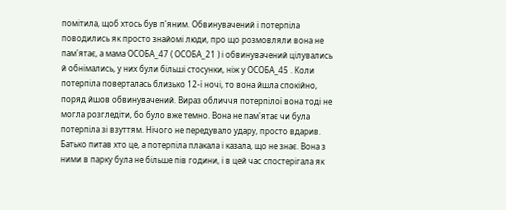помітила, щоб хтось був п'яним. Обвинувачений і потерпіла поводились як просто знайомі люди, про що розмовляли вона не пам'ятає, а мама ОСОБА_47 ( ОСОБА_21 ) і обвинувачений цілувались й обнімались, у них були більші стосунки, ніж у ОСОБА_45 . Коли потерпіла поверталась близько 12-ї ночі, то вона йшла спокійно, поряд йшов обвинувачений. Вираз обличчя потерпілої вона тоді не могла розгледіти, бо було вже темно. Вона не пам'ятає чи була потерпіла зі взуттям. Нічого не передувало удару, просто вдарив. Батько питав хто це, а потерпіла плакала і казала, що не знає. Вона з ними в парку була не більше пів години, і в цей час спостерігала як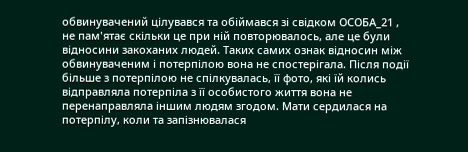обвинувачений цілувався та обіймався зі свідком ОСОБА_21 , не пам'ятає скільки це при ній повторювалось, але це були відносини закоханих людей. Таких самих ознак відносин між обвинуваченим і потерпілою вона не спостерігала. Після події більше з потерпілою не спілкувалась, її фото, які їй колись відправляла потерпіла з її особистого життя вона не перенаправляла іншим людям згодом. Мати сердилася на потерпілу, коли та запізнювалася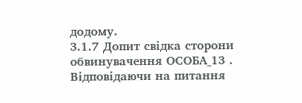додому.
3.1.7 Допит свідка сторони обвинувачення ОСОБА_13 .
Відповідаючи на питання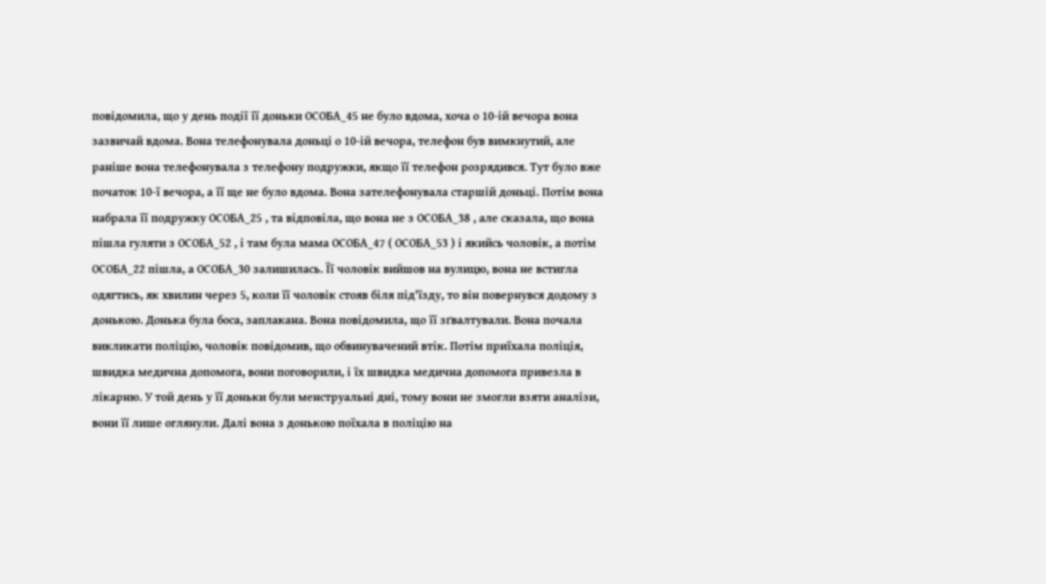повідомила, що у день події її доньки ОСОБА_45 не було вдома, хоча о 10-ій вечора вона зазвичай вдома. Вона телефонувала доньці о 10-ій вечора, телефон був вимкнутий, але раніше вона телефонувала з телефону подружки, якщо її телефон розрядився. Тут було вже початок 10-ї вечора, а її ще не було вдома. Вона зателефонувала старшій доньці. Потім вона набрала її подружку ОСОБА_25 , та відповіла, що вона не з ОСОБА_38 , але сказала, що вона пішла гуляти з ОСОБА_52 , і там була мама ОСОБА_47 ( ОСОБА_53 ) і якийсь чоловік, а потім ОСОБА_22 пішла, а ОСОБА_30 залишилась. Її чоловік вийшов на вулицю, вона не встигла одягтись, як хвилин через 5, коли її чоловік стояв біля під'їзду, то він повернувся додому з донькою. Донька була боса, заплакана. Вона повідомила, що її зґвалтували. Вона почала викликати поліцію, чоловік повідомив, що обвинувачений втік. Потім приїхала поліція, швидка медична допомога, вони поговорили, і їх швидка медична допомога привезла в лікарню. У той день у її доньки були менструальні дні, тому вони не змогли взяти аналізи, вони її лише оглянули. Далі вона з донькою поїхала в поліцію на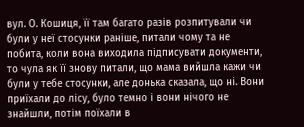вул. О. Кошиця, її там багато разів розпитували чи були у неї стосунки раніше, питали чому та не побита, коли вона виходила підписувати документи, то чула як її знову питали, що мама вийшла кажи чи були у тебе стосунки, але донька сказала, що ні. Вони приїхали до лісу, було темно і вони нічого не знайшли, потім поїхали в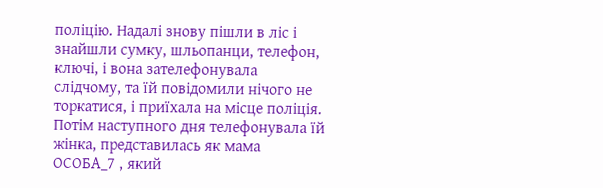поліцію. Надалі знову пішли в ліс і знайшли сумку, шльопанци, телефон, ключі, і вона зателефонувала слідчому, та їй повідомили нічого не торкатися, і приїхала на місце поліція. Потім наступного дня телефонувала їй жінка, представилась як мама ОСОБА_7 , який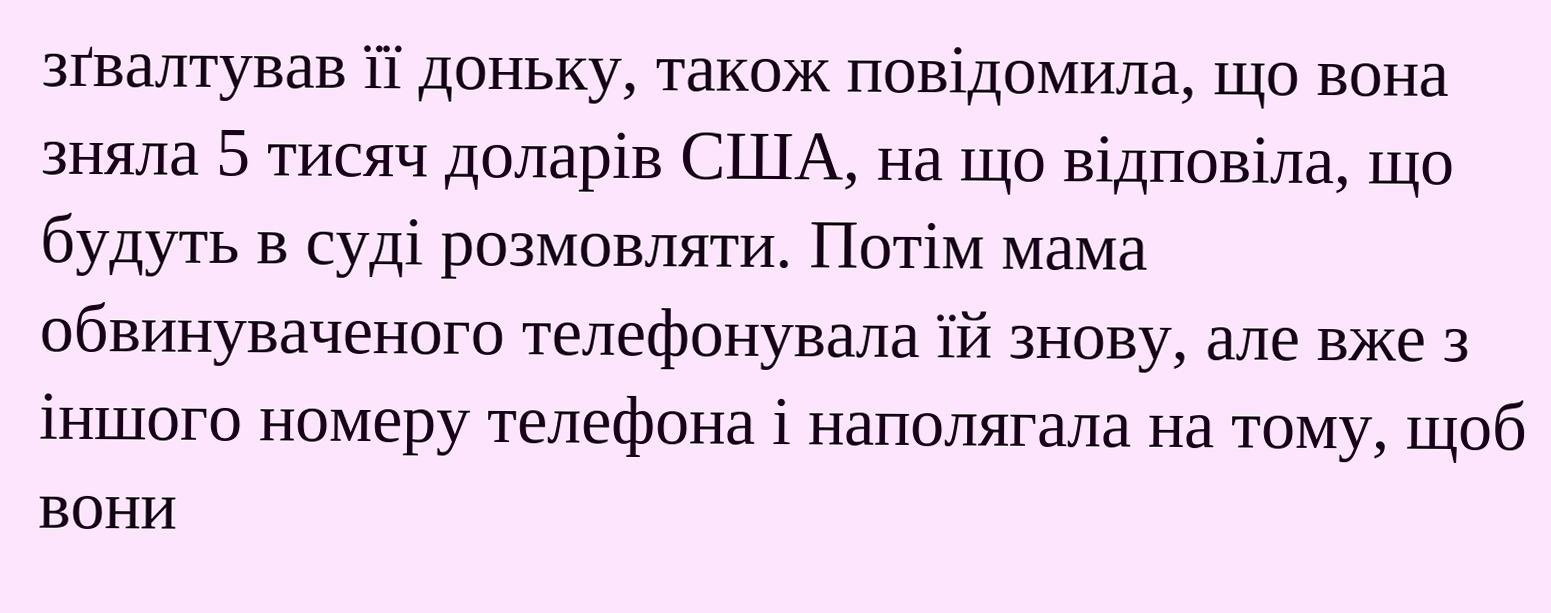зґвалтував її доньку, також повідомила, що вона зняла 5 тисяч доларів США, на що відповіла, що будуть в суді розмовляти. Потім мама обвинуваченого телефонувала їй знову, але вже з іншого номеру телефона і наполягала на тому, щоб вони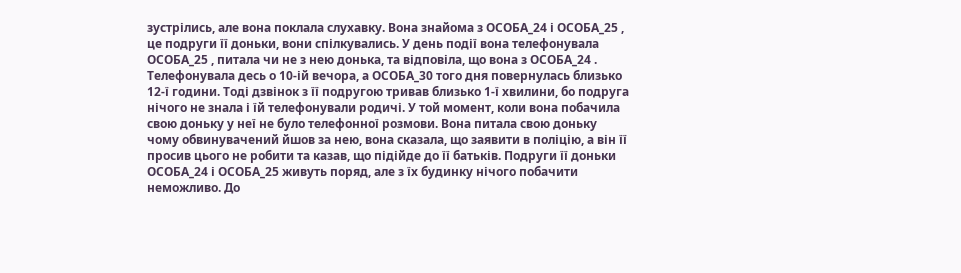зустрілись, але вона поклала слухавку. Вона знайома з ОСОБА_24 і ОСОБА_25 , це подруги її доньки, вони спілкувались. У день події вона телефонувала ОСОБА_25 , питала чи не з нею донька, та відповіла, що вона з ОСОБА_24 . Телефонувала десь о 10-ій вечора, а ОСОБА_30 того дня повернулась близько 12-ї години. Тоді дзвінок з її подругою тривав близько 1-ї хвилини, бо подруга нічого не знала і їй телефонували родичі. У той момент, коли вона побачила свою доньку у неї не було телефонної розмови. Вона питала свою доньку чому обвинувачений йшов за нею, вона сказала, що заявити в поліцію, а він її просив цього не робити та казав, що підійде до її батьків. Подруги її доньки ОСОБА_24 і ОСОБА_25 живуть поряд, але з їх будинку нічого побачити неможливо. До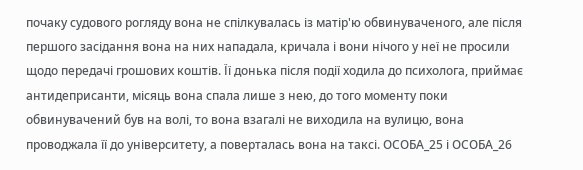почаку судового рогляду вона не спілкувалась із матір'ю обвинуваченого, але після першого засідання вона на них нападала, кричала і вони нічого у неї не просили щодо передачі грошових коштів. Її донька після події ходила до психолога, приймає антидеприсанти, місяць вона спала лише з нею, до того моменту поки обвинувачений був на волі, то вона взагалі не виходила на вулицю, вона проводжала її до університету, а поверталась вона на таксі. ОСОБА_25 і ОСОБА_26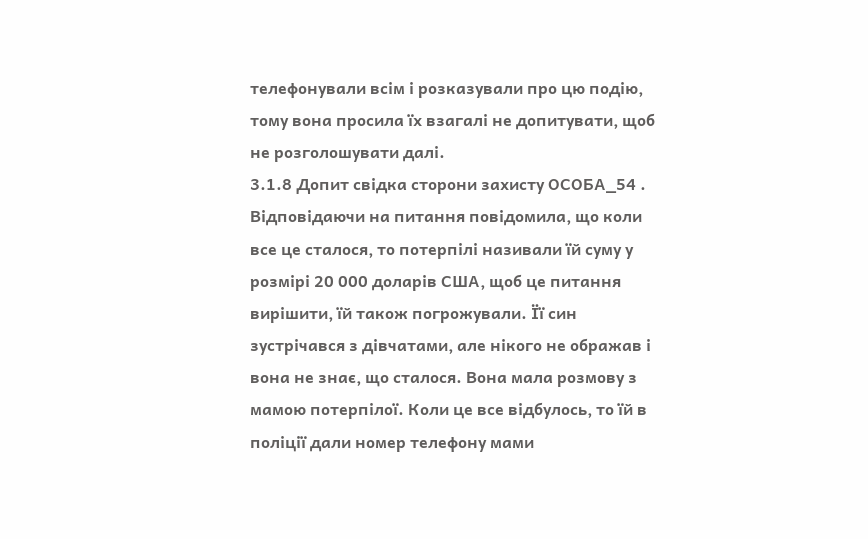телефонували всім і розказували про цю подію, тому вона просила їх взагалі не допитувати, щоб не розголошувати далі.
3.1.8 Допит свідка сторони захисту ОСОБА_54 .
Відповідаючи на питання повідомила, що коли все це сталося, то потерпілі називали їй суму у розмірі 20 000 доларів США, щоб це питання вирішити, їй також погрожували. Її син зустрічався з дівчатами, але нікого не ображав і вона не знає, що сталося. Вона мала розмову з мамою потерпілої. Коли це все відбулось, то їй в поліції дали номер телефону мами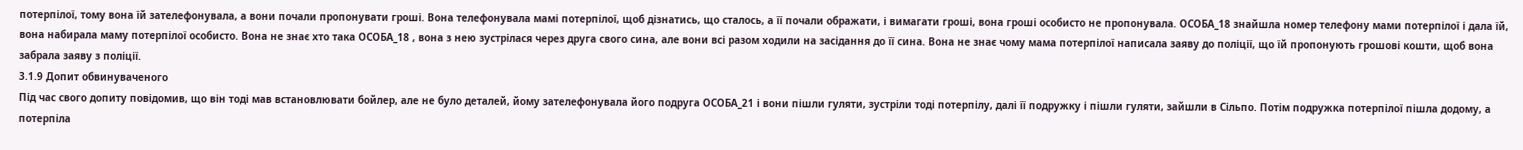потерпілої, тому вона їй зателефонувала, а вони почали пропонувати гроші. Вона телефонувала мамі потерпілої, щоб дізнатись, що сталось, а її почали ображати, і вимагати гроші, вона гроші особисто не пропонувала. ОСОБА_18 знайшла номер телефону мами потерпілої і дала їй, вона набирала маму потерпілої особисто. Вона не знає хто така ОСОБА_18 , вона з нею зустрілася через друга свого сина, але вони всі разом ходили на засідання до її сина. Вона не знає чому мама потерпілої написала заяву до поліції, що їй пропонують грошові кошти, щоб вона забрала заяву з поліції.
3.1.9 Допит обвинуваченого
Під час свого допиту повідомив, що він тоді мав встановлювати бойлер, але не було деталей, йому зателефонувала його подруга ОСОБА_21 і вони пішли гуляти, зустріли тоді потерпілу, далі її подружку і пішли гуляти, зайшли в Сільпо. Потім подружка потерпілої пішла додому, а потерпіла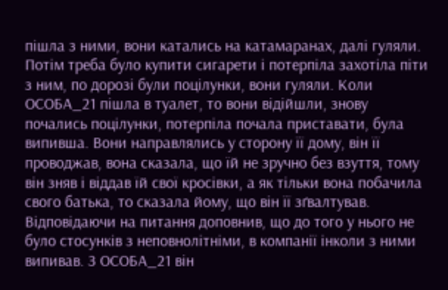пішла з ними, вони катались на катамаранах, далі гуляли. Потім треба було купити сигарети і потерпіла захотіла піти з ним, по дорозі були поцілунки, вони гуляли. Коли ОСОБА_21 пішла в туалет, то вони відійшли, знову почались поцілунки, потерпіла почала приставати, була випивша. Вони направлялись у сторону її дому, він її проводжав, вона сказала, що їй не зручно без взуття, тому він зняв і віддав їй свої кросівки, а як тільки вона побачила свого батька, то сказала йому, що він її зґвалтував.
Відповідаючи на питання доповнив, що до того у нього не було стосунків з неповнолітніми, в компанії інколи з ними випивав. З ОСОБА_21 він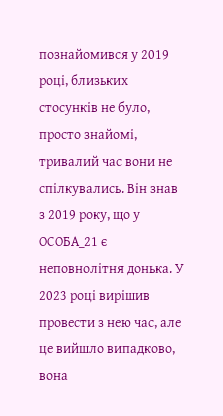познайомився у 2019 році, близьких стосунків не було, просто знайомі, тривалий час вони не спілкувались. Він знав з 2019 року, що у ОСОБА_21 є неповнолітня донька. У 2023 році вирішив провести з нею час, але це вийшло випадково, вона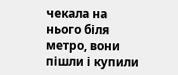чекала на нього біля метро, вони пішли і купили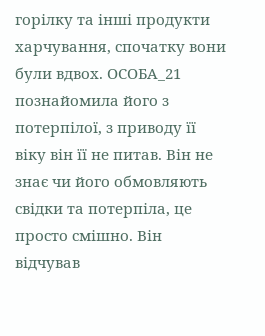горілку та інші продукти харчування, спочатку вони були вдвох. ОСОБА_21 познайомила його з потерпілої, з приводу її віку він її не питав. Він не знає чи його обмовляють свідки та потерпіла, це просто смішно. Він відчував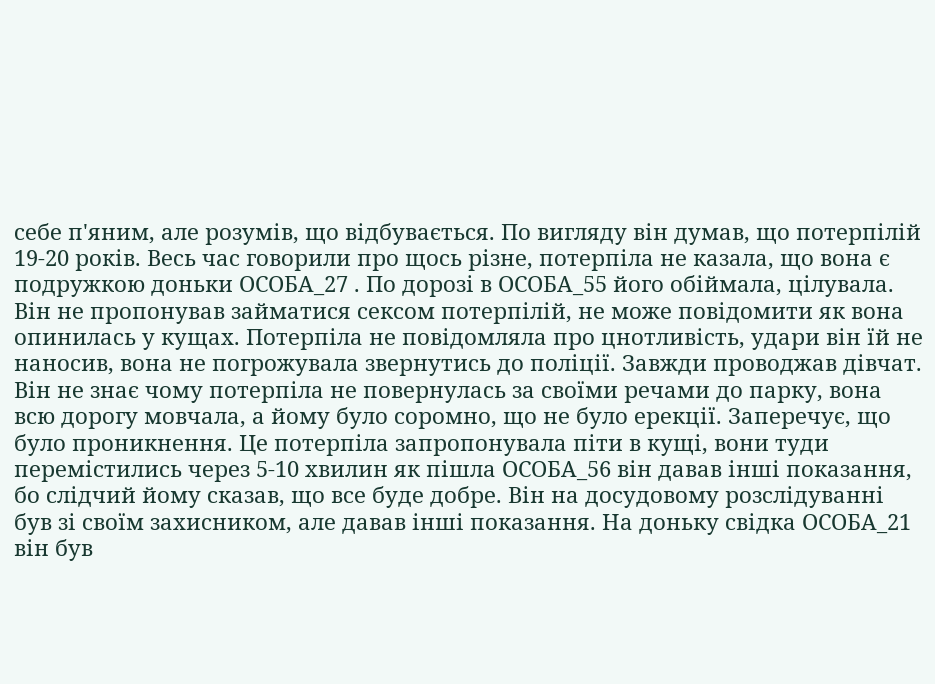себе п'яним, але розумів, що відбувається. По вигляду він думав, що потерпілій 19-20 років. Весь час говорили про щось різне, потерпіла не казала, що вона є подружкою доньки ОСОБА_27 . По дорозі в ОСОБА_55 його обіймала, цілувала. Він не пропонував займатися сексом потерпілій, не може повідомити як вона опинилась у кущах. Потерпіла не повідомляла про цнотливість, удари він їй не наносив, вона не погрожувала звернутись до поліції. Завжди проводжав дівчат. Він не знає чому потерпіла не повернулась за своїми речами до парку, вона всю дорогу мовчала, а йому було соромно, що не було ерекції. Заперечує, що було проникнення. Це потерпіла запропонувала піти в кущі, вони туди перемістились через 5-10 хвилин як пішла ОСОБА_56 він давав інші показання, бо слідчий йому сказав, що все буде добре. Він на досудовому розслідуванні був зі своїм захисником, але давав інші показання. На доньку свідка ОСОБА_21 він був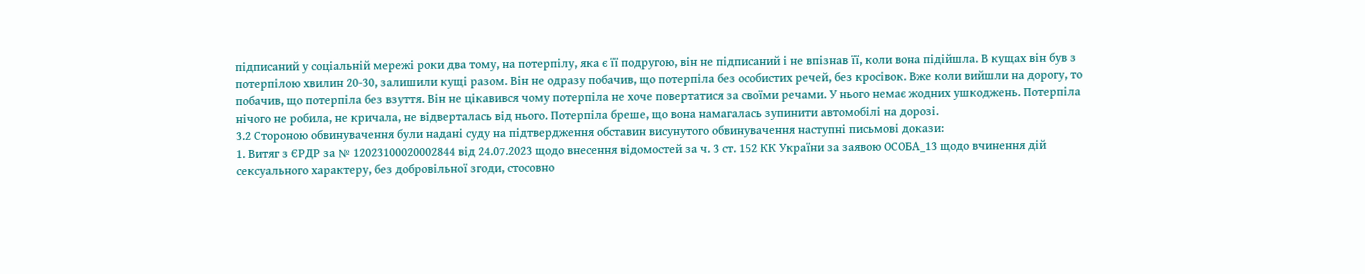підписаний у соціальній мережі роки два тому, на потерпілу, яка є її подругою, він не підписаний і не впізнав її, коли вона підійшла. В кущах він був з потерпілою хвилин 20-30, залишили кущі разом. Він не одразу побачив, що потерпіла без особистих речей, без кросівок. Вже коли вийшли на дорогу, то побачив, що потерпіла без взуття. Він не цікавився чому потерпіла не хоче повертатися за своїми речами. У нього немає жодних ушкоджень. Потерпіла нічого не робила, не кричала, не відверталась від нього. Потерпіла бреше, що вона намагалась зупинити автомобілі на дорозі.
3.2 Стороною обвинувачення були надані суду на підтвердження обставин висунутого обвинувачення наступні письмові докази:
1. Витяг з ЄРДР за № 12023100020002844 від 24.07.2023 щодо внесення відомостей за ч. 3 ст. 152 КК України за заявою ОСОБА_13 щодо вчинення дій сексуального характеру, без добровільної згоди, стосовно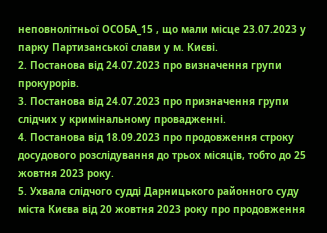неповнолітньої ОСОБА_15 , що мали місце 23.07.2023 у парку Партизанської слави у м. Києві.
2. Постанова від 24.07.2023 про визначення групи прокурорів.
3. Постанова від 24.07.2023 про призначення групи слідчих у кримінальному провадженні.
4. Постанова від 18.09.2023 про продовження строку досудового розслідування до трьох місяців, тобто до 25 жовтня 2023 року.
5. Ухвала слідчого судді Дарницького районного суду міста Києва від 20 жовтня 2023 року про продовження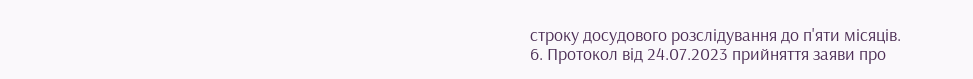строку досудового розслідування до п'яти місяців.
6. Протокол від 24.07.2023 прийняття заяви про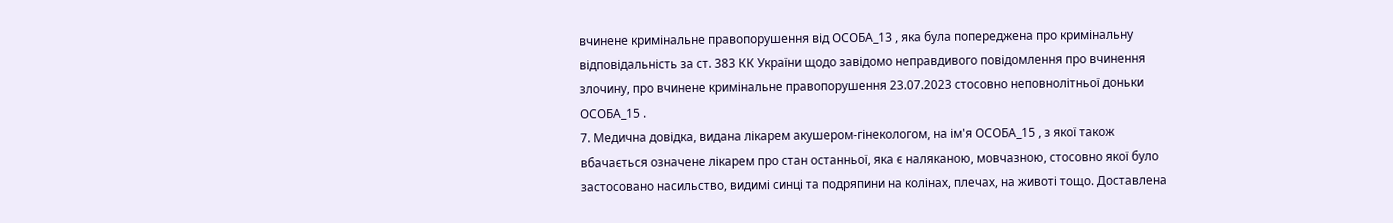вчинене кримінальне правопорушення від ОСОБА_13 , яка була попереджена про кримінальну відповідальність за ст. 383 КК України щодо завідомо неправдивого повідомлення про вчинення злочину, про вчинене кримінальне правопорушення 23.07.2023 стосовно неповнолітньої доньки ОСОБА_15 .
7. Медична довідка, видана лікарем акушером-гінекологом, на ім'я ОСОБА_15 , з якої також вбачається означене лікарем про стан останньої, яка є наляканою, мовчазною, стосовно якої було застосовано насильство, видимі синці та подряпини на колінах, плечах, на животі тощо. Доставлена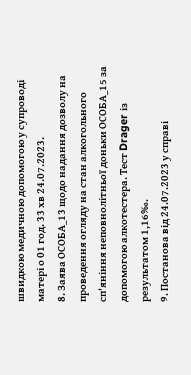швидкою медичною допомогою у супроводі матері о 01 год. 33 хв 24.07.2023.
8. Заява ОСОБА_13 щодо надання дозволу на проведення огляду на стан алкогольного сп'яніння неповнолітньої доньки ОСОБА_15 за допомогою алкотестера. Тест Drager із результатом 1,16‰.
9. Постанова від 24.07.2023 у справі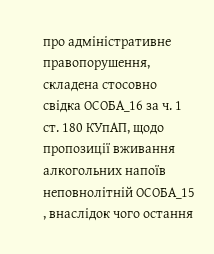про адміністративне правопорушення, складена стосовно свідка ОСОБА_16 за ч. 1 ст. 180 КУпАП, щодо пропозиції вживання алкогольних напоїв неповнолітній ОСОБА_15 , внаслідок чого остання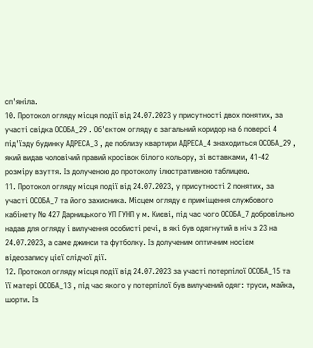сп'яніла.
10. Протокол огляду місця події від 24.07.2023 у присутності двох понятих, за участі свідка ОСОБА_29 . Об'єктом огляду є загальний коридор на 6 поверсі 4 під'їзду будинку АДРЕСА_3 , де поблизу квартири АДРЕСА_4 знаходиться ОСОБА_29 , який видав чоловічий правий кросівок білого кольору, зі вставками, 41-42 розміру взуття. Із долученою до протоколу ілюстративною таблицею.
11. Протокол огляду місця події від 24.07.2023, у присутності 2 понятих, за участі ОСОБА_7 та його захисника. Місцем огляду є приміщення службового кабінету № 427 Дарницького УП ГУНП у м. Києві, під час чого ОСОБА_7 добровільно надав для огляду і вилучення особисті речі, в які був одягнутий в ніч з 23 на 24.07.2023, а саме джинси та футболку. Із долученим оптичним носієм відеозапису цієї слідчої дії.
12. Протокол огляду місця події від 24.07.2023 за участі потерпілої ОСОБА_15 та її матері ОСОБА_13 , під час якого у потерпілої був вилучений одяг: труси, майка, шорти. Із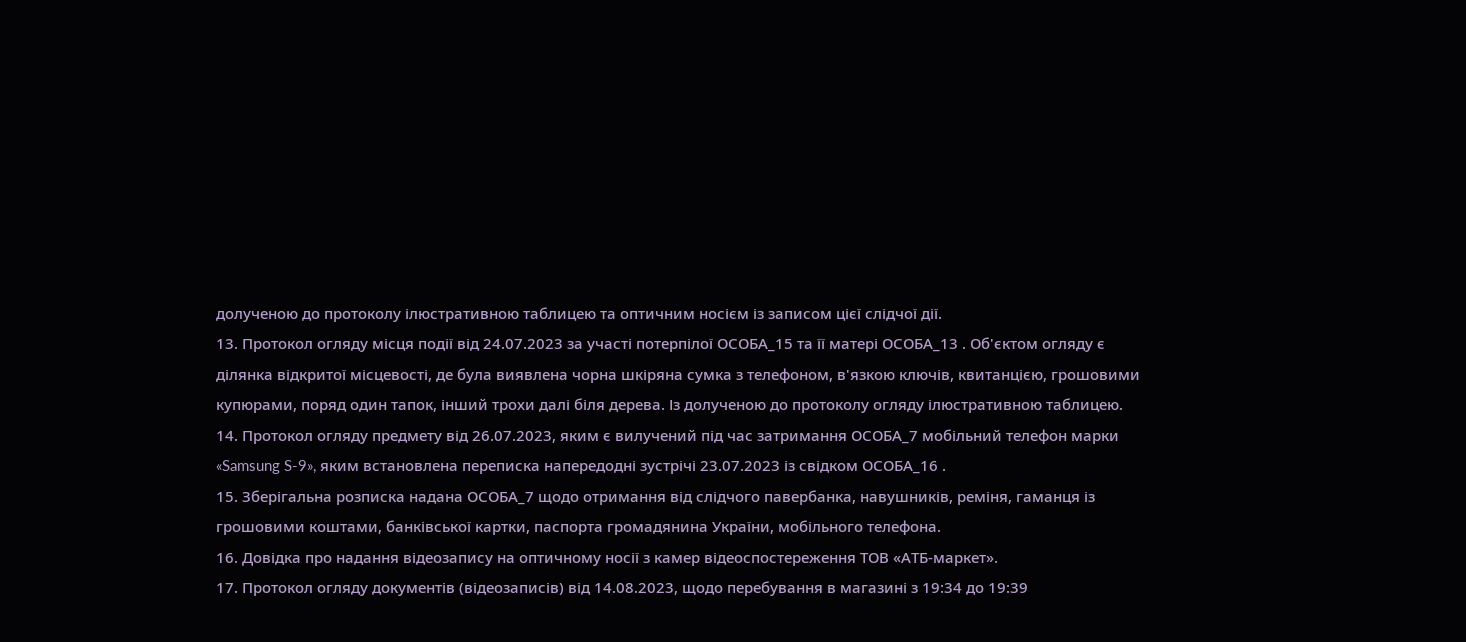долученою до протоколу ілюстративною таблицею та оптичним носієм із записом цієї слідчої дії.
13. Протокол огляду місця події від 24.07.2023 за участі потерпілої ОСОБА_15 та її матері ОСОБА_13 . Об'єктом огляду є ділянка відкритої місцевості, де була виявлена чорна шкіряна сумка з телефоном, в'язкою ключів, квитанцією, грошовими купюрами, поряд один тапок, інший трохи далі біля дерева. Із долученою до протоколу огляду ілюстративною таблицею.
14. Протокол огляду предмету від 26.07.2023, яким є вилучений під час затримання ОСОБА_7 мобільний телефон марки «Samsung S-9», яким встановлена переписка напередодні зустрічі 23.07.2023 із свідком ОСОБА_16 .
15. Зберігальна розписка надана ОСОБА_7 щодо отримання від слідчого павербанка, навушників, реміня, гаманця із грошовими коштами, банківської картки, паспорта громадянина України, мобільного телефона.
16. Довідка про надання відеозапису на оптичному носії з камер відеоспостереження ТОВ «АТБ-маркет».
17. Протокол огляду документів (відеозаписів) від 14.08.2023, щодо перебування в магазині з 19:34 до 19:39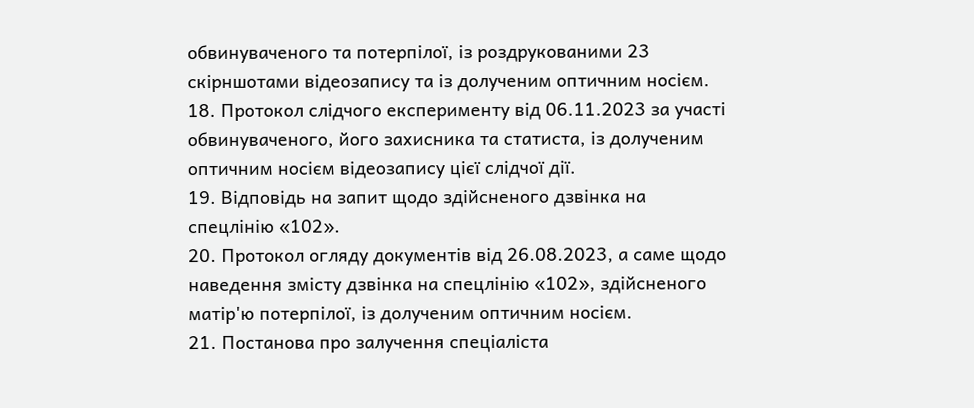обвинуваченого та потерпілої, із роздрукованими 23 скірншотами відеозапису та із долученим оптичним носієм.
18. Протокол слідчого експерименту від 06.11.2023 за участі обвинуваченого, його захисника та статиста, із долученим оптичним носієм відеозапису цієї слідчої дії.
19. Відповідь на запит щодо здійсненого дзвінка на спецлінію «102».
20. Протокол огляду документів від 26.08.2023, а саме щодо наведення змісту дзвінка на спецлінію «102», здійсненого матір'ю потерпілої, із долученим оптичним носієм.
21. Постанова про залучення спеціаліста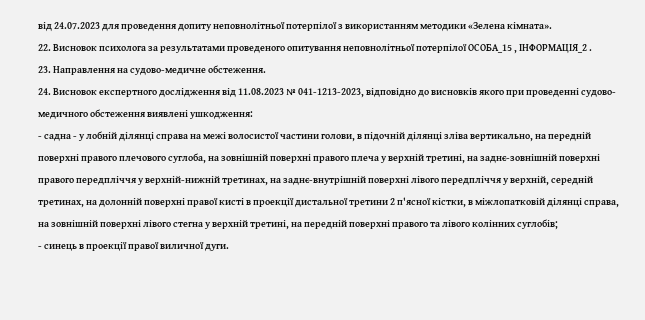від 24.07.2023 для проведення допиту неповнолітньої потерпілої з використанням методики «Зелена кімната».
22. Висновок психолога за результатами проведеного опитування неповнолітньої потерпілої ОСОБА_15 , ІНФОРМАЦІЯ_2 .
23. Направлення на судово-медичне обстеження.
24. Висновок експертного дослідження від 11.08.2023 № 041-1213-2023, відповідно до висновків якого при проведенні судово-медичного обстеження виявлені ушкодження:
- садна - у лобній ділянці справа на межі волосистої частини голови, в підочній ділянці зліва вертикально, на передній поверхні правого плечового суглоба, на зовнішній поверхні правого плеча у верхній третині, на заднє-зовнішній поверхні правого передпліччя у верхній-нижній третинах, на заднє-внутрішній поверхні лівого передпліччя у верхній, середній третинах, на долонній поверхні правої кисті в проекції дистальної третини 2 п'ясної кістки, в міжлопатковій ділянці справа, на зовнішній поверхні лівого стегна у верхній третині, на передній поверхні правого та лівого колінних суглобів;
- синець в проекції правої виличної дуги.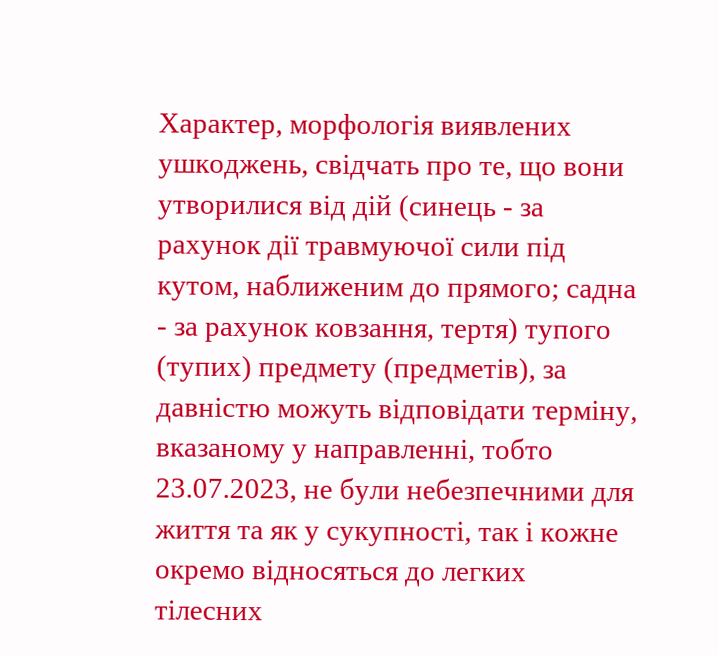Характер, морфологія виявлених ушкоджень, свідчать про те, що вони утворилися від дій (синець - за рахунок дії травмуючої сили під кутом, наближеним до прямого; садна - за рахунок ковзання, тертя) тупого (тупих) предмету (предметів), за давністю можуть відповідати терміну, вказаному у направленні, тобто 23.07.2023, не були небезпечними для життя та як у сукупності, так і кожне окремо відносяться до легких тілесних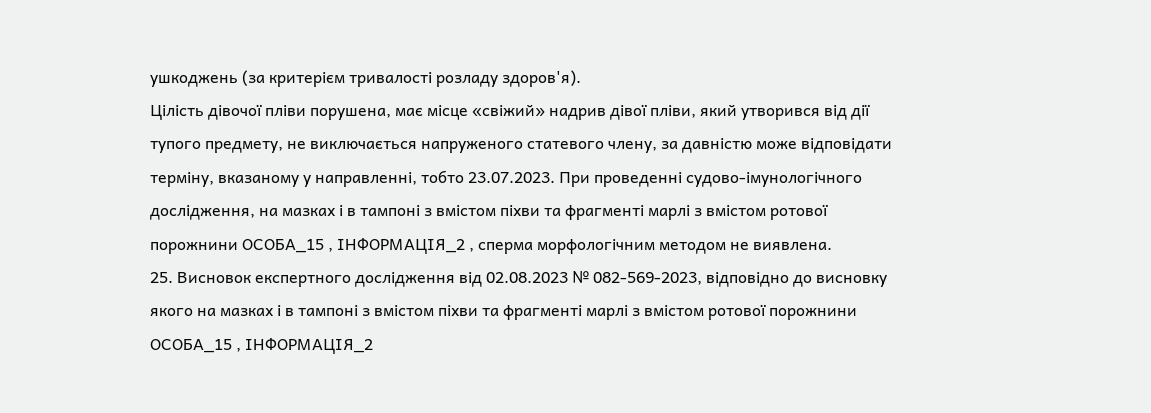ушкоджень (за критерієм тривалості розладу здоров'я).
Цілість дівочої пліви порушена, має місце «свіжий» надрив дівої пліви, який утворився від дії тупого предмету, не виключається напруженого статевого члену, за давністю може відповідати терміну, вказаному у направленні, тобто 23.07.2023. При проведенні судово-імунологічного дослідження, на мазках і в тампоні з вмістом піхви та фрагменті марлі з вмістом ротової порожнини ОСОБА_15 , ІНФОРМАЦІЯ_2 , сперма морфологічним методом не виявлена.
25. Висновок експертного дослідження від 02.08.2023 № 082-569-2023, відповідно до висновку якого на мазках і в тампоні з вмістом піхви та фрагменті марлі з вмістом ротової порожнини ОСОБА_15 , ІНФОРМАЦІЯ_2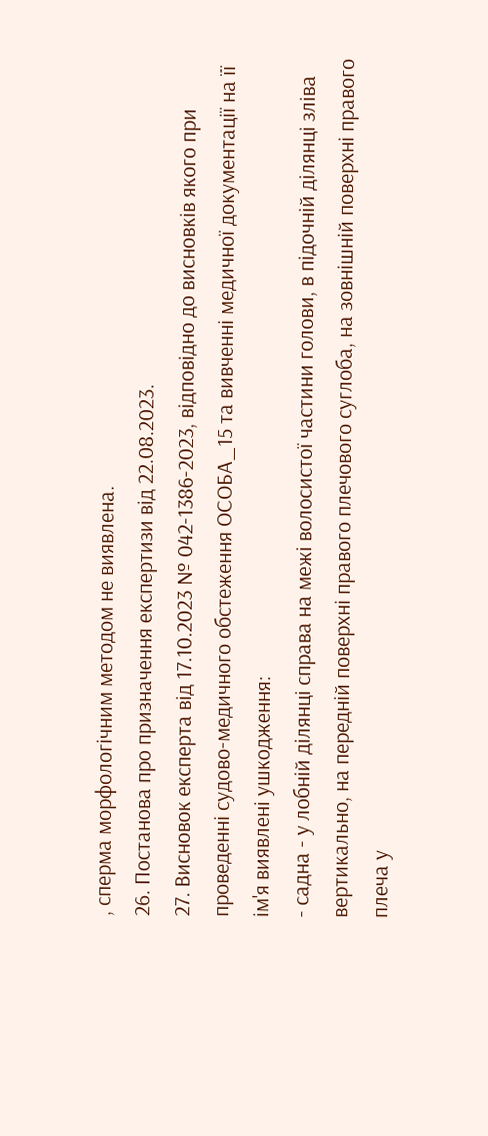, сперма морфологічним методом не виявлена.
26. Постанова про призначення експертизи від 22.08.2023.
27. Висновок експерта від 17.10.2023 № 042-1386-2023, відповідно до висновків якого при проведенні судово-медичного обстеження ОСОБА_15 та вивченні медичної документації на її ім'я виявлені ушкодження:
- садна - у лобній ділянці справа на межі волосистої частини голови, в підочній ділянці зліва вертикально, на передній поверхні правого плечового суглоба, на зовнішній поверхні правого плеча у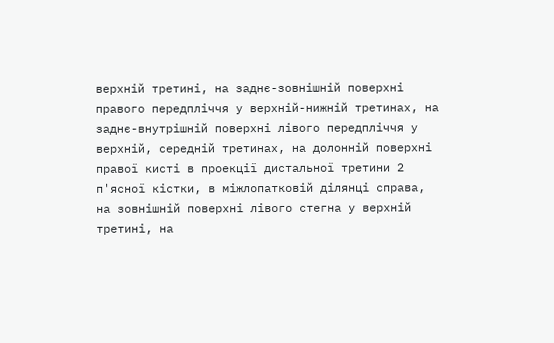верхній третині, на заднє-зовнішній поверхні правого передпліччя у верхній-нижній третинах, на заднє-внутрішній поверхні лівого передпліччя у верхній, середній третинах, на долонній поверхні правої кисті в проекції дистальної третини 2 п'ясної кістки, в міжлопатковій ділянці справа, на зовнішній поверхні лівого стегна у верхній третині, на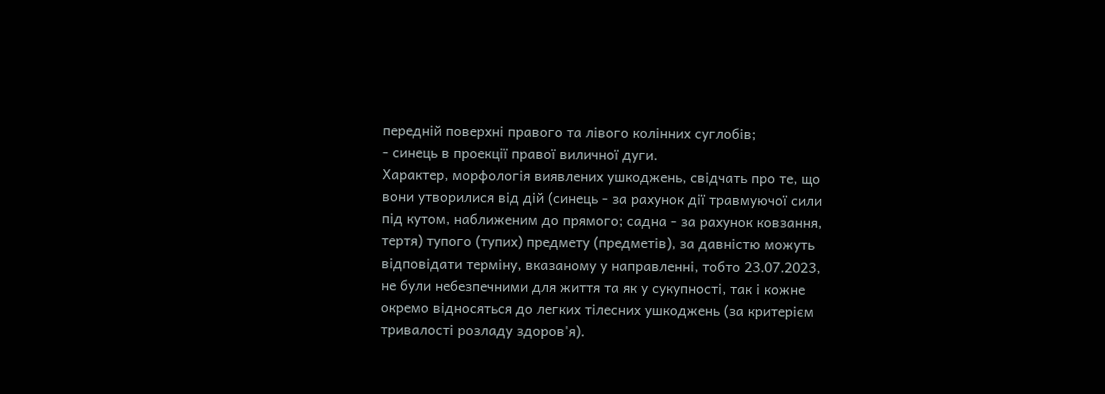передній поверхні правого та лівого колінних суглобів;
- синець в проекції правої виличної дуги.
Характер, морфологія виявлених ушкоджень, свідчать про те, що вони утворилися від дій (синець - за рахунок дії травмуючої сили під кутом, наближеним до прямого; садна - за рахунок ковзання, тертя) тупого (тупих) предмету (предметів), за давністю можуть відповідати терміну, вказаному у направленні, тобто 23.07.2023, не були небезпечними для життя та як у сукупності, так і кожне окремо відносяться до легких тілесних ушкоджень (за критерієм тривалості розладу здоров'я).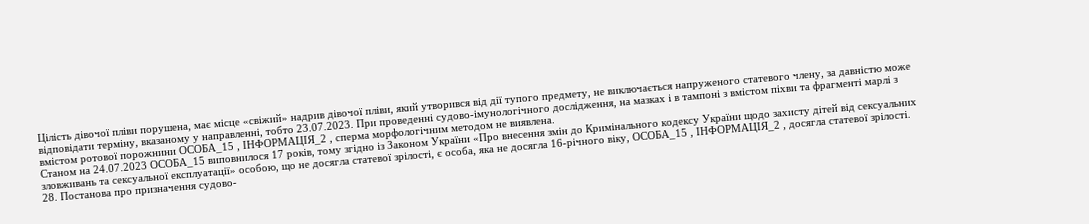Цілість дівочої пліви порушена, має місце «свіжий» надрив дівочої пліви, який утворився від дії тупого предмету, не виключається напруженого статевого члену, за давністю може відповідати терміну, вказаному у направленні, тобто 23.07.2023. При проведенні судово-імунологічного дослідження, на мазках і в тампоні з вмістом піхви та фрагменті марлі з вмістом ротової порожнини ОСОБА_15 , ІНФОРМАЦІЯ_2 , сперма морфологічним методом не виявлена.
Станом на 24.07.2023 ОСОБА_15 виповнилося 17 років, тому згідно із Законом України «Про внесення змін до Кримінального кодексу України щодо захисту дітей від сексуальних зловживань та сексуальної експлуатації» особою, що не досягла статевої зрілості, є особа, яка не досягла 16-річного віку, ОСОБА_15 , ІНФОРМАЦІЯ_2 , досягла статевої зрілості.
28. Постанова про призначення судово-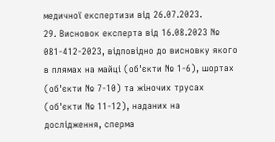медичної експертизи від 26.07.2023.
29. Висновок експерта від 16.08.2023 № 081-412-2023, відповідно до висновку якого в плямах на майці (об'єкти № 1-6), шортах (об'єкти № 7-10) та жіночих трусах (об'єкти № 11-12), наданих на дослідження, сперма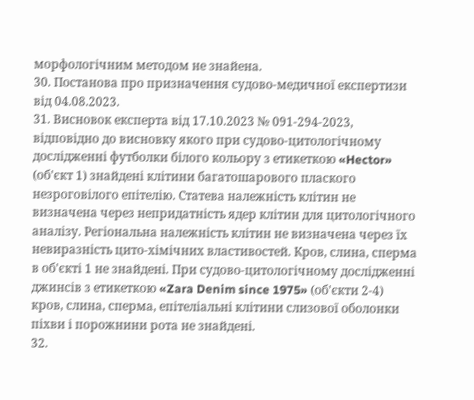морфологічним методом не знайена.
30. Постанова про призначення судово-медичної експертизи від 04.08.2023.
31. Висновок експерта від 17.10.2023 № 091-294-2023, відповідно до висновку якого при судово-цитологічному дослідженні футболки білого кольору з етикеткою «Hector» (об'єкт 1) знайдені клітини багатошарового плаского незроговілого епітелію. Статева належність клітин не визначена через непридатність ядер клітин для цитологічного аналізу. Регіональна належність клітин не визначена через їх невиразність цито-хімічних властивостей. Кров, слина, сперма в об'єкті 1 не знайдені. При судово-цитологічному дослідженні джинсів з етикеткою «Zara Denim since 1975» (об'єкти 2-4) кров, слина, сперма, епітеліальні клітини слизової оболонки піхви і порожнини рота не знайдені.
32.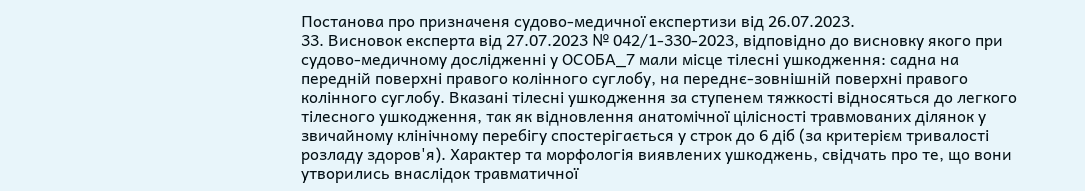Постанова про призначеня судово-медичної експертизи від 26.07.2023.
33. Висновок експерта від 27.07.2023 № 042/1-330-2023, відповідно до висновку якого при судово-медичному дослідженні у ОСОБА_7 мали місце тілесні ушкодження: садна на передній поверхні правого колінного суглобу, на переднє-зовнішній поверхні правого колінного суглобу. Вказані тілесні ушкодження за ступенем тяжкості відносяться до легкого тілесного ушкодження, так як відновлення анатомічної цілісності травмованих ділянок у звичайному клінічному перебігу спостерігається у строк до 6 діб (за критерієм тривалості розладу здоров'я). Характер та морфологія виявлених ушкоджень, свідчать про те, що вони утворились внаслідок травматичної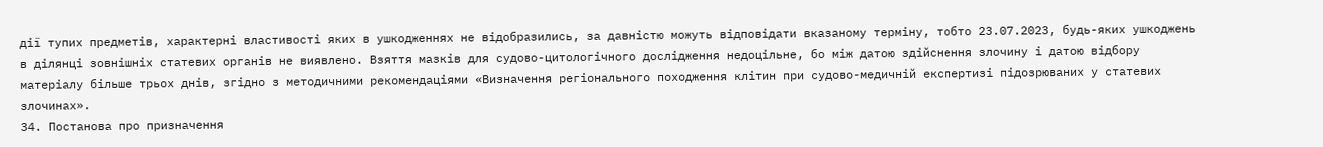дії тупих предметів, характерні властивості яких в ушкодженнях не відобразились, за давністю можуть відповідати вказаному терміну, тобто 23.07.2023, будь-яких ушкоджень в ділянці зовнішніх статевих органів не виявлено. Взяття мазків для судово-цитологічного дослідження недоцільне, бо між датою здійснення злочину і датою відбору матеріалу більше трьох днів, згідно з методичними рекомендаціями «Визначення регіонального походження клітин при судово-медичній експертизі підозрюваних у статевих злочинах».
34. Постанова про призначення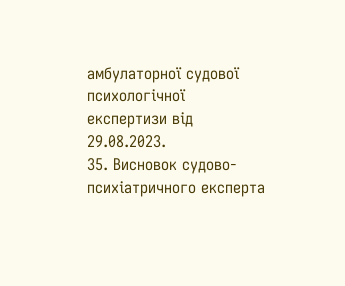амбулаторної судової психологічної експертизи від 29.08.2023.
35. Висновок судово-психіатричного експерта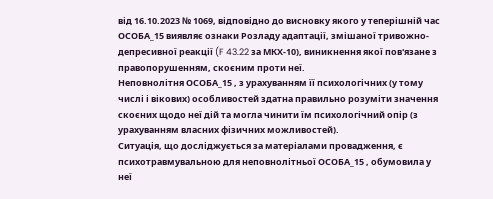від 16.10.2023 № 1069, відповідно до висновку якого у теперішній час ОСОБА_15 виявляє ознаки Розладу адаптації, змішаної тривожно-депресивної реакції (F 43.22 за МКХ-10), виникнення якої пов'язане з правопорушенням, скоєним проти неї.
Неповнолітня ОСОБА_15 , з урахуванням її психологічних (у тому числі і вікових) особливостей здатна правильно розуміти значення скоєних щодо неї дій та могла чинити їм психологічний опір (з урахуванням власних фізичних можливостей).
Ситуація, що досліджується за матеріалами провадження, є психотравмувальною для неповнолітньої ОСОБА_15 , обумовила у неї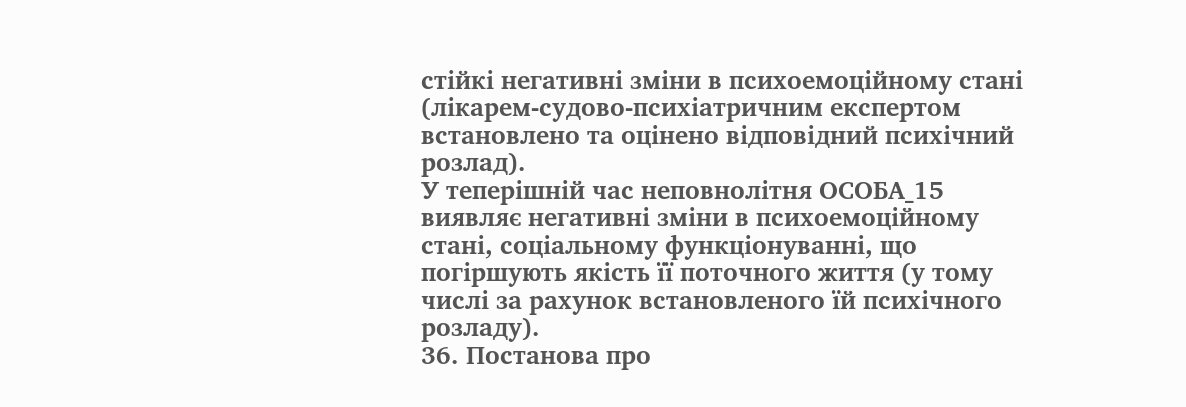стійкі негативні зміни в психоемоційному стані (лікарем-судово-психіатричним експертом встановлено та оцінено відповідний психічний розлад).
У теперішній час неповнолітня ОСОБА_15 виявляє негативні зміни в психоемоційному стані, соціальному функціонуванні, що погіршують якість її поточного життя (у тому числі за рахунок встановленого їй психічного розладу).
36. Постанова про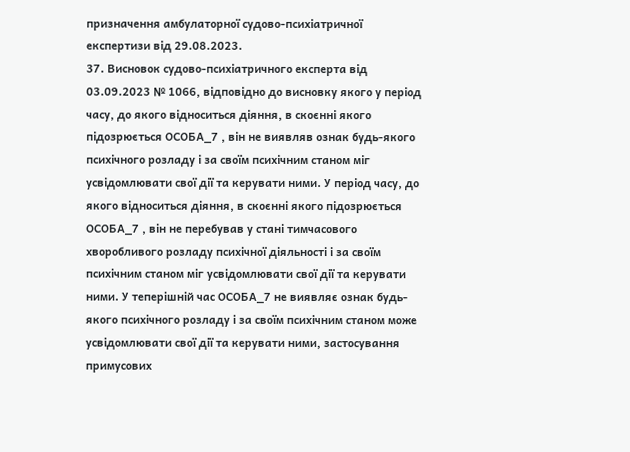призначення амбулаторної судово-психіатричної експертизи від 29.08.2023.
37. Висновок судово-психіатричного експерта від 03.09.2023 № 1066, відповідно до висновку якого у період часу, до якого відноситься діяння, в скоєнні якого підозрюється ОСОБА_7 , він не виявляв ознак будь-якого психічного розладу і за своїм психічним станом міг усвідомлювати свої дії та керувати ними. У період часу, до якого відноситься діяння, в скоєнні якого підозрюється ОСОБА_7 , він не перебував у стані тимчасового хворобливого розладу психічної діяльності і за своїм психічним станом міг усвідомлювати свої дії та керувати ними. У теперішній час ОСОБА_7 не виявляє ознак будь-якого психічного розладу і за своїм психічним станом може усвідомлювати свої дії та керувати ними, застосування примусових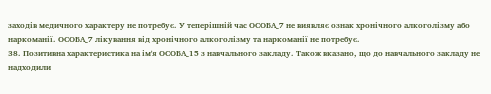заходів медичного характеру не потребує. У теперішній час ОСОБА_7 не виявляє ознак хронічного алкоголізму або наркоманії. ОСОБА_7 лікування від хронічного алкоголізму та наркоманії не потребує.
38. Позитивна характеристика на ім'я ОСОБА_15 з навчального закладу. Також вказано, що до навчального закладу не надходили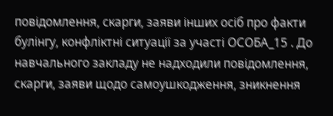повідомлення, скарги, заяви інших осіб про факти булінгу, конфліктні ситуації за участі ОСОБА_15 . До навчального закладу не надходили повідомлення, скарги, заяви щодо самоушкодження, зникнення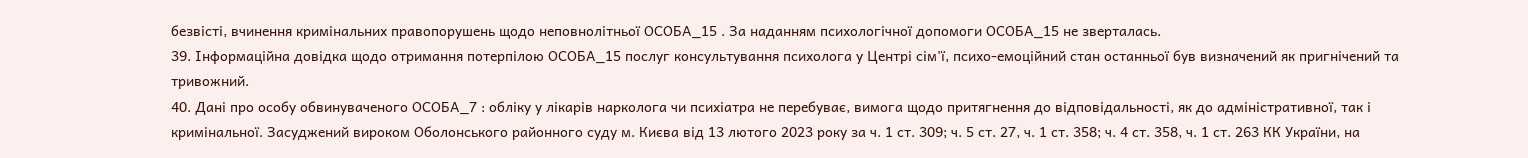безвісті, вчинення кримінальних правопорушень щодо неповнолітньої ОСОБА_15 . За наданням психологічної допомоги ОСОБА_15 не зверталась.
39. Інформаційна довідка щодо отримання потерпілою ОСОБА_15 послуг консультування психолога у Центрі сім'ї, психо-емоційний стан останньої був визначений як пригнічений та тривожний.
40. Дані про особу обвинуваченого ОСОБА_7 : обліку у лікарів нарколога чи психіатра не перебуває, вимога щодо притягнення до відповідальності, як до адміністративної, так і кримінальної. Засуджений вироком Оболонського районного суду м. Києва від 13 лютого 2023 року за ч. 1 ст. 309; ч. 5 ст. 27, ч. 1 ст. 358; ч. 4 ст. 358, ч. 1 ст. 263 КК України, на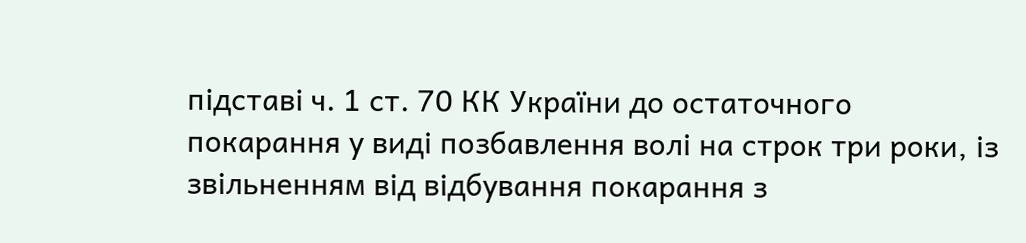підставі ч. 1 ст. 70 КК України до остаточного покарання у виді позбавлення волі на строк три роки, із звільненням від відбування покарання з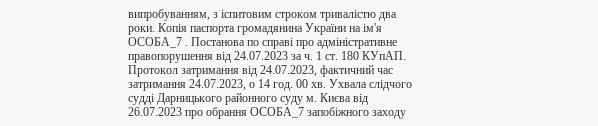випробуванням, з іспитовим строком тривалістю два роки. Копія паспорта громадянина України на ім'я ОСОБА_7 . Постанова по справі про адміністративне правопорушення від 24.07.2023 за ч. 1 ст. 180 КУпАП. Протокол затримання від 24.07.2023, фактичний час затримання 24.07.2023, о 14 год. 00 хв. Ухвала слідчого судді Дарницького районного суду м. Києва від 26.07.2023 про обрання ОСОБА_7 запобіжного заходу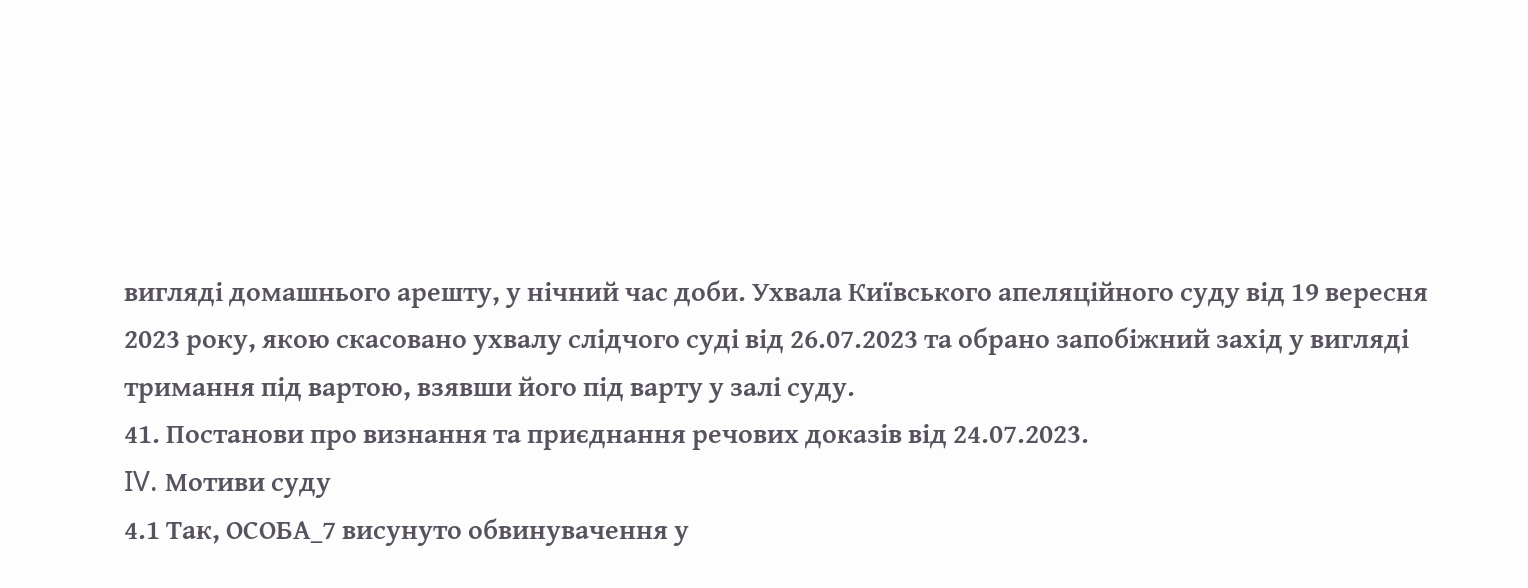вигляді домашнього арешту, у нічний час доби. Ухвала Київського апеляційного суду від 19 вересня 2023 року, якою скасовано ухвалу слідчого суді від 26.07.2023 та обрано запобіжний захід у вигляді тримання під вартою, взявши його під варту у залі суду.
41. Постанови про визнання та приєднання речових доказів від 24.07.2023.
IV. Мотиви суду
4.1 Так, ОСОБА_7 висунуто обвинувачення у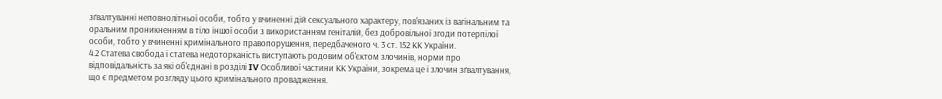зґвалтуванні неповнолітньої особи, тобто у вчиненні дій сексуального характеру, пов'язаних із вагінальним та оральним проникненням в тіло іншої особи з використанням геніталій, без добровільної згоди потерпілої особи, тобто у вчиненні кримінального правопорушення, передбаченого ч. 3 ст. 152 КК України.
4.2 Статева свобода і статева недоторканість виступають родовим об'єктом злочинів, норми про відповідальність за які об'єднані в розділі IV Особливої частини КК України, зокрема це і злочин зґвалтування, що є предметом розгляду цього кримінального провадження.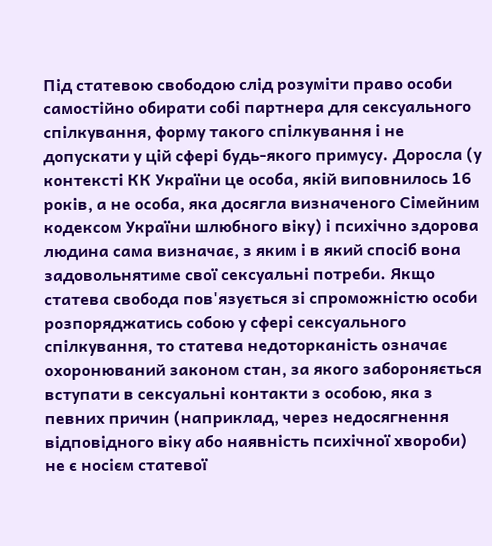Під статевою свободою слід розуміти право особи самостійно обирати собі партнера для сексуального спілкування, форму такого спілкування і не допускати у цій сфері будь-якого примусу. Доросла (у контексті КК України це особа, якій виповнилось 16 років, а не особа, яка досягла визначеного Сімейним кодексом України шлюбного віку) і психічно здорова людина сама визначає, з яким і в який спосіб вона задовольнятиме свої сексуальні потреби. Якщо статева свобода пов'язується зі спроможністю особи розпоряджатись собою у сфері сексуального спілкування, то статева недоторканість означає охоронюваний законом стан, за якого забороняється вступати в сексуальні контакти з особою, яка з певних причин (наприклад, через недосягнення відповідного віку або наявність психічної хвороби) не є носієм статевої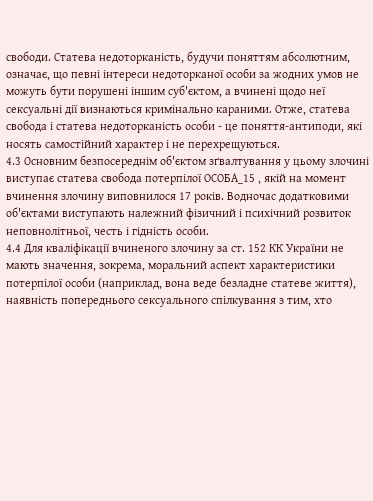свободи. Статева недоторканість, будучи поняттям абсолютним, означає, що певні інтереси недоторканої особи за жодних умов не можуть бути порушені іншим суб'єктом, а вчинені щодо неї сексуальні дії визнаються кримінально караними. Отже, статева свобода і статева недоторканість особи - це поняття-антиподи, які носять самостійний характер і не перехрещуються.
4.3 Основним безпосереднім об'єктом зґвалтування у цьому злочині виступає статева свобода потерпілої ОСОБА_15 , якій на момент вчинення злочину виповнилося 17 років. Водночас додатковими об'єктами виступають належний фізичний і психічний розвиток неповнолітньої, честь і гідність особи.
4.4 Для кваліфікації вчиненого злочину за ст. 152 КК України не мають значення, зокрема, моральний аспект характеристики потерпілої особи (наприклад, вона веде безладне статеве життя), наявність попереднього сексуального спілкування з тим, хто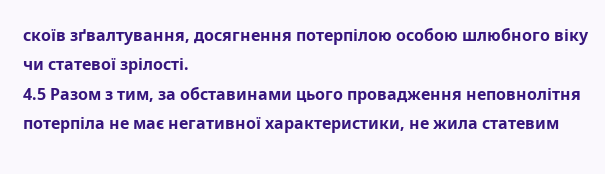скоїв зґвалтування, досягнення потерпілою особою шлюбного віку чи статевої зрілості.
4.5 Разом з тим, за обставинами цього провадження неповнолітня потерпіла не має негативної характеристики, не жила статевим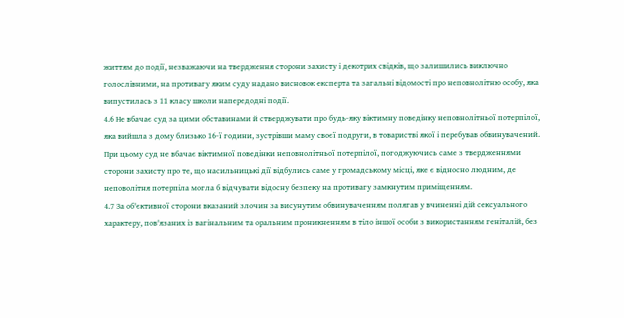життям до події, незважаючи на твердження сторони захисту і декотрих свідків, що залишились виключно голослівними, на противагу яким суду надано висновок експерта та загальні відомості про неповнолітню особу, яка випустилась з 11 класу школи напередодні події.
4.6 Не вбачає суд за цими обставинами й стверджувати про будь-яку віктимну поведінку неповнолітньої потерпілої, яка вийшла з дому близько 16-ї години, зустрівши маму своєї подруги, в товаристві якої і перебував обвинувачений. При цьому суд не вбачає віктимної поведінки неповнолітньої потерпілої, погоджуючись саме з твердженнями сторони захисту про те, що насильницькі дії відбулись саме у громадському місці, яке є відносно людним, де неповолітня потерпіла могла б відчувати відосну безпеку на противагу замкнутим приміщенням.
4.7 За об'єктивної сторони вказаний злочин за висунутим обвинуваченням полягав у вчиненні дій сексуального характеру, пов'язаних із вагінальним та оральним проникненням в тіло іншої особи з використанням геніталій, без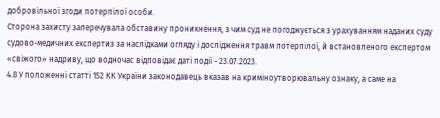добровільної згоди потерпілої особи.
Сторона захисту заперечувала обставину проникнення, з чим суд не погоджується з урахуванням наданих суду судово-медичних експертиз за наслідками огляду і дослідження травм потерпілої, й встановленого експертом «свіжого» надриву, що водночас відповідає даті події - 23.07.2023.
4.8 У положенні статті 152 КК України законодавець вказав на криміноутворювальну ознаку, а саме на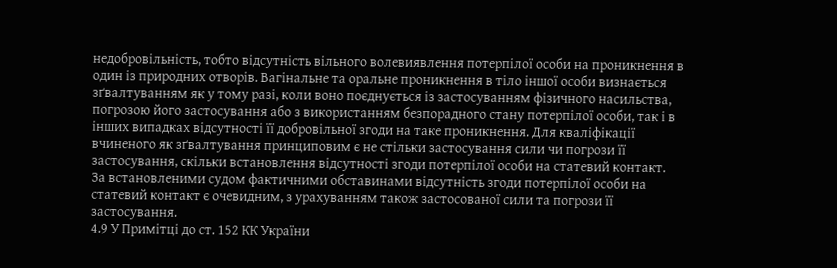недобровільність, тобто відсутність вільного волевиявлення потерпілої особи на проникнення в один із природних отворів. Вагінальне та оральне проникнення в тіло іншої особи визнається зґвалтуванням як у тому разі, коли воно поєднується із застосуванням фізичного насильства, погрозою його застосування або з використанням безпорадного стану потерпілої особи, так і в інших випадках відсутності її добровільної згоди на таке проникнення. Для кваліфікації вчиненого як зґвалтування принциповим є не стільки застосування сили чи погрози її застосування, скільки встановлення відсутності згоди потерпілої особи на статевий контакт.
За встановленими судом фактичними обставинами відсутність згоди потерпілої особи на статевий контакт є очевидним, з урахуванням також застосованої сили та погрози її застосування.
4.9 У Примітці до ст. 152 КК України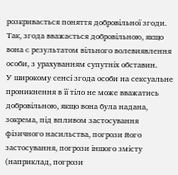розкривається поняття добровільної згоди. Так, згода вважається добровільною, якщо вона є результатом вільного волевиявлення особи, з урахуванням супутніх обставин.
У широкому сенсі згода особи на сексуальне проникнення в її тіло не може вважатись добровільною, якщо вона була надана, зокрема, під впливом застосування фізичного насильства, погрози його застосування, погрози іншого змісту (наприклад, погрози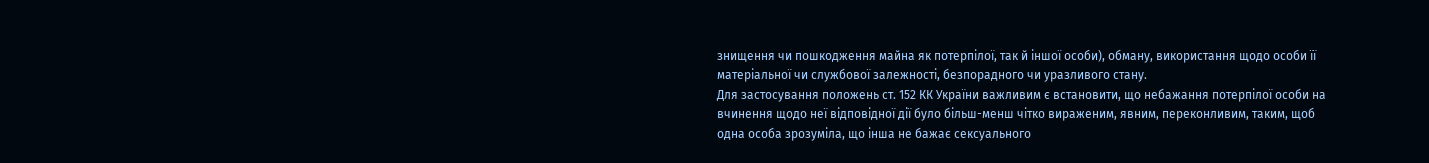знищення чи пошкодження майна як потерпілої, так й іншої особи), обману, використання щодо особи її матеріальної чи службової залежності, безпорадного чи уразливого стану.
Для застосування положень ст. 152 КК України важливим є встановити, що небажання потерпілої особи на вчинення щодо неї відповідної дії було більш-менш чітко вираженим, явним, переконливим, таким, щоб одна особа зрозуміла, що інша не бажає сексуального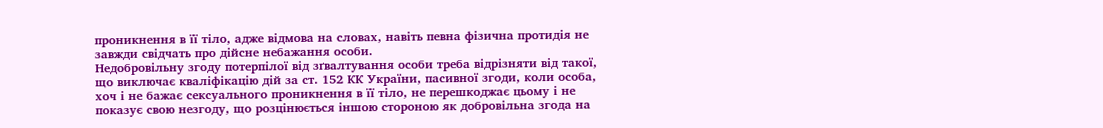проникнення в її тіло, адже відмова на словах, навіть певна фізична протидія не завжди свідчать про дійсне небажання особи.
Недобровільну згоду потерпілої від зґвалтування особи треба відрізняти від такої, що виключає кваліфікацію дій за ст. 152 КК України, пасивної згоди, коли особа, хоч і не бажає сексуального проникнення в її тіло, не перешкоджає цьому і не показує свою незгоду, що розцінюється іншою стороною як добровільна згода на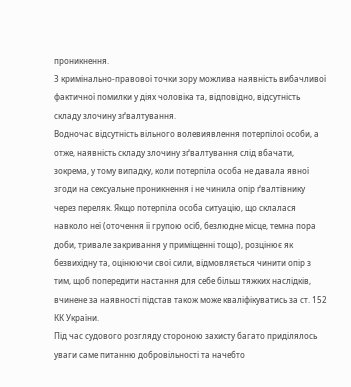проникнення.
З кримінально-правової точки зору можлива наявність вибачливої фактичної помилки у діях чоловіка та, відповідно, відсутність складу злочину зґвалтування.
Водночас відсутність вільного волевиявлення потерпілої особи, а отже, наявність складу злочину зґвалтування слід вбачати, зокрема, у тому випадку, коли потерпіла особа не давала явної згоди на сексуальне проникнення і не чинила опір ґвалтівнику через переляк. Якщо потерпіла особа ситуацію, що склалася навколо неї (оточення її групою осіб, безлюдне місце, темна пора доби, тривале закривання у приміщенні тощо), розцінює як безвихідну та, оцінюючи свої сили, відмовляється чинити опір з тим, щоб попередити настання для себе більш тяжких наслідків, вчинене за наявності підстав також може кваліфікуватись за ст. 152 КК України.
Під час судового розгляду стороною захисту багато приділялось уваги саме питанню добровільності та начебто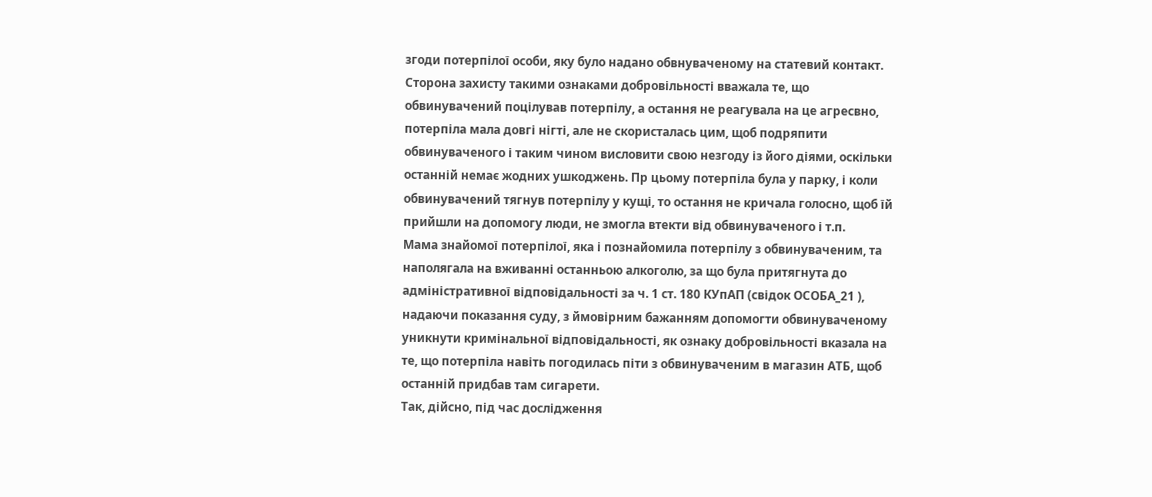згоди потерпілої особи, яку було надано обвнуваченому на статевий контакт.
Сторона захисту такими ознаками добровільності вважала те, що обвинувачений поцілував потерпілу, а остання не реагувала на це агресвно, потерпіла мала довгі нігті, але не скористалась цим, щоб подряпити обвинуваченого і таким чином висловити свою незгоду із його діями, оскільки останній немає жодних ушкоджень. Пр цьому потерпіла була у парку, і коли обвинувачений тягнув потерпілу у кущі, то остання не кричала голосно, щоб їй прийшли на допомогу люди, не змогла втекти від обвинуваченого і т.п.
Мама знайомої потерпілої, яка і познайомила потерпілу з обвинуваченим, та наполягала на вживанні останньою алкоголю, за що була притягнута до адміністративної відповідальності за ч. 1 ст. 180 КУпАП (свідок ОСОБА_21 ), надаючи показання суду, з ймовірним бажанням допомогти обвинуваченому уникнути кримінальної відповідальності, як ознаку добровільності вказала на те, що потерпіла навіть погодилась піти з обвинуваченим в магазин АТБ, щоб останній придбав там сигарети.
Так, дійсно, під час дослідження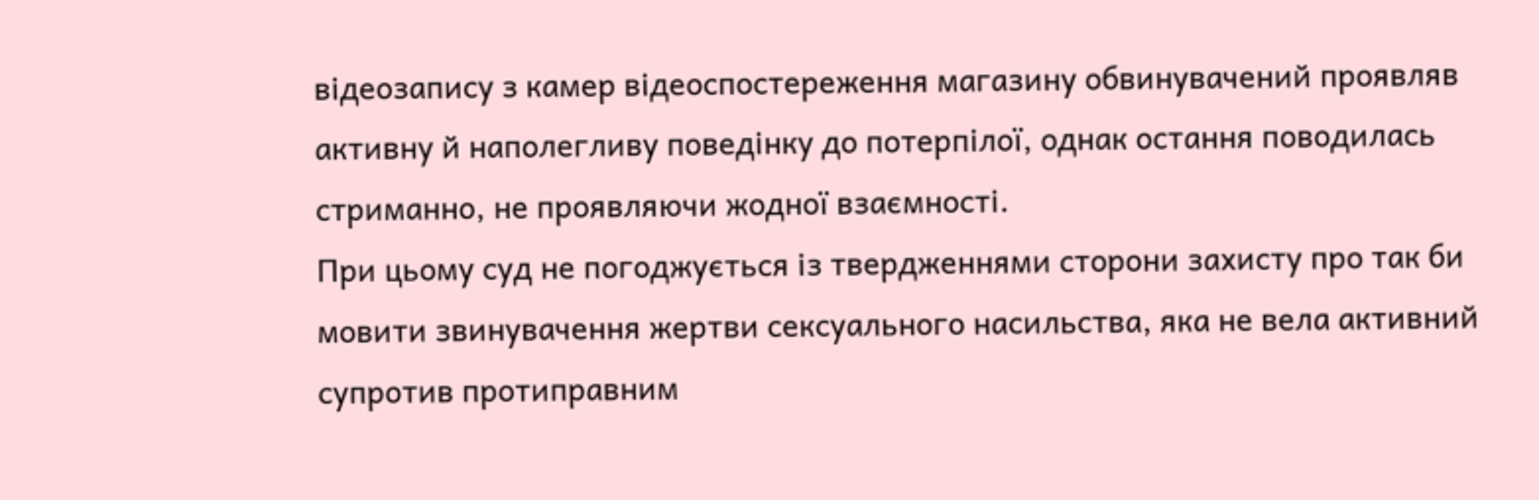відеозапису з камер відеоспостереження магазину обвинувачений проявляв активну й наполегливу поведінку до потерпілої, однак остання поводилась стриманно, не проявляючи жодної взаємності.
При цьому суд не погоджується із твердженнями сторони захисту про так би мовити звинувачення жертви сексуального насильства, яка не вела активний супротив протиправним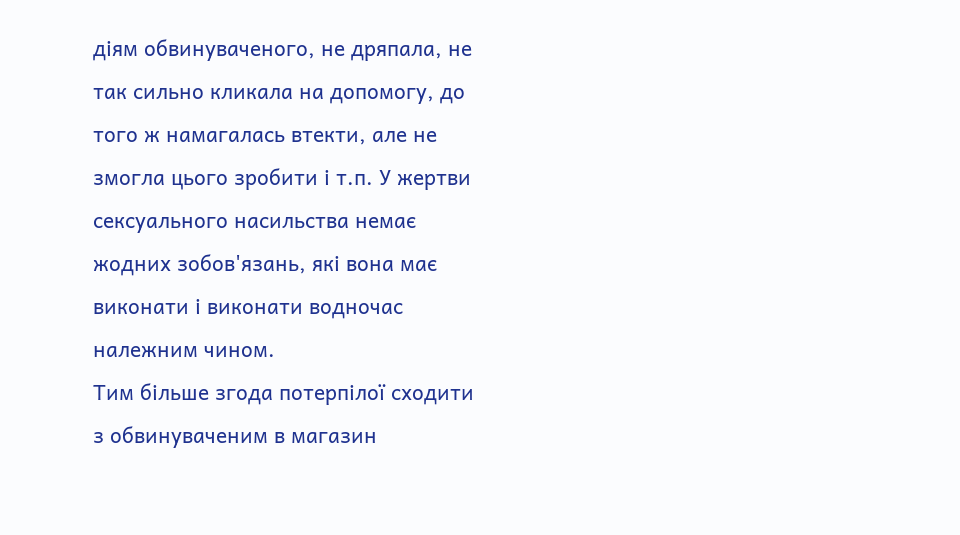діям обвинуваченого, не дряпала, не так сильно кликала на допомогу, до того ж намагалась втекти, але не змогла цього зробити і т.п. У жертви сексуального насильства немає жодних зобов'язань, які вона має виконати і виконати водночас належним чином.
Тим більше згода потерпілої сходити з обвинуваченим в магазин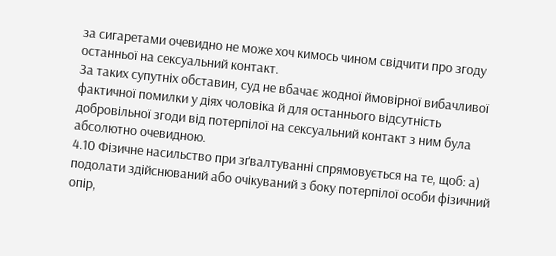за сигаретами очевидно не може хоч кимось чином свідчити про згоду останньої на сексуальний контакт.
За таких супутніх обставин, суд не вбачає жодної ймовірної вибачливої фактичної помилки у діях чоловіка й для останнього відсутність добровільної згоди від потерпілої на сексуальний контакт з ним була абсолютно очевидною.
4.10 Фізичне насильство при зґвалтуванні спрямовується на те, щоб: а) подолати здійснюваний або очікуваний з боку потерпілої особи фізичний опір,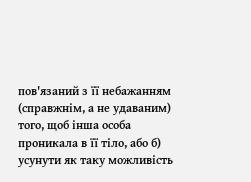пов'язаний з її небажанням (справжнім, а не удаваним) того, щоб інша особа проникала в її тіло, або б) усунути як таку можливість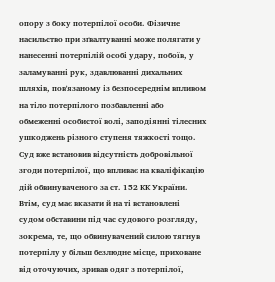опору з боку потерпілої особи. Фізичне насильство при зґвалтуванні може полягати у нанесенні потерпілій особі удару, побоїв, у заламуванні рук, здавлюванні дихальних шляхів, пов'язаному із безпосереднім впливом на тіло потерпілого позбавленні або обмеженні особистої волі, заподіянні тілесних ушкоджень різного ступеня тяжкості тощо.
Суд вже встановив відсутність добровільної згоди потерпілої, що впливає на кваліфікацію дій обвинуваченого за ст. 152 КК України.
Втім, суд має вказати й на ті встановлені судом обставини під час судового розгляду, зокрема, те, що обвинувачений силою тягнув потерпілу у більш безлюдне місце, приховане від оточуючих, зривав одяг з потерпілої,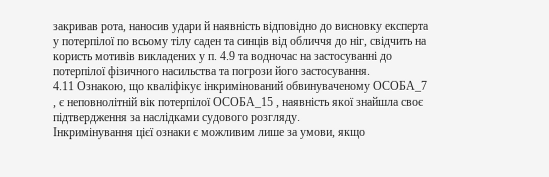закривав рота, наносив удари й наявність відповідно до висновку експерта у потерпілої по всьому тілу саден та синців від обличчя до ніг, свідчить на користь мотивів викладених у п. 4.9 та водночас на застосуванні до потерпілої фізичного насильства та погрози його застосування.
4.11 Ознакою, що кваліфікує інкримінований обвинуваченому ОСОБА_7 , є неповнолітній вік потерпілої ОСОБА_15 , наявність якої знайшла своє підтвердження за наслідками судового розгляду.
Інкримінування цієї ознаки є можливим лише за умови, якщо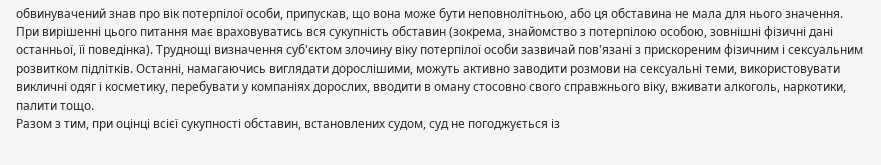обвинувачений знав про вік потерпілої особи, припускав, що вона може бути неповнолітньою, або ця обставина не мала для нього значення.
При вирішенні цього питання має враховуватись вся сукупність обставин (зокрема, знайомство з потерпілою особою, зовнішні фізичні дані останньої, її поведінка). Труднощі визначення суб'єктом злочину віку потерпілої особи зазвичай пов'язані з прискореним фізичним і сексуальним розвитком підлітків. Останні, намагаючись виглядати дорослішими, можуть активно заводити розмови на сексуальні теми, використовувати викличні одяг і косметику, перебувати у компаніях дорослих, вводити в оману стосовно свого справжнього віку, вживати алкоголь, наркотики, палити тощо.
Разом з тим, при оцінці всієї сукупності обставин, встановлених судом, суд не погоджується із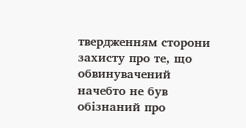твердженням сторони захисту про те, що обвинувачений начебто не був обізнаний про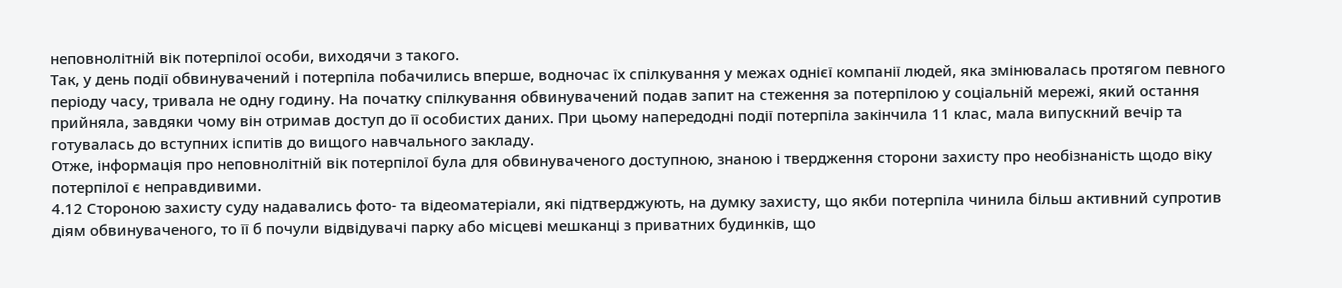неповнолітній вік потерпілої особи, виходячи з такого.
Так, у день події обвинувачений і потерпіла побачились вперше, водночас їх спілкування у межах однієї компанії людей, яка змінювалась протягом певного періоду часу, тривала не одну годину. На початку спілкування обвинувачений подав запит на стеження за потерпілою у соціальній мережі, який остання прийняла, завдяки чому він отримав доступ до її особистих даних. При цьому напередодні події потерпіла закінчила 11 клас, мала випускний вечір та готувалась до вступних іспитів до вищого навчального закладу.
Отже, інформація про неповнолітній вік потерпілої була для обвинуваченого доступною, знаною і твердження сторони захисту про необізнаність щодо віку потерпілої є неправдивими.
4.12 Стороною захисту суду надавались фото- та відеоматеріали, які підтверджують, на думку захисту, що якби потерпіла чинила більш активний супротив діям обвинуваченого, то її б почули відвідувачі парку або місцеві мешканці з приватних будинків, що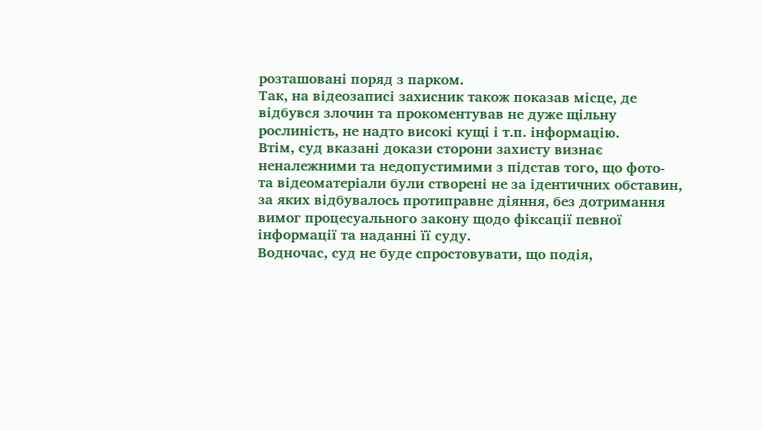розташовані поряд з парком.
Так, на відеозаписі захисник також показав місце, де відбувся злочин та прокоментував не дуже щільну рослиність, не надто високі кущі і т.п. інформацію.
Втім, суд вказані докази сторони захисту визнає неналежними та недопустимими з підстав того, що фото- та відеоматеріали були створені не за ідентичних обставин, за яких відбувалось протиправне діяння, без дотримання вимог процесуального закону щодо фіксації певної інформації та наданні її суду.
Водночас, суд не буде спростовувати, що подія,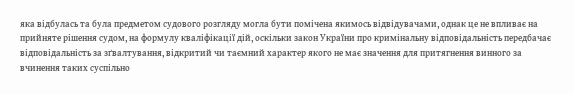яка відбулась та була предметом судового розгляду могла бути помічена якимось відвідувачами, однак це не впливає на прийняте рішення судом, на формулу кваліфікації дій, оскільки закон України про кримінальну відповідальність передбачає відповідальність за зґвалтування, відкритий чи таємний характер якого не має значення для притягнення винного за вчинення таких суспільно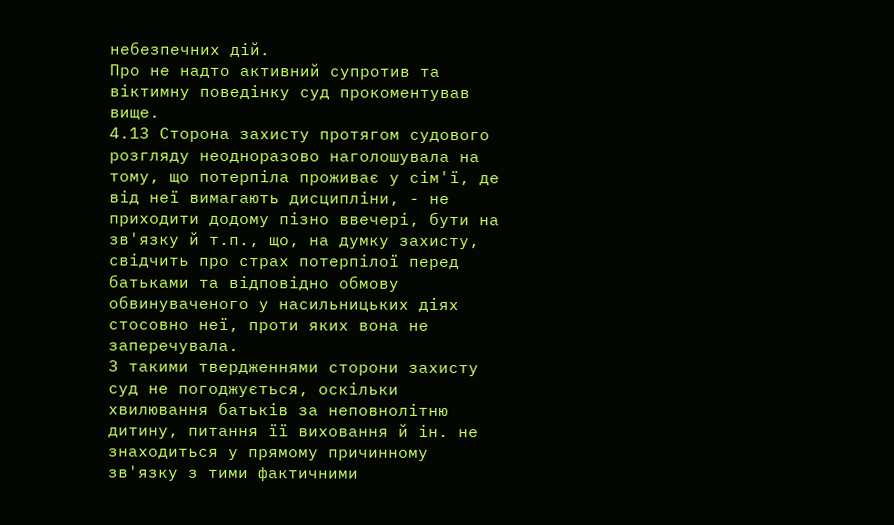небезпечних дій.
Про не надто активний супротив та віктимну поведінку суд прокоментував вище.
4.13 Сторона захисту протягом судового розгляду неодноразово наголошувала на тому, що потерпіла проживає у сім'ї, де від неї вимагають дисципліни, - не приходити додому пізно ввечері, бути на зв'язку й т.п., що, на думку захисту, свідчить про страх потерпілої перед батьками та відповідно обмову обвинуваченого у насильницьких діях стосовно неї, проти яких вона не заперечувала.
З такими твердженнями сторони захисту суд не погоджується, оскільки хвилювання батьків за неповнолітню дитину, питання її виховання й ін. не знаходиться у прямому причинному зв'язку з тими фактичними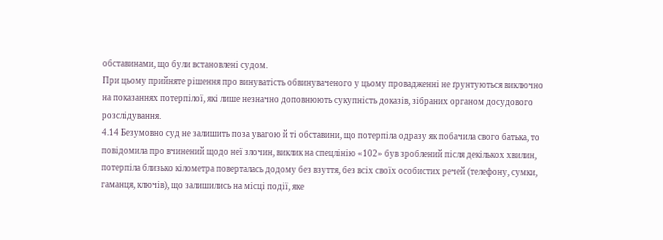обставинами, що були встановлені судом.
При цьому прийняте рішення про винуватість обвинуваченого у цьому провадженні не ґрунтуються виключно на показаннях потерпілої, які лише незначно доповнюють сукупність доказів, зібраних органом досудового розслідування.
4.14 Безумовно суд не залишить поза увагою й ті обставини, що потерпіла одразу як побачила свого батька, то повідомила про вчинений щодо неї злочин, виклик на спецлінію «102» був зроблений після декількох хвилин, потерпіла близько кілометра поверталась додому без взуття, без всіх своїх особистих речей (телефону, сумки, гаманця, ключів), що залишились на місці події, яке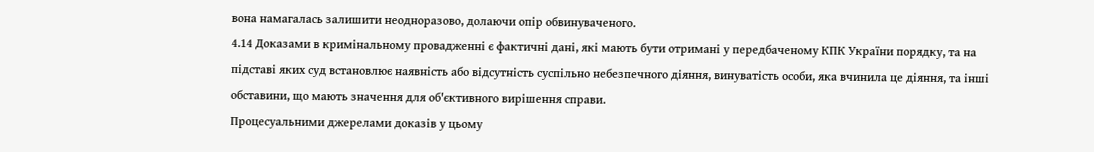вона намагалась залишити неодноразово, долаючи опір обвинуваченого.
4.14 Доказами в кримінальному провадженні є фактичні дані, які мають бути отримані у передбаченому КПК України порядку, та на підставі яких суд встановлює наявність або відсутність суспільно небезпечного діяння, винуватість особи, яка вчинила це діяння, та інші обставини, що мають значення для об'єктивного вирішення справи.
Процесуальними джерелами доказів у цьому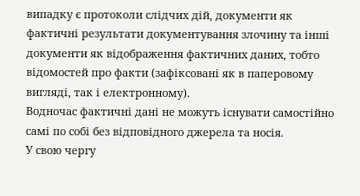випадку є протоколи слідчих дій, документи як фактичні результати документування злочину та інші документи як відображення фактичних даних, тобто відомостей про факти (зафіксовані як в паперовому вигляді, так і електронному).
Водночас фактичні дані не можуть існувати самостійно самі по собі без відповідного джерела та носія.
У свою чергу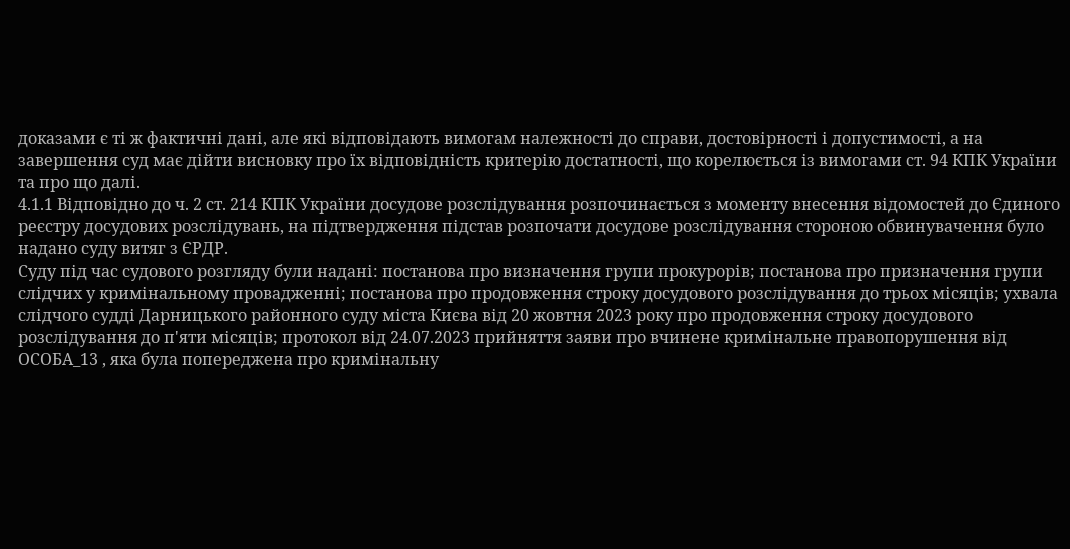доказами є ті ж фактичні дані, але які відповідають вимогам належності до справи, достовірності і допустимості, а на завершення суд має дійти висновку про їх відповідність критерію достатності, що корелюється із вимогами ст. 94 КПК України та про що далі.
4.1.1 Відповідно до ч. 2 ст. 214 КПК України досудове розслідування розпочинається з моменту внесення відомостей до Єдиного реєстру досудових розслідувань, на підтвердження підстав розпочати досудове розслідування стороною обвинувачення було надано суду витяг з ЄРДР.
Суду під час судового розгляду були надані: постанова про визначення групи прокурорів; постанова про призначення групи слідчих у кримінальному провадженні; постанова про продовження строку досудового розслідування до трьох місяців; ухвала слідчого судді Дарницького районного суду міста Києва від 20 жовтня 2023 року про продовження строку досудового розслідування до п'яти місяців; протокол від 24.07.2023 прийняття заяви про вчинене кримінальне правопорушення від ОСОБА_13 , яка була попереджена про кримінальну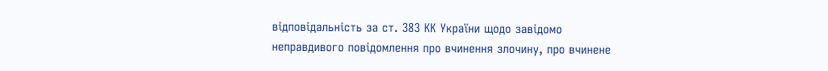відповідальність за ст. 383 КК України щодо завідомо неправдивого повідомлення про вчинення злочину, про вчинене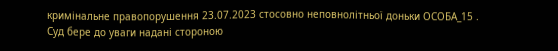кримінальне правопорушення 23.07.2023 стосовно неповнолітньої доньки ОСОБА_15 .
Суд бере до уваги надані стороною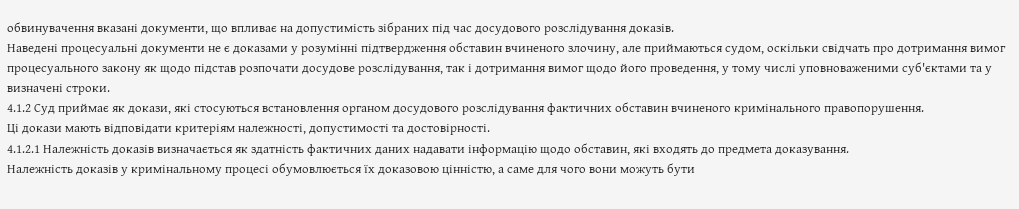обвинувачення вказані документи, що впливає на допустимість зібраних під час досудового розслідування доказів.
Наведені процесуальні документи не є доказами у розумінні підтвердження обставин вчиненого злочину, але приймаються судом, оскільки свідчать про дотримання вимог процесуального закону як щодо підстав розпочати досудове розслідування, так і дотримання вимог щодо його проведення, у тому числі уповноваженими суб'єктами та у визначені строки.
4.1.2 Суд приймає як докази, які стосуються встановлення органом досудового розслідування фактичних обставин вчиненого кримінального правопорушення.
Ці докази мають відповідати критеріям належності, допустимості та достовірності.
4.1.2.1 Належність доказів визначається як здатність фактичних даних надавати інформацію щодо обставин, які входять до предмета доказування.
Належність доказів у кримінальному процесі обумовлюється їх доказовою цінністю, а саме для чого вони можуть бути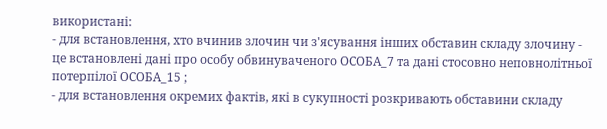використані:
- для встановлення, хто вчинив злочин чи з'ясування інших обставин складу злочину - це встановлені дані про особу обвинуваченого ОСОБА_7 та дані стосовно неповнолітньої потерпілої ОСОБА_15 ;
- для встановлення окремих фактів, які в сукупності розкривають обставини складу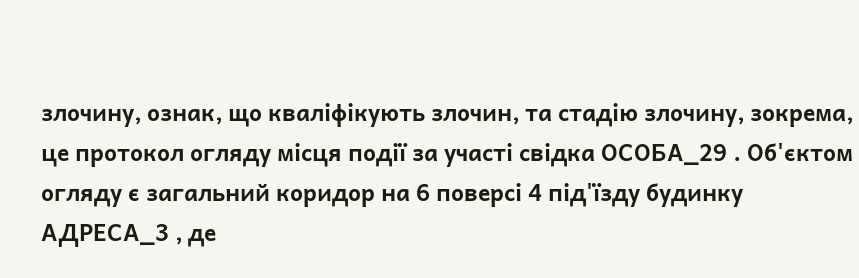злочину, ознак, що кваліфікують злочин, та стадію злочину, зокрема, це протокол огляду місця події за участі свідка ОСОБА_29 . Об'єктом огляду є загальний коридор на 6 поверсі 4 під'їзду будинку АДРЕСА_3 , де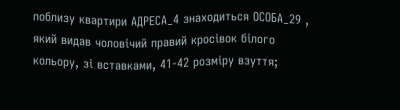поблизу квартири АДРЕСА_4 знаходиться ОСОБА_29 , який видав чоловічий правий кросівок білого кольору, зі вставками, 41-42 розміру взуття;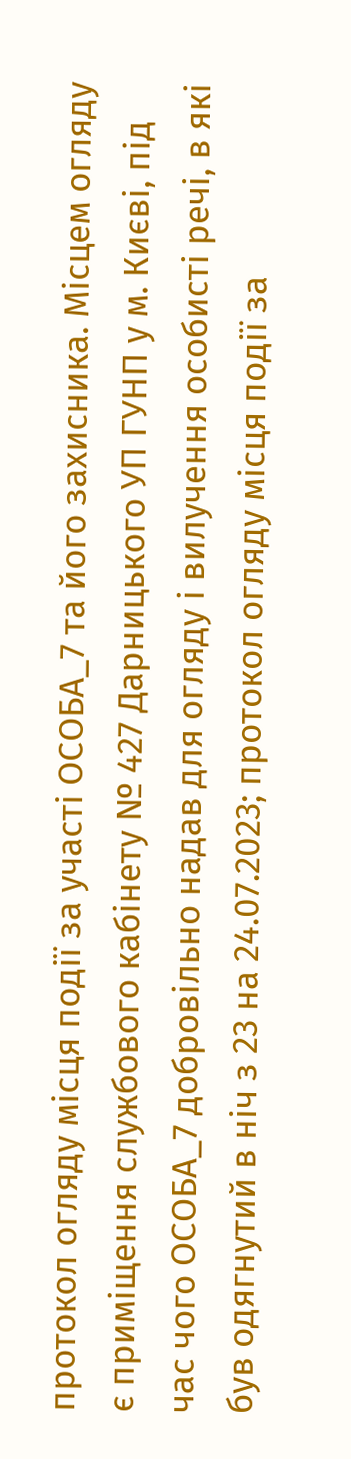протокол огляду місця події за участі ОСОБА_7 та його захисника. Місцем огляду є приміщення службового кабінету № 427 Дарницького УП ГУНП у м. Києві, під час чого ОСОБА_7 добровільно надав для огляду і вилучення особисті речі, в які був одягнутий в ніч з 23 на 24.07.2023; протокол огляду місця події за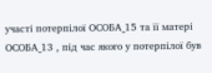участі потерпілої ОСОБА_15 та її матері ОСОБА_13 , під час якого у потерпілої був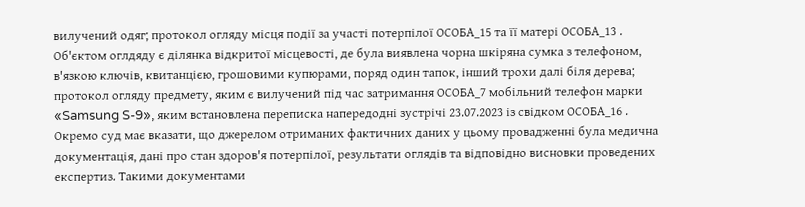вилучений одяг; протокол огляду місця події за участі потерпілої ОСОБА_15 та її матері ОСОБА_13 . Об'єктом оглдяду є ділянка відкритої місцевості, де була виявлена чорна шкіряна сумка з телефоном, в'язкою ключів, квитанцією, грошовими купюрами, поряд один тапок, інший трохи далі біля дерева; протокол огляду предмету, яким є вилучений під час затримання ОСОБА_7 мобільний телефон марки «Samsung S-9», яким встановлена переписка напередодні зустрічі 23.07.2023 із свідком ОСОБА_16 .
Окремо суд має вказати, що джерелом отриманих фактичних даних у цьому провадженні була медична документація, дані про стан здоров'я потерпілої, результати оглядів та відповідно висновки проведених експертиз. Такими документами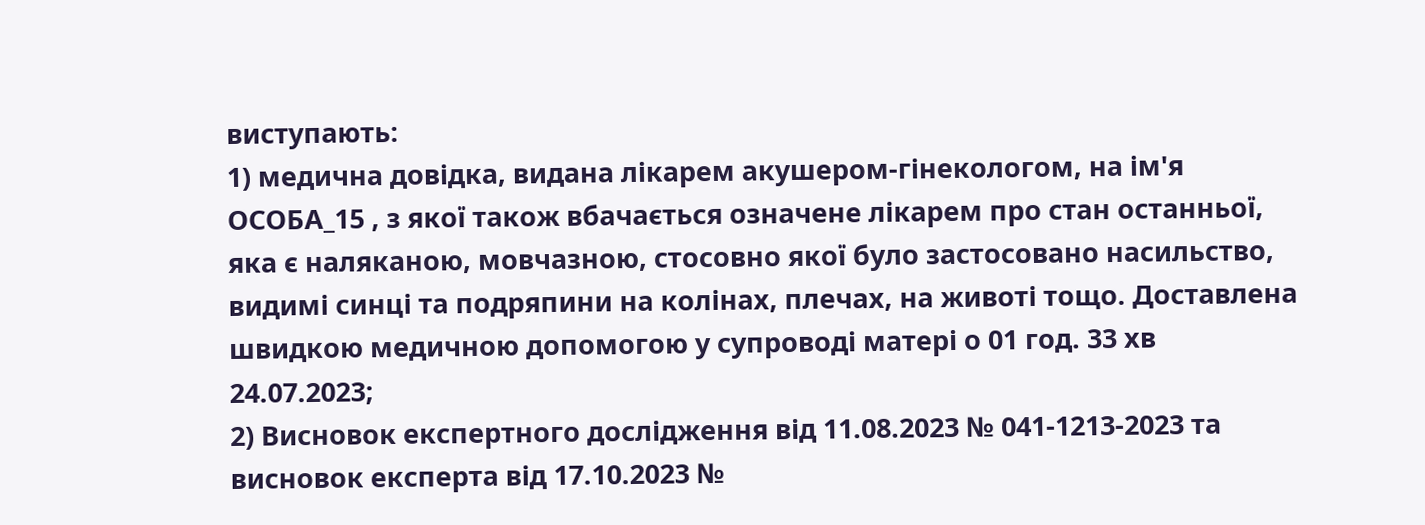виступають:
1) медична довідка, видана лікарем акушером-гінекологом, на ім'я ОСОБА_15 , з якої також вбачається означене лікарем про стан останньої, яка є наляканою, мовчазною, стосовно якої було застосовано насильство, видимі синці та подряпини на колінах, плечах, на животі тощо. Доставлена швидкою медичною допомогою у супроводі матері о 01 год. 33 хв 24.07.2023;
2) Висновок експертного дослідження від 11.08.2023 № 041-1213-2023 та висновок експерта від 17.10.2023 №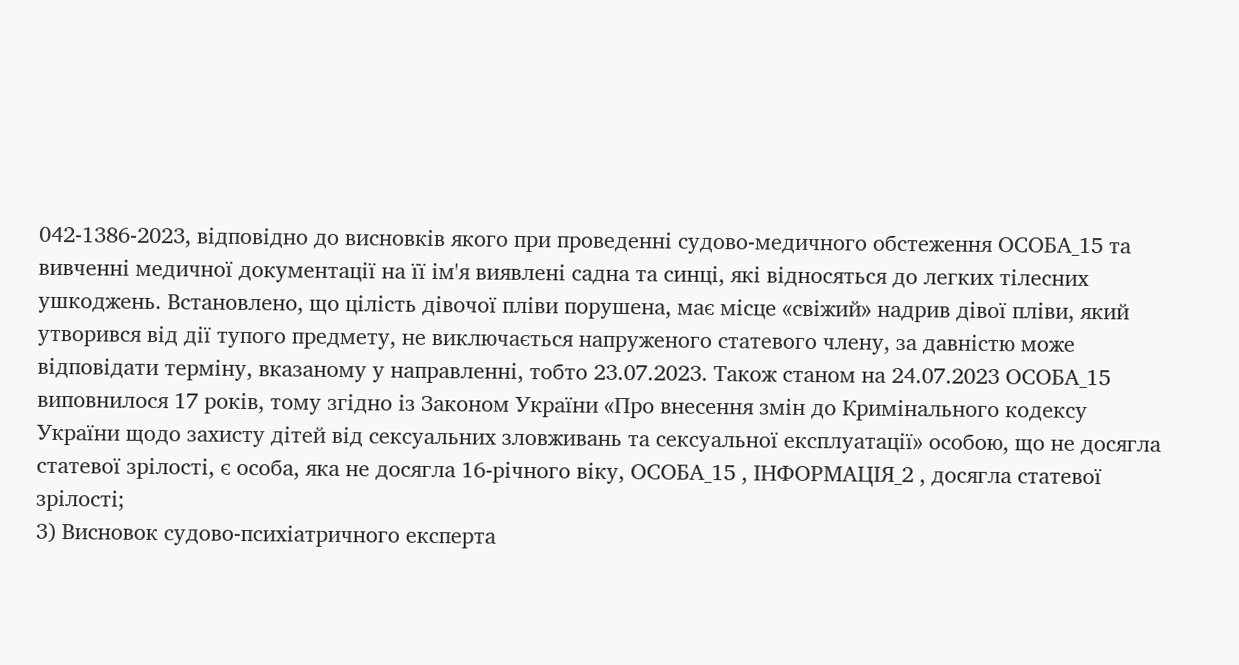042-1386-2023, відповідно до висновків якого при проведенні судово-медичного обстеження ОСОБА_15 та вивченні медичної документації на її ім'я виявлені садна та синці, які відносяться до легких тілесних ушкоджень. Встановлено, що цілість дівочої пліви порушена, має місце «свіжий» надрив дівої пліви, який утворився від дії тупого предмету, не виключається напруженого статевого члену, за давністю може відповідати терміну, вказаному у направленні, тобто 23.07.2023. Також станом на 24.07.2023 ОСОБА_15 виповнилося 17 років, тому згідно із Законом України «Про внесення змін до Кримінального кодексу України щодо захисту дітей від сексуальних зловживань та сексуальної експлуатації» особою, що не досягла статевої зрілості, є особа, яка не досягла 16-річного віку, ОСОБА_15 , ІНФОРМАЦІЯ_2 , досягла статевої зрілості;
3) Висновок судово-психіатричного експерта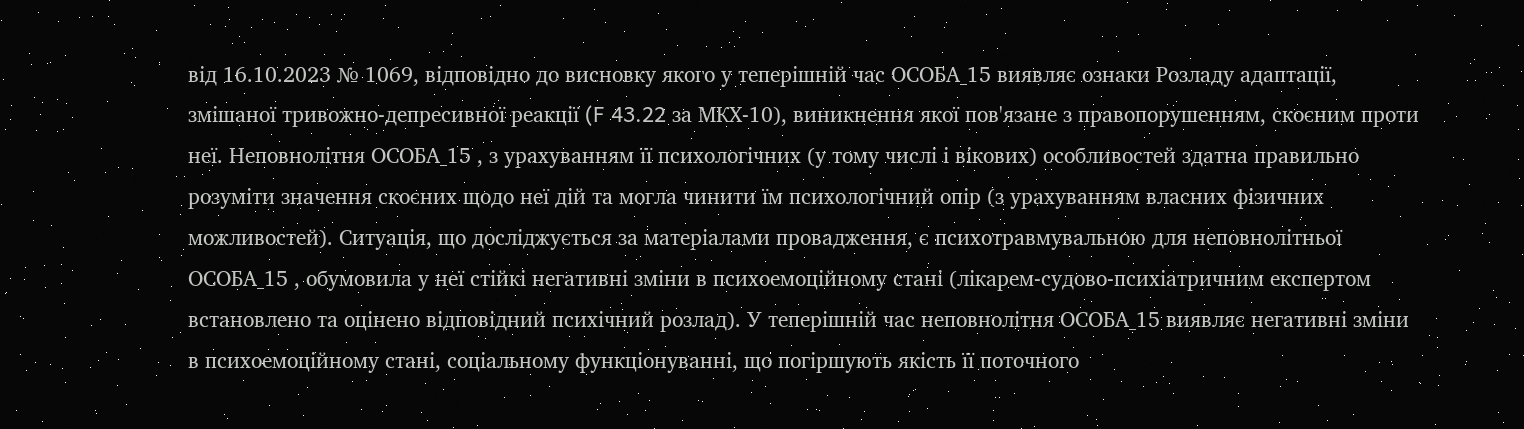від 16.10.2023 № 1069, відповідно до висновку якого у теперішній час ОСОБА_15 виявляє ознаки Розладу адаптації, змішаної тривожно-депресивної реакції (F 43.22 за МКХ-10), виникнення якої пов'язане з правопорушенням, скоєним проти неї. Неповнолітня ОСОБА_15 , з урахуванням її психологічних (у тому числі і вікових) особливостей здатна правильно розуміти значення скоєних щодо неї дій та могла чинити їм психологічний опір (з урахуванням власних фізичних можливостей). Ситуація, що досліджується за матеріалами провадження, є психотравмувальною для неповнолітньої ОСОБА_15 , обумовила у неї стійкі негативні зміни в психоемоційному стані (лікарем-судово-психіатричним експертом встановлено та оцінено відповідний психічний розлад). У теперішній час неповнолітня ОСОБА_15 виявляє негативні зміни в психоемоційному стані, соціальному функціонуванні, що погіршують якість її поточного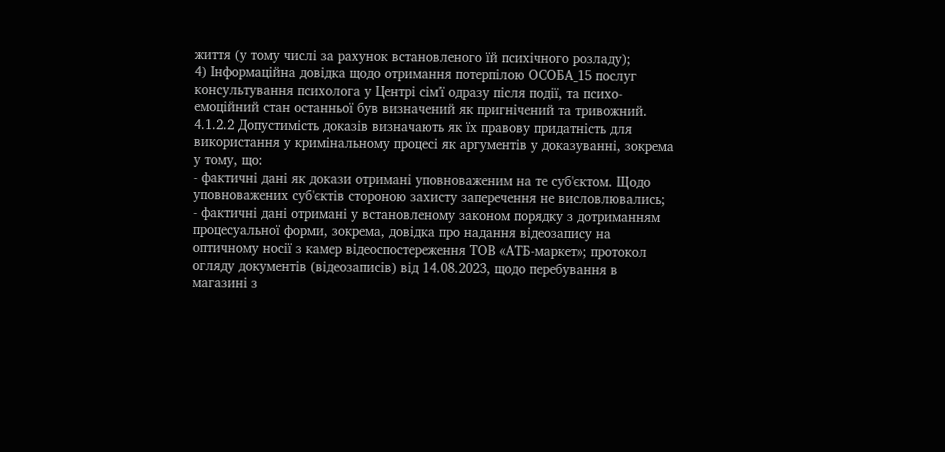життя (у тому числі за рахунок встановленого їй психічного розладу);
4) Інформаційна довідка щодо отримання потерпілою ОСОБА_15 послуг консультування психолога у Центрі сім'ї одразу після події, та психо-емоційний стан останньої був визначений як пригнічений та тривожний.
4.1.2.2 Допустимість доказів визначають як їх правову придатність для використання у кримінальному процесі як аргументів у доказуванні, зокрема у тому, що:
- фактичні дані як докази отримані уповноваженим на те суб'єктом. Щодо уповноважених суб'єктів стороною захисту заперечення не висловлювались;
- фактичні дані отримані у встановленому законом порядку з дотриманням процесуальної форми, зокрема, довідка про надання відеозапису на оптичному носії з камер відеоспостереження ТОВ «АТБ-маркет»; протокол огляду документів (відеозаписів) від 14.08.2023, щодо перебування в магазині з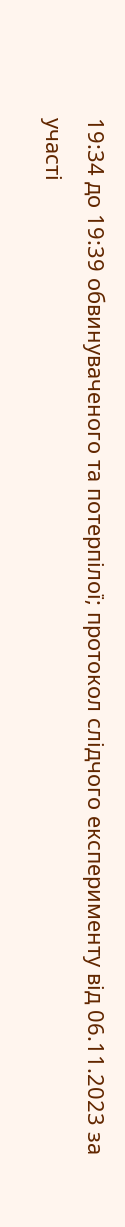19:34 до 19:39 обвинуваченого та потерпілої; протокол слідчого експерименту від 06.11.2023 за участі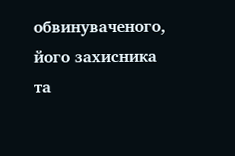обвинуваченого, його захисника та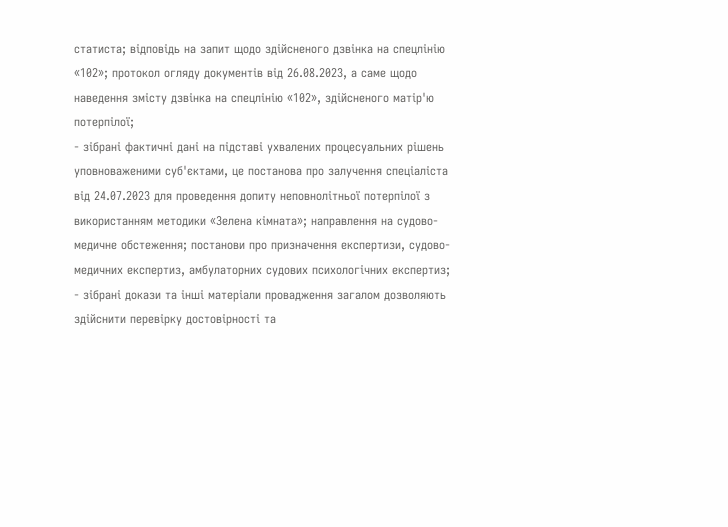статиста; відповідь на запит щодо здійсненого дзвінка на спецлінію «102»; протокол огляду документів від 26.08.2023, а саме щодо наведення змісту дзвінка на спецлінію «102», здійсненого матір'ю потерпілої;
- зібрані фактичні дані на підставі ухвалених процесуальних рішень уповноваженими суб'єктами, це постанова про залучення спеціаліста від 24.07.2023 для проведення допиту неповнолітньої потерпілої з використанням методики «Зелена кімната»; направлення на судово-медичне обстеження; постанови про призначення експертизи, судово-медичних експертиз, амбулаторних судових психологічних експертиз;
- зібрані докази та інші матеріали провадження загалом дозволяють здійснити перевірку достовірності та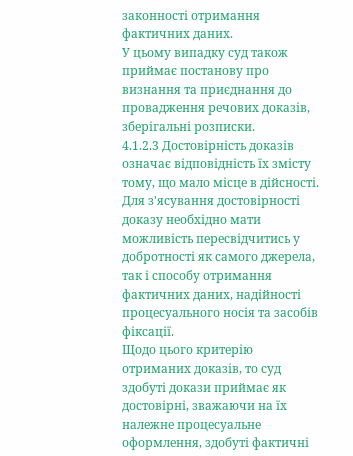законності отримання фактичних даних.
У цьому випадку суд також приймає постанову про визнання та приєднання до провадження речових доказів, зберігальні розписки.
4.1.2.3 Достовірність доказів означає відповідність їх змісту тому, що мало місце в дійсності. Для з'ясування достовірності доказу необхідно мати можливість пересвідчитись у добротності як самого джерела, так і способу отримання фактичних даних, надійності процесуального носія та засобів фіксації.
Щодо цього критерію отриманих доказів, то суд здобуті докази приймає як достовірні, зважаючи на їх належне процесуальне оформлення, здобуті фактичні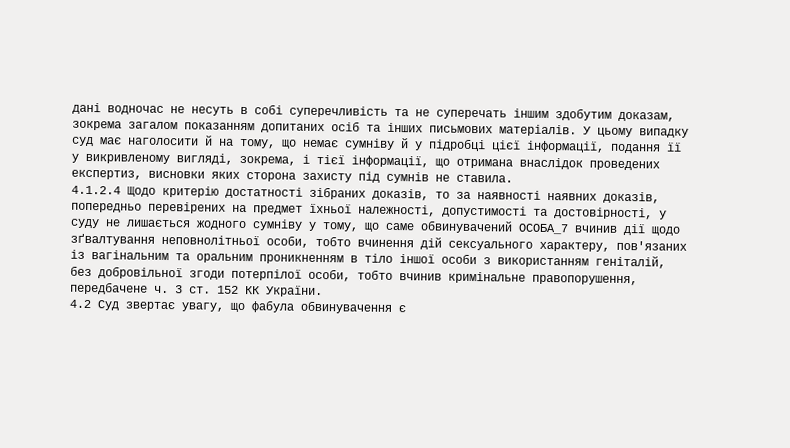дані водночас не несуть в собі суперечливість та не суперечать іншим здобутим доказам, зокрема загалом показанням допитаних осіб та інших письмових матеріалів. У цьому випадку суд має наголосити й на тому, що немає сумніву й у підробці цієї інформації, подання її у викривленому вигляді, зокрема, і тієї інформації, що отримана внаслідок проведених експертиз, висновки яких сторона захисту під сумнів не ставила.
4.1.2.4 Щодо критерію достатності зібраних доказів, то за наявності наявних доказів, попередньо перевірених на предмет їхньої належності, допустимості та достовірності, у суду не лишається жодного сумніву у тому, що саме обвинувачений ОСОБА_7 вчинив дії щодо зґвалтування неповнолітньої особи, тобто вчинення дій сексуального характеру, пов'язаних із вагінальним та оральним проникненням в тіло іншої особи з використанням геніталій, без добровільної згоди потерпілої особи, тобто вчинив кримінальне правопорушення, передбачене ч. 3 ст. 152 КК України.
4.2 Суд звертає увагу, що фабула обвинувачення є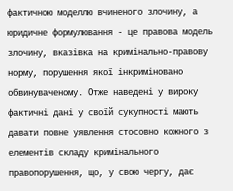фактичною моделлю вчиненого злочину, а юридичне формулювання - це правова модель злочину, вказівка на кримінально-правову норму, порушення якої інкриміновано обвинуваченому. Отже наведені у вироку фактичні дані у своїй сукупності мають давати повне уявлення стосовно кожного з елементів складу кримінального правопорушення, що, у свою чергу, дає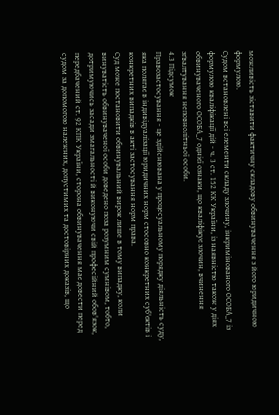можливість зіставити фактичну складову обвинувачення з його юридичною формулою.
Судом встановлені всі елементи складу злочину, інкримінованого ОСОБА_7 із формулою кваліфікації дій - ч. 3 ст. 152 КК України, із наявністю також у діях обвинуваченого ОСОБА_7 однієї ознаки, що кваліфікує злочин, вчинення зґвалтування неповнолітньої особи.
4.3 Підсумок
Правозастосування - це здійснювана у процесуальному порядку діяльність суду, яка полягає в індивідуалізації юридичних норм стосовно конкретних суб'єктів і конкретних випадків в акті застосування норм права.
Суд може постановити обвинувальний вирок лише в тому випадку, коли винуватість обвинуваченої особи доведено поза розумним сумнівом, тобто, дотримуючись засади змагальності й виконуючи свій професійний обов'язок, передбачений ст. 92 КПК України, сторона обвинувачення має довести перед судом за допомогою належних, допустимих та достовірних доказів, що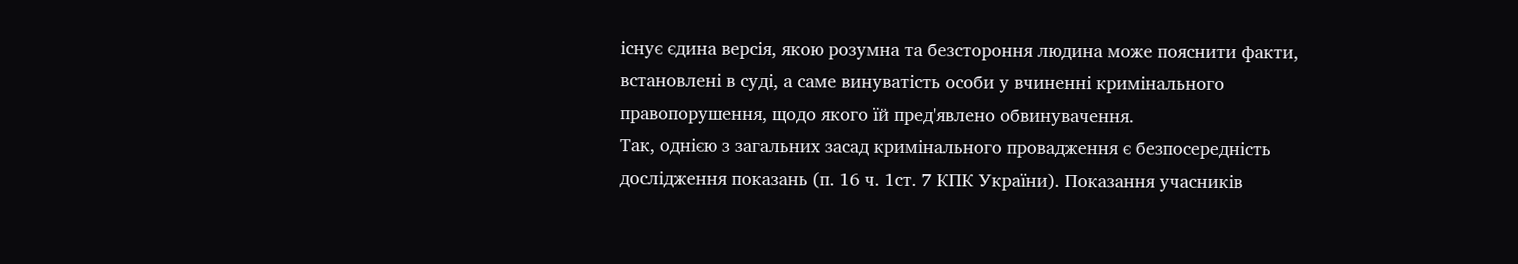існує єдина версія, якою розумна та безстороння людина може пояснити факти, встановлені в суді, а саме винуватість особи у вчиненні кримінального правопорушення, щодо якого їй пред'явлено обвинувачення.
Так, однією з загальних засад кримінального провадження є безпосередність дослідження показань (п. 16 ч. 1ст. 7 КПК України). Показання учасників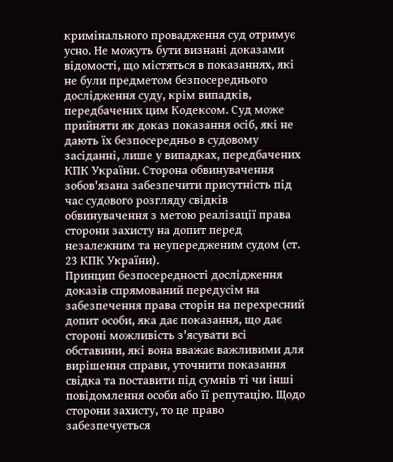кримінального провадження суд отримує усно. Не можуть бути визнані доказами відомості, що містяться в показаннях, які не були предметом безпосереднього дослідження суду, крім випадків, передбачених цим Кодексом. Суд може прийняти як доказ показання осіб, які не дають їх безпосередньо в судовому засіданні, лише у випадках, передбачених КПК України. Сторона обвинувачення зобов'язана забезпечити присутність під час судового розгляду свідків обвинувачення з метою реалізації права сторони захисту на допит перед незалежним та неупередженим судом (ст. 23 КПК України).
Принцип безпосередності дослідження доказів спрямований передусім на забезпечення права сторін на перехресний допит особи, яка дає показання, що дає стороні можливість з'ясувати всі обставини, які вона вважає важливими для вирішення справи, уточнити показання свідка та поставити під сумнів ті чи інші повідомлення особи або її репутацію. Щодо сторони захисту, то це право забезпечується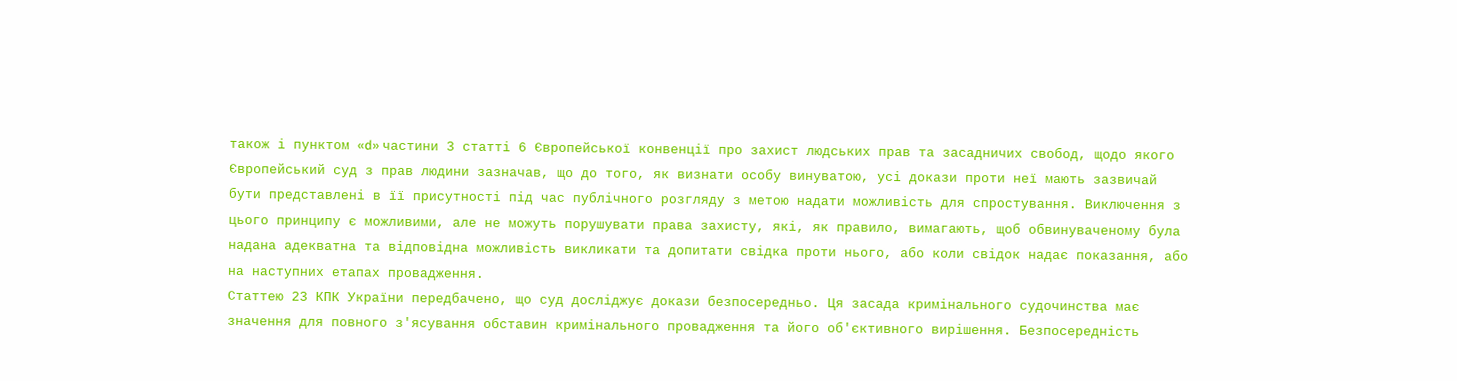також і пунктом «d» частини 3 статті 6 Європейської конвенції про захист людських прав та засадничих свобод, щодо якого Європейський суд з прав людини зазначав, що до того, як визнати особу винуватою, усі докази проти неї мають зазвичай бути представлені в її присутності під час публічного розгляду з метою надати можливість для спростування. Виключення з цього принципу є можливими, але не можуть порушувати права захисту, які, як правило, вимагають, щоб обвинуваченому була надана адекватна та відповідна можливість викликати та допитати свідка проти нього, або коли свідок надає показання, або на наступних етапах провадження.
Статтею 23 КПК України передбачено, що суд досліджує докази безпосередньо. Ця засада кримінального судочинства має значення для повного з'ясування обставин кримінального провадження та його об'єктивного вирішення. Безпосередність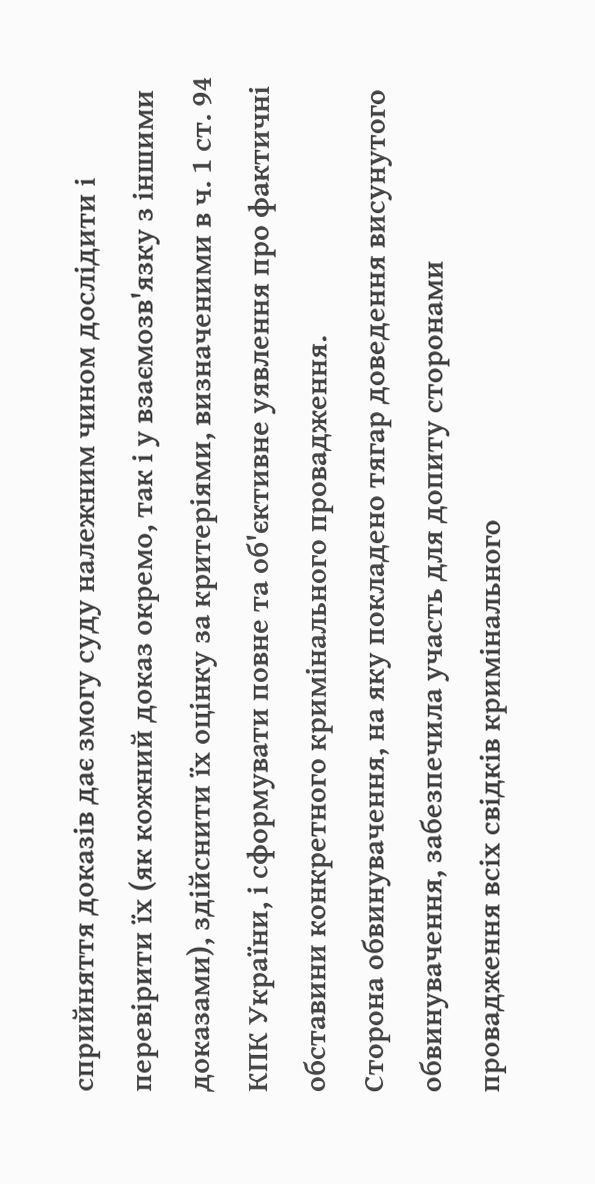сприйняття доказів дає змогу суду належним чином дослідити і перевірити їх (як кожний доказ окремо, так і у взаємозв'язку з іншими доказами), здійснити їх оцінку за критеріями, визначеними в ч. 1 ст. 94 КПК України, і сформувати повне та об'єктивне уявлення про фактичні обставини конкретного кримінального провадження.
Сторона обвинувачення, на яку покладено тягар доведення висунутого обвинувачення, забезпечила участь для допиту сторонами провадження всіх свідків кримінального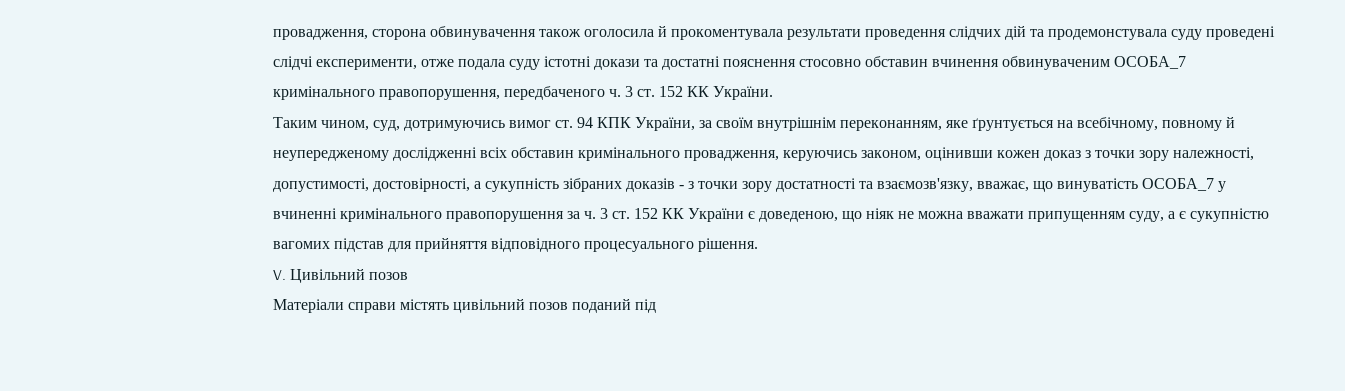провадження, сторона обвинувачення також оголосила й прокоментувала результати проведення слідчих дій та продемонстувала суду проведені слідчі експерименти, отже подала суду істотні докази та достатні пояснення стосовно обставин вчинення обвинуваченим ОСОБА_7 кримінального правопорушення, передбаченого ч. 3 ст. 152 КК України.
Таким чином, суд, дотримуючись вимог ст. 94 КПК України, за своїм внутрішнім переконанням, яке ґрунтується на всебічному, повному й неупередженому дослідженні всіх обставин кримінального провадження, керуючись законом, оцінивши кожен доказ з точки зору належності, допустимості, достовірності, а сукупність зібраних доказів - з точки зору достатності та взаємозв'язку, вважає, що винуватість ОСОБА_7 у вчиненні кримінального правопорушення за ч. 3 ст. 152 КК України є доведеною, що ніяк не можна вважати припущенням суду, а є сукупністю вагомих підстав для прийняття відповідного процесуального рішення.
V. Цивільний позов
Матеріали справи містять цивільний позов поданий під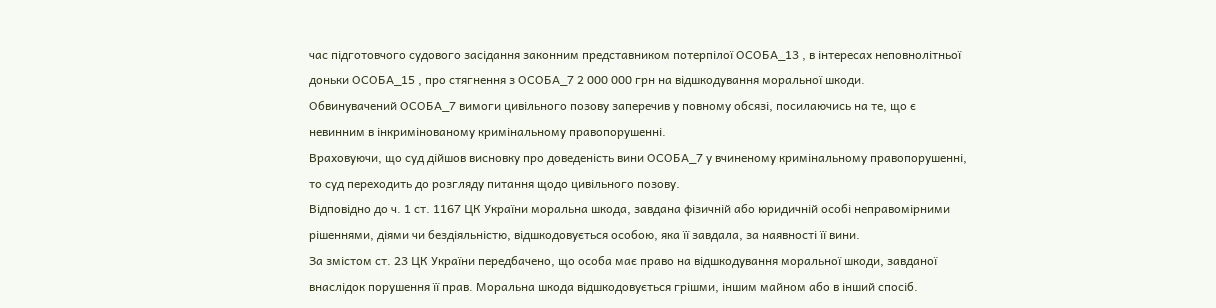час підготовчого судового засідання законним представником потерпілої ОСОБА_13 , в інтересах неповнолітньої доньки ОСОБА_15 , про стягнення з ОСОБА_7 2 000 000 грн на відшкодування моральної шкоди.
Обвинувачений ОСОБА_7 вимоги цивільного позову заперечив у повному обсязі, посилаючись на те, що є невинним в інкримінованому кримінальному правопорушенні.
Враховуючи, що суд дійшов висновку про доведеність вини ОСОБА_7 у вчиненому кримінальному правопорушенні, то суд переходить до розгляду питання щодо цивільного позову.
Відповідно до ч. 1 ст. 1167 ЦК України моральна шкода, завдана фізичній або юридичній особі неправомірними рішеннями, діями чи бездіяльністю, відшкодовується особою, яка її завдала, за наявності її вини.
За змістом ст. 23 ЦК України передбачено, що особа має право на відшкодування моральної шкоди, завданої внаслідок порушення її прав. Моральна шкода відшкодовується грішми, іншим майном або в інший спосіб.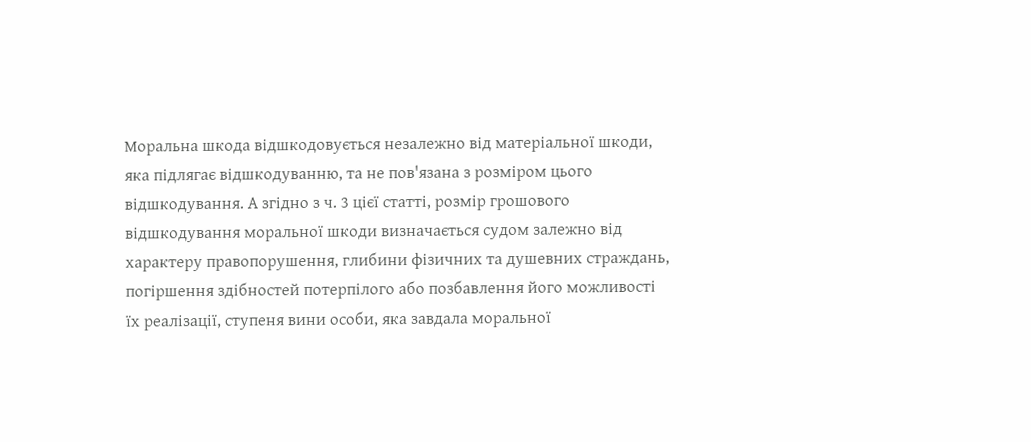Моральна шкода відшкодовується незалежно від матеріальної шкоди, яка підлягає відшкодуванню, та не пов'язана з розміром цього відшкодування. А згідно з ч. 3 цієї статті, розмір грошового відшкодування моральної шкоди визначається судом залежно від характеру правопорушення, глибини фізичних та душевних страждань, погіршення здібностей потерпілого або позбавлення його можливості їх реалізації, ступеня вини особи, яка завдала моральної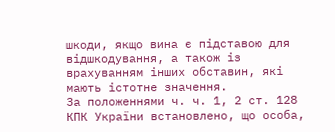шкоди, якщо вина є підставою для відшкодування, а також із врахуванням інших обставин, які мають істотне значення.
За положеннями ч. ч. 1, 2 ст. 128 КПК України встановлено, що особа,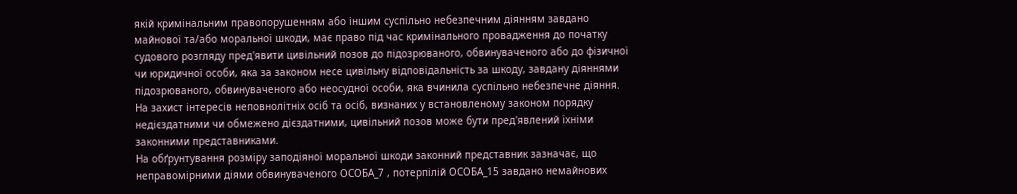якій кримінальним правопорушенням або іншим суспільно небезпечним діянням завдано майнової та/або моральної шкоди, має право під час кримінального провадження до початку судового розгляду пред'явити цивільний позов до підозрюваного, обвинуваченого або до фізичної чи юридичної особи, яка за законом несе цивільну відповідальність за шкоду, завдану діяннями підозрюваного, обвинуваченого або неосудної особи, яка вчинила суспільно небезпечне діяння. На захист інтересів неповнолітніх осіб та осіб, визнаних у встановленому законом порядку недієздатними чи обмежено дієздатними, цивільний позов може бути пред'явлений їхніми законними представниками.
На обґрунтування розміру заподіяної моральної шкоди законний представник зазначає, що неправомірними діями обвинуваченого ОСОБА_7 , потерпілій ОСОБА_15 завдано немайнових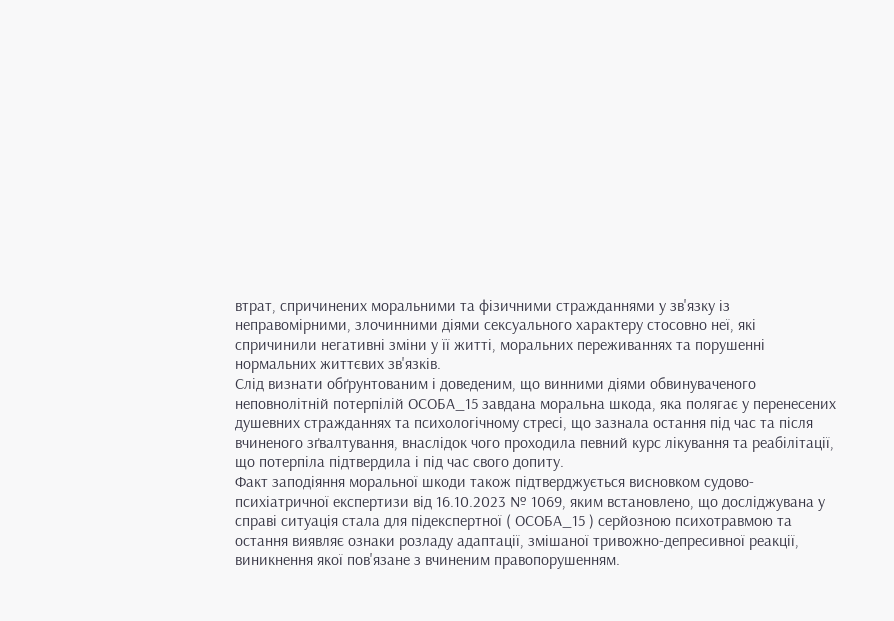втрат, спричинених моральними та фізичними стражданнями у зв'язку із неправомірними, злочинними діями сексуального характеру стосовно неї, які спричинили негативні зміни у її житті, моральних переживаннях та порушенні нормальних життєвих зв'язків.
Слід визнати обґрунтованим і доведеним, що винними діями обвинуваченого неповнолітній потерпілій ОСОБА_15 завдана моральна шкода, яка полягає у перенесених душевних стражданнях та психологічному стресі, що зазнала остання під час та після вчиненого зґвалтування, внаслідок чого проходила певний курс лікування та реабілітації, що потерпіла підтвердила і під час свого допиту.
Факт заподіяння моральної шкоди також підтверджується висновком судово-психіатричної експертизи від 16.10.2023 № 1069, яким встановлено, що досліджувана у справі ситуація стала для підекспертної ( ОСОБА_15 ) серйозною психотравмою та остання виявляє ознаки розладу адаптації, змішаної тривожно-депресивної реакції, виникнення якої пов'язане з вчиненим правопорушенням.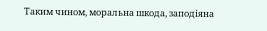Таким чином, моральна шкода, заподіяна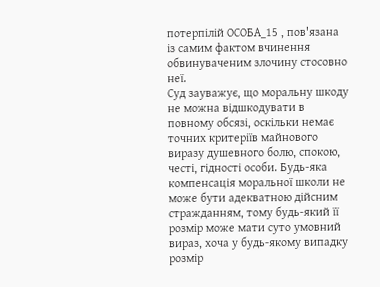потерпілій ОСОБА_15 , пов'язана із самим фактом вчинення обвинуваченим злочину стосовно неї.
Суд зауважує, що моральну шкоду не можна відшкодувати в повному обсязі, оскільки немає точних критеріїв майнового виразу душевного болю, спокою, честі, гідності особи. Будь-яка компенсація моральної школи не може бути адекватною дійсним стражданням, тому будь-який її розмір може мати суто умовний вираз, хоча у будь-якому випадку розмір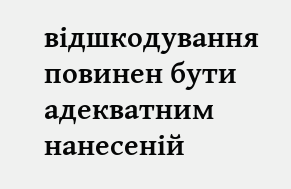відшкодування повинен бути адекватним нанесеній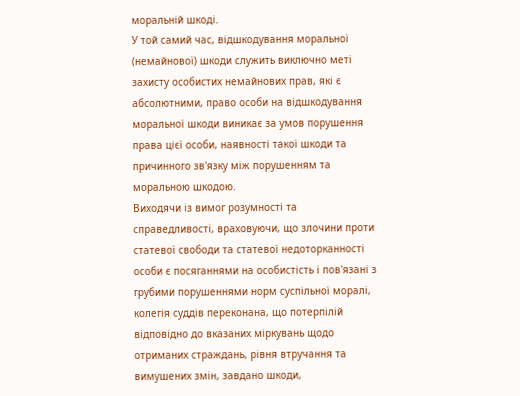моральній шкоді.
У той самий час, відшкодування моральної (немайнової) шкоди служить виключно меті захисту особистих немайнових прав, які є абсолютними, право особи на відшкодування моральної шкоди виникає за умов порушення права цієї особи, наявності такої шкоди та причинного зв'язку між порушенням та моральною шкодою.
Виходячи із вимог розумності та справедливості, враховуючи, що злочини проти статевої свободи та статевої недоторканності особи є посяганнями на особистість і пов'язані з грубими порушеннями норм суспільної моралі, колегія суддів переконана, що потерпілій відповідно до вказаних міркувань щодо отриманих страждань, рівня втручання та вимушених змін, завдано шкоди,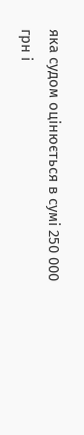яка судом оцінюється в сумі 250 000 грн і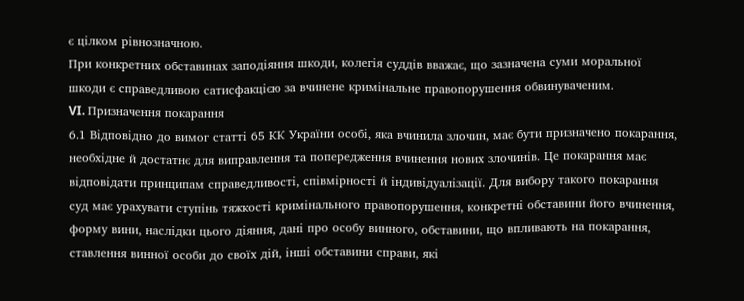є цілком рівнозначною.
При конкретних обставинах заподіяння шкоди, колегія суддів вважає, що зазначена суми моральної шкоди є справедливою сатисфакцією за вчинене кримінальне правопорушення обвинуваченим.
VI. Призначення покарання
6.1 Відповідно до вимог статті 65 КК України особі, яка вчинила злочин, має бути призначено покарання, необхідне й достатнє для виправлення та попередження вчинення нових злочинів. Це покарання має відповідати принципам справедливості, співмірності й індивідуалізації. Для вибору такого покарання суд має урахувати ступінь тяжкості кримінального правопорушення, конкретні обставини його вчинення, форму вини, наслідки цього діяння, дані про особу винного, обставини, що впливають на покарання, ставлення винної особи до своїх дій, інші обставини справи, які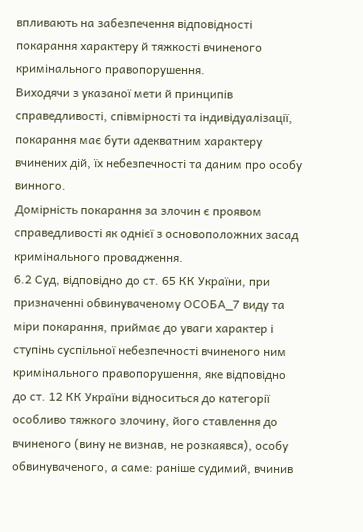впливають на забезпечення відповідності покарання характеру й тяжкості вчиненого кримінального правопорушення.
Виходячи з указаної мети й принципів справедливості, співмірності та індивідуалізації, покарання має бути адекватним характеру вчинених дій, їх небезпечності та даним про особу винного.
Домірність покарання за злочин є проявом справедливості як однієї з основоположних засад кримінального провадження.
6.2 Суд, відповідно до ст. 65 КК України, при призначенні обвинуваченому ОСОБА_7 виду та міри покарання, приймає до уваги характер і ступінь суспільної небезпечності вчиненого ним кримінального правопорушення, яке відповідно до ст. 12 КК України відноситься до категорії особливо тяжкого злочину, його ставлення до вчиненого (вину не визнав, не розкаявся), особу обвинуваченого, а саме: раніше судимий, вчинив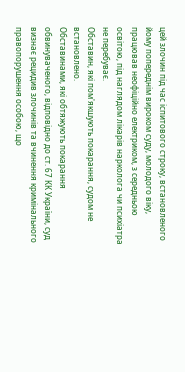цей злочин під час іспитового строку, встановленого йому попереднім вироком суду, молодого віку, працював неофіційно електриком, з середньою освітою, під наглядом лікарів нарколога чи психіатра не перебуває.
Обставин, які пом'якшують покарання, судом не встановлено.
Обставинами, які обтяжують покарання обвинуваченого, відповідно до ст. 67 КК України, суд визнає рецидив злочинів та вчинення кримінального правопорушення особою, що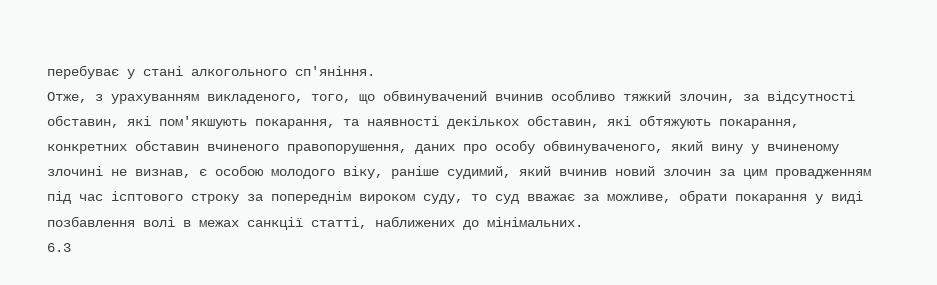перебуває у стані алкогольного сп'яніння.
Отже, з урахуванням викладеного, того, що обвинувачений вчинив особливо тяжкий злочин, за відсутності обставин, які пом'якшують покарання, та наявності декількох обставин, які обтяжують покарання, конкретних обставин вчиненого правопорушення, даних про особу обвинуваченого, який вину у вчиненому злочині не визнав, є особою молодого віку, раніше судимий, який вчинив новий злочин за цим провадженням під час ісптового строку за попереднім вироком суду, то суд вважає за можливе, обрати покарання у виді позбавлення волі в межах санкції статті, наближених до мінімальних.
6.3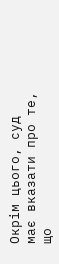Окрім цього, суд має вказати про те, що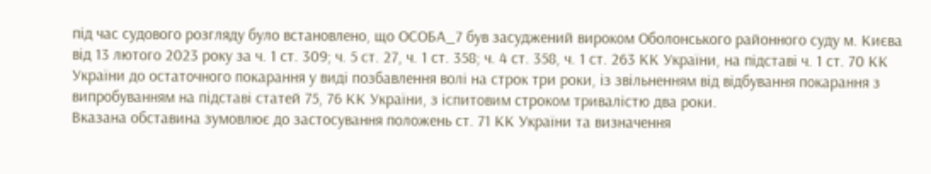під час судового розгляду було встановлено, що ОСОБА_7 був засуджений вироком Оболонського районного суду м. Києва від 13 лютого 2023 року за ч. 1 ст. 309; ч. 5 ст. 27, ч. 1 ст. 358; ч. 4 ст. 358, ч. 1 ст. 263 КК України, на підставі ч. 1 ст. 70 КК України до остаточного покарання у виді позбавлення волі на строк три роки, із звільненням від відбування покарання з випробуванням на підставі статей 75, 76 КК України, з іспитовим строком тривалістю два роки.
Вказана обставина зумовлює до застосування положень ст. 71 КК України та визначення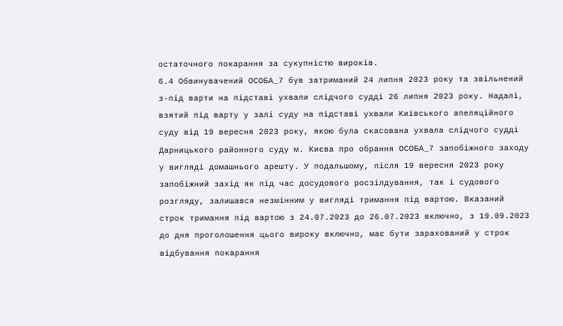остаточного покарання за сукупністю вироків.
6.4 Обвинувачений ОСОБА_7 був затриманий 24 липня 2023 року та звільнений з-під варти на підставі ухвали слідчого судді 26 липня 2023 року. Надалі, взятий під варту у залі суду на підставі ухвали Київського апеляційного суду від 19 вересня 2023 року, якою була скасована ухвала слідчого судді Дарницького районного суду м. Києва про обрання ОСОБА_7 запобіжного заходу у вигляді домашнього арешту. У подальшому, після 19 вересня 2023 року запобіжний захід як під час досудового росзілдування, так і судового розгляду, залишався незмінним у вигляді тримання під вартою. Вказаний строк тримання під вартою з 24.07.2023 до 26.07.2023 включно, з 19.09.2023 до дня проголошення цього вироку включно, має бути зарахований у строк відбування покарання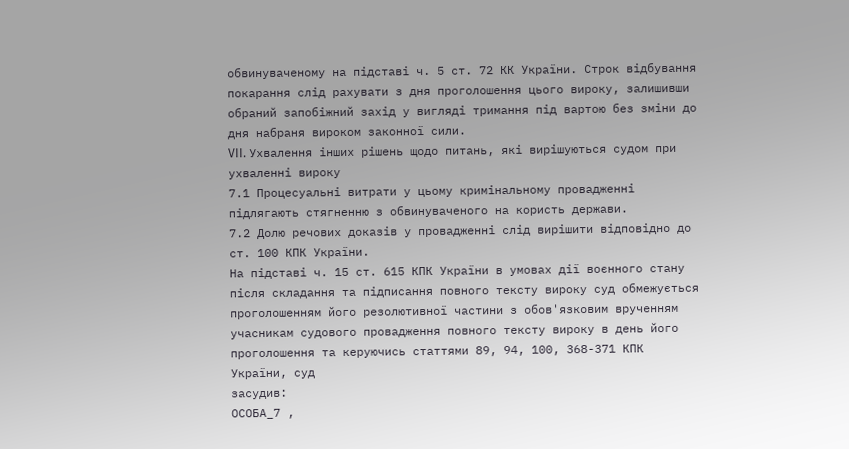обвинуваченому на підставі ч. 5 ст. 72 КК України. Строк відбування покарання слід рахувати з дня проголошення цього вироку, залишивши обраний запобіжний захід у вигляді тримання під вартою без зміни до дня набраня вироком законної сили.
VII. Ухвалення інших рішень щодо питань, які вирішуються судом при ухваленні вироку
7.1 Процесуальні витрати у цьому кримінальному провадженні підлягають стягненню з обвинуваченого на користь держави.
7.2 Долю речових доказів у провадженні слід вирішити відповідно до ст. 100 КПК України.
На підставі ч. 15 ст. 615 КПК України в умовах дії воєнного стану після складання та підписання повного тексту вироку суд обмежується проголошенням його резолютивної частини з обов'язковим врученням учасникам судового провадження повного тексту вироку в день його проголошення та керуючись статтями 89, 94, 100, 368-371 КПК України, суд
засудив:
ОСОБА_7 ,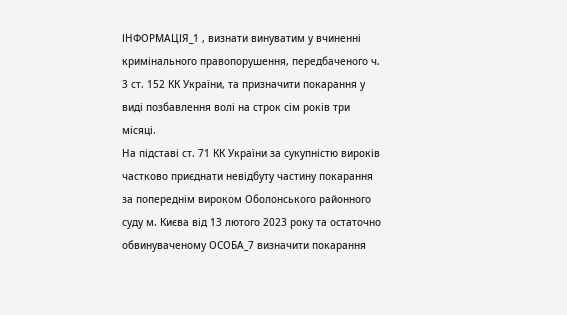ІНФОРМАЦІЯ_1 , визнати винуватим у вчиненні кримінального правопорушення, передбаченого ч. 3 ст. 152 КК України, та призначити покарання у виді позбавлення волі на строк сім років три місяці.
На підставі ст. 71 КК України за сукупністю вироків частково приєднати невідбуту частину покарання за попереднім вироком Оболонського районного суду м. Києва від 13 лютого 2023 року та остаточно обвинуваченому ОСОБА_7 визначити покарання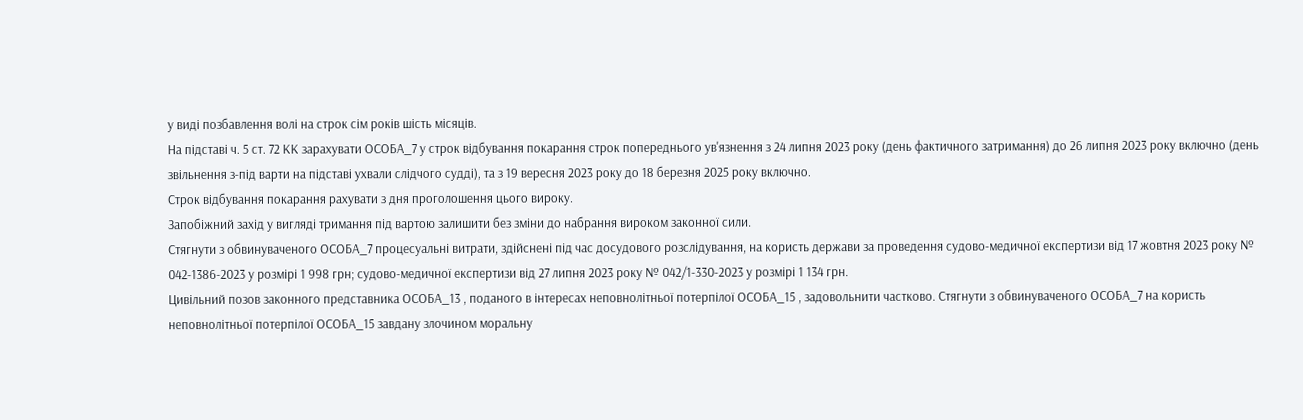у виді позбавлення волі на строк сім років шість місяців.
На підставі ч. 5 ст. 72 КК зарахувати ОСОБА_7 у строк відбування покарання строк попереднього ув'язнення з 24 липня 2023 року (день фактичного затримання) до 26 липня 2023 року включно (день звільнення з-під варти на підставі ухвали слідчого судді), та з 19 вересня 2023 року до 18 березня 2025 року включно.
Строк відбування покарання рахувати з дня проголошення цього вироку.
Запобіжний захід у вигляді тримання під вартою залишити без зміни до набрання вироком законної сили.
Стягнути з обвинуваченого ОСОБА_7 процесуальні витрати, здійснені під час досудового розслідування, на користь держави за проведення судово-медичної експертизи від 17 жовтня 2023 року № 042-1386-2023 у розмірі 1 998 грн; судово-медичної експертизи від 27 липня 2023 року № 042/1-330-2023 у розмірі 1 134 грн.
Цивільний позов законного представника ОСОБА_13 , поданого в інтересах неповнолітньої потерпілої ОСОБА_15 , задовольнити частково. Стягнути з обвинуваченого ОСОБА_7 на користь неповнолітньої потерпілої ОСОБА_15 завдану злочином моральну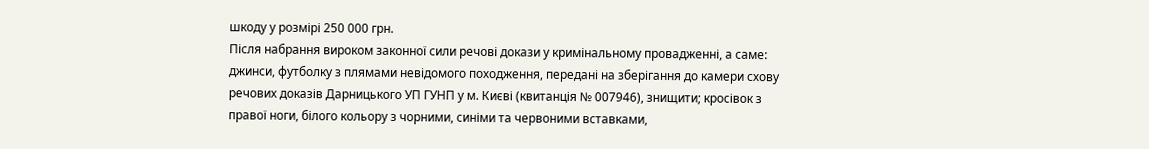шкоду у розмірі 250 000 грн.
Після набрання вироком законної сили речові докази у кримінальному провадженні, а саме: джинси, футболку з плямами невідомого походження, передані на зберігання до камери схову речових доказів Дарницького УП ГУНП у м. Києві (квитанція № 007946), знищити; кросівок з правої ноги, білого кольору з чорними, синіми та червоними вставками,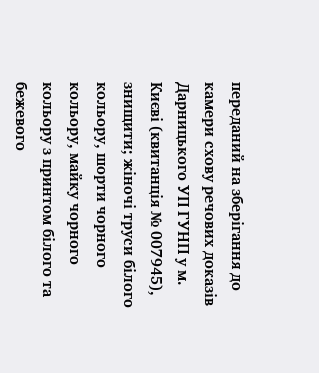переданий на зберігання до камери схову речових доказів Дарницького УП ГУНП у м. Києві (квитанція № 007945), знищити; жіночі труси білого кольору, шорти чорного кольору, майку чорного кольору з принтом білого та бежевого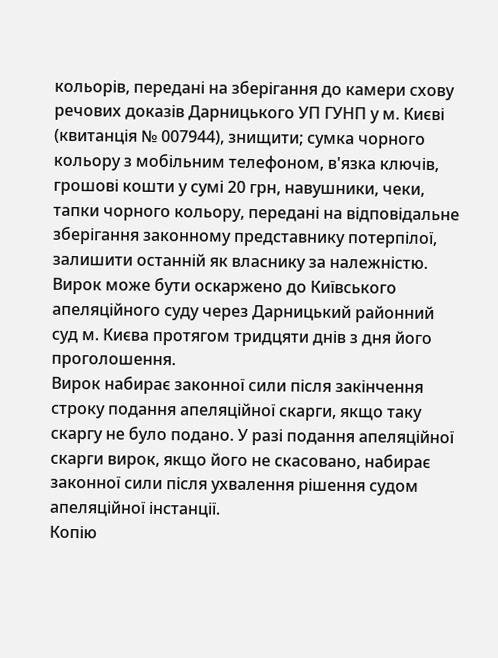кольорів, передані на зберігання до камери схову речових доказів Дарницького УП ГУНП у м. Києві (квитанція № 007944), знищити; сумка чорного кольору з мобільним телефоном, в'язка ключів, грошові кошти у сумі 20 грн, навушники, чеки, тапки чорного кольору, передані на відповідальне зберігання законному представнику потерпілої, залишити останній як власнику за належністю.
Вирок може бути оскаржено до Київського апеляційного суду через Дарницький районний суд м. Києва протягом тридцяти днів з дня його проголошення.
Вирок набирає законної сили після закінчення строку подання апеляційної скарги, якщо таку скаргу не було подано. У разі подання апеляційної скарги вирок, якщо його не скасовано, набирає законної сили після ухвалення рішення судом апеляційної інстанції.
Копію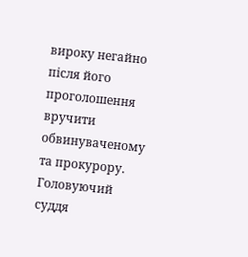вироку негайно після його проголошення вручити обвинуваченому та прокурору.
Головуючий суддя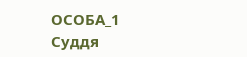ОСОБА_1
Суддя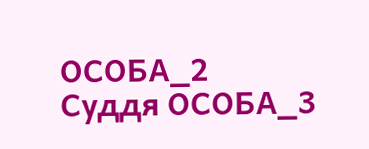ОСОБА_2
Суддя ОСОБА_3